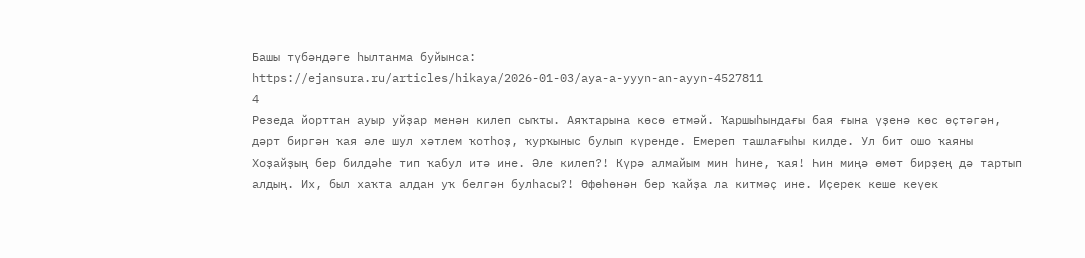Башы түбәндәге һылтанма буйынса:
https://ejansura.ru/articles/hikaya/2026-01-03/aya-a-yyyn-an-ayyn-4527811
4
Резеда йорттан ауыр уйҙар менән килеп сыҡты. Аяҡтарына көсө етмәй. Ҡаршыһындағы бая ғына үҙенә көс өҫтәгән, дәрт биргән ҡая әле шул хәтлем ҡотһоҙ, ҡурҡыныс булып күренде. Емереп ташлағыһы килде. Ул бит ошо ҡаяны Хоҙайҙың бер билдәһе тип ҡабул итә ине. Әле килеп?! Күрә алмайым мин һине, ҡая! Һин миңә өмөт бирҙең дә тартып алдың. Их, был хаҡта алдан уҡ белгән булһасы?! Өфөһөнән бер ҡайҙа ла китмәҫ ине. Иҫерек кеше кеүек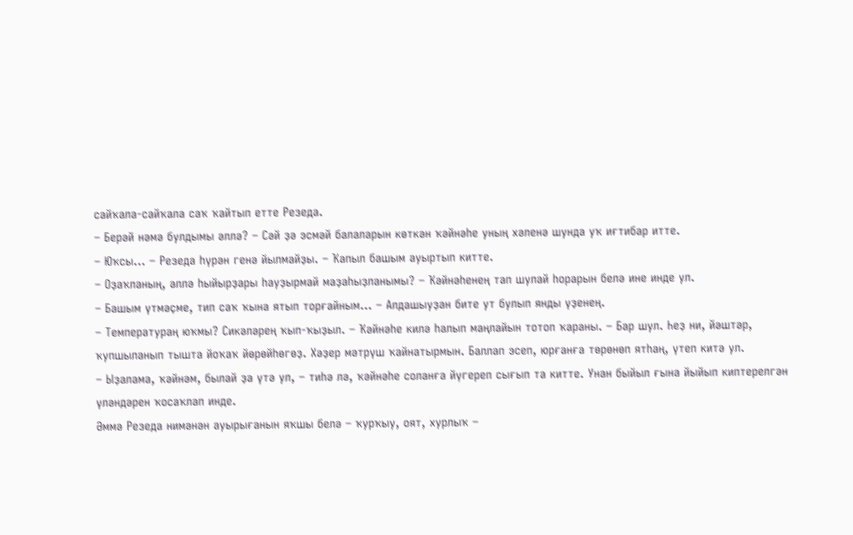сайҡала-сайҡала саҡ ҡайтып етте Резеда.
– Берәй нәмә булдымы әллә? – Сәй ҙә эсмәй балаларын көткән ҡәйнәһе уның хәленә шунда уҡ иғтибар итте.
– Юҡсы... – Резеда һүрән генә йылмайҙы. – Ҡапыл башым ауыртып китте.
– Оҙаҡланың, әллә һыйырҙары һауҙырмай маҙаһыҙланымы? – Ҡәйнәһенең тап шулай һорарын белә ине инде ул.
– Башым үтмәҫме, тип саҡ ҡына ятып торғайным... – Алдашыуҙан бите ут булып янды үҙенең.
– Температураң юҡмы? Сикәләрең ҡып-ҡыҙыл. – Ҡәйнәһе килә һалып маңлайын тотоп ҡараны. – Бар шул. Һеҙ ни, йәштәр, ҡупшыланып тышта йоҡаҡ йөрөйһөгөҙ. Хәҙер мәтрүш ҡайнатырмын. Баллап эсеп, юрғанға төрөнөп ятһаң, үтеп китә ул.
– Ыҙалама, ҡәйнәм, былай ҙа үтә ул, – тиһә лә, ҡәйнәһе соланға йүгереп сығып та китте. Унан быйыл ғына йыйып киптерелгән үләндәрен ҡосаҡлап инде.
Әммә Резеда нимәнән ауырығанын яҡшы белә – ҡурҡыу, оят, хурлыҡ –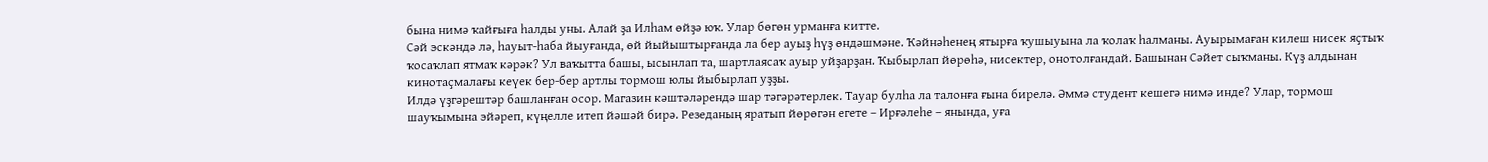бына нимә ҡайғыға һалды уны. Алай ҙа Илһам өйҙә юҡ. Улар бөгөн урманға китте.
Сәй эскәндә лә, һауыт-һаба йыуғанда, өй йыйыштырғанда ла бер ауыҙ һүҙ өндәшмәне. Ҡәйнәһенең ятырға ҡушыуына ла ҡолаҡ һалманы. Ауырымаған килеш нисек яҫтыҡ ҡосаҡлап ятмаҡ кәрәк? Ул ваҡытта башы, ысынлап та, шартлаясаҡ ауыр уйҙарҙан. Ҡыбырлап йөрөһә, нисектер, онотолғандай. Башынан Сәйет сыҡманы. Күҙ алдынан кинотаҫмалағы кеүек бер-бер артлы тормош юлы йыбырлап уҙҙы.
Илдә үҙгәрештәр башланған осор. Магазин кәштәләрендә шар тәгәрәтерлек. Тауар булһа ла талонға ғына бирелә. Әммә студент кешегә нимә инде? Улар, тормош шауҡымына эйәреп, күңелле итеп йәшәй бирә. Резеданың яратып йөрөгән егете – Ирғәлеһе – янында, уға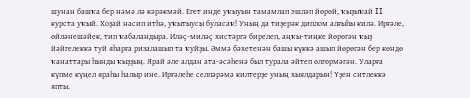шунан башҡа бер нәмә лә кәрәкмәй. Егет инде уҡыуын тамамлап эшләп йөрөй, ҡыҙыҡай II курста уҡый. Хоҙай насип итһә, уҡытыусы буласаҡ! Уның да тиҙерәк диплом алғыһы килә. Ирғәле, өйләнешәйек, тип ҡабаландыра. Иләҫ-миләҫ хистәргә бирелеп, аңҡы-тиңке йөрөгән ҡыҙ йәйгелеккә туй яһарға ризалашып та ҡуйҙы. Әммә бәхетенән башы күккә ашып йөрөгән бер көндө ҡанаттары һынды ҡыҙҙың. Ярай әле алдан ата-әсәһенә был турала әйтеп өлгөрмәгән. Уларға күпме күңел яраһы һалыр ине. Ирғәлеһе селпәрәмә килтерҙе уның хыялдарын! Үҙен ситлеккә япты.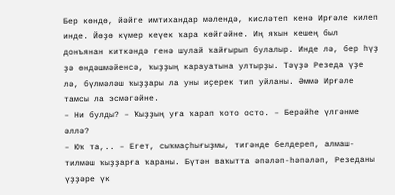Бер көндө, йәйге имтихандар мәлендә, кисләтеп кенә Ирғәле килеп инде. Йөҙө күмер кеүек ҡара көйгәйне. Иң яҡын кешең был донъянан киткәндә генә шулай ҡайғырып булалыр. Инде лә, бер һүҙ ҙә өндәшмәйенсә, ҡыҙҙың карауатына ултырҙы. Тәүҙә Резеда үҙе лә, бүлмәләш ҡыҙҙары ла уны иҫерек тип уйланы. Әммә Ирғәле тамсы ла эсмәгәйне.
– Ни булды? – Ҡыҙҙың уға ҡарап ҡото осто. – Берәйһе үлгәнме әллә?
– Юҡ та,.. – Егет, сыҡмаҫһығыҙмы, тигәнде белдереп, алмаш-тилмәш ҡыҙҙарға ҡараны. Бүтән ваҡытта әпәләп-һәпәләп, Резеданы үҙҙәре үк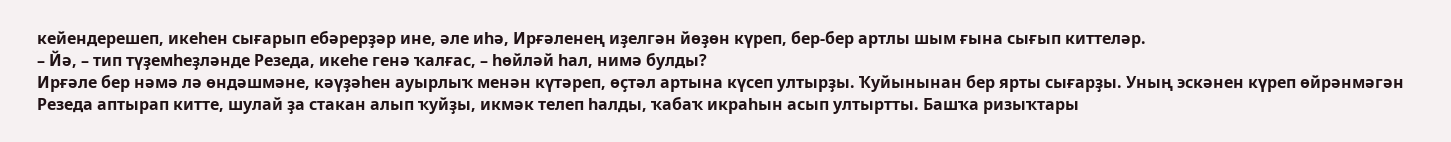кейендерешеп, икеһен сығарып ебәрерҙәр ине, әле иһә, Ирғәленең иҙелгән йөҙөн күреп, бер-бер артлы шым ғына сығып киттеләр.
– Йә, – тип түҙемһеҙләнде Резеда, икеһе генә ҡалғас, – һөйләй һал, нимә булды?
Ирғәле бер нәмә лә өндәшмәне, кәүҙәһен ауырлыҡ менән күтәреп, өҫтәл артына күсеп ултырҙы. Ҡуйынынан бер ярты сығарҙы. Уның эскәнен күреп өйрәнмәгән Резеда аптырап китте, шулай ҙа стакан алып ҡуйҙы, икмәк телеп һалды, ҡабаҡ икраһын асып ултыртты. Башҡа ризыҡтары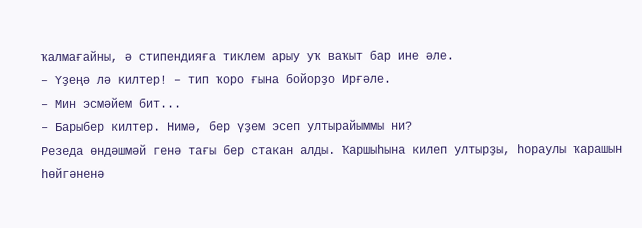ҡалмағайны, ә стипендияға тиклем арыу уҡ ваҡыт бар ине әле.
– Үҙеңә лә килтер! – тип ҡоро ғына бойорҙо Ирғәле.
– Мин эсмәйем бит...
– Барыбер килтер. Нимә, бер үҙем эсеп ултырайыммы ни?
Резеда өндәшмәй генә тағы бер стакан алды. Ҡаршыһына килеп ултырҙы, һораулы ҡарашын һөйгәненә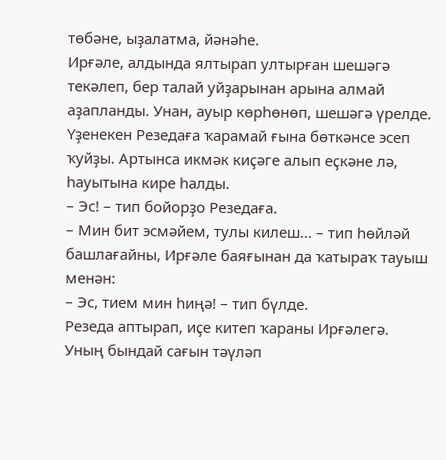төбәне, ыҙалатма, йәнәһе.
Ирғәле, алдында ялтырап ултырған шешәгә текәлеп, бер талай уйҙарынан арына алмай аҙапланды. Унан, ауыр көрһөнөп, шешәгә үрелде. Үҙенекен Резедаға ҡарамай ғына бөткәнсе эсеп ҡуйҙы. Артынса икмәк киҫәге алып еҫкәне лә, һауытына кире һалды.
– Эс! – тип бойорҙо Резедаға.
– Мин бит эсмәйем, тулы килеш... – тип һөйләй башлағайны, Ирғәле баяғынан да ҡатыраҡ тауыш менән:
– Эс, тием мин һиңә! – тип бүлде.
Резеда аптырап, иҫе китеп ҡараны Ирғәлегә. Уның бындай сағын тәүләп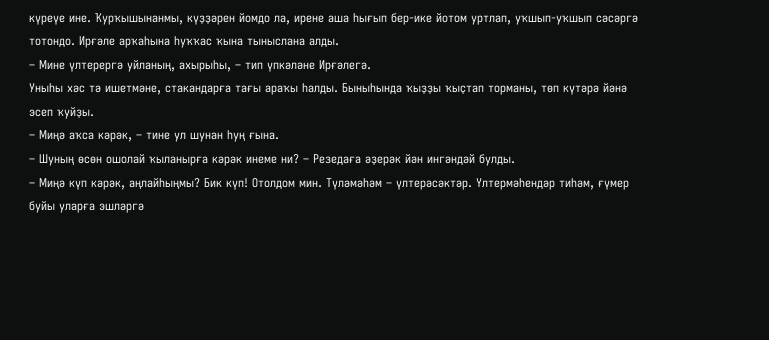күреүе ине. Ҡурҡышынанмы, күҙҙәрен йомдо ла, ирене аша һығып бер-ике йотом уртлап, уҡшып-уҡшып сәсәргә тотондо. Ирғәле арҡаһына һуҡҡас ҡына тыныслана алды.
– Мине үлтерергә уйланың, ахырыһы, – тип үпкәләне Ирғәлегә.
Уныһы хәс тә ишетмәне, стакандарға тағы араҡы һалды. Быныһында ҡыҙҙы ҡыҫтап торманы, төп күтәрә йәнә эсеп ҡуйҙы.
– Миңә аҡса кәрәк, – тине ул шунан һуң ғына.
– Шуның өсөн ошолай ҡыланырға кәрәк инеме ни? – Резедаға әҙерәк йән ингәндәй булды.
– Миңә күп кәрәк, аңлайһыңмы? Бик күп! Отолдом мин. Түләмәһәм – үлтерәсәктәр. Үлтермәһендәр тиһәм, ғүмер буйы уларға эшләргә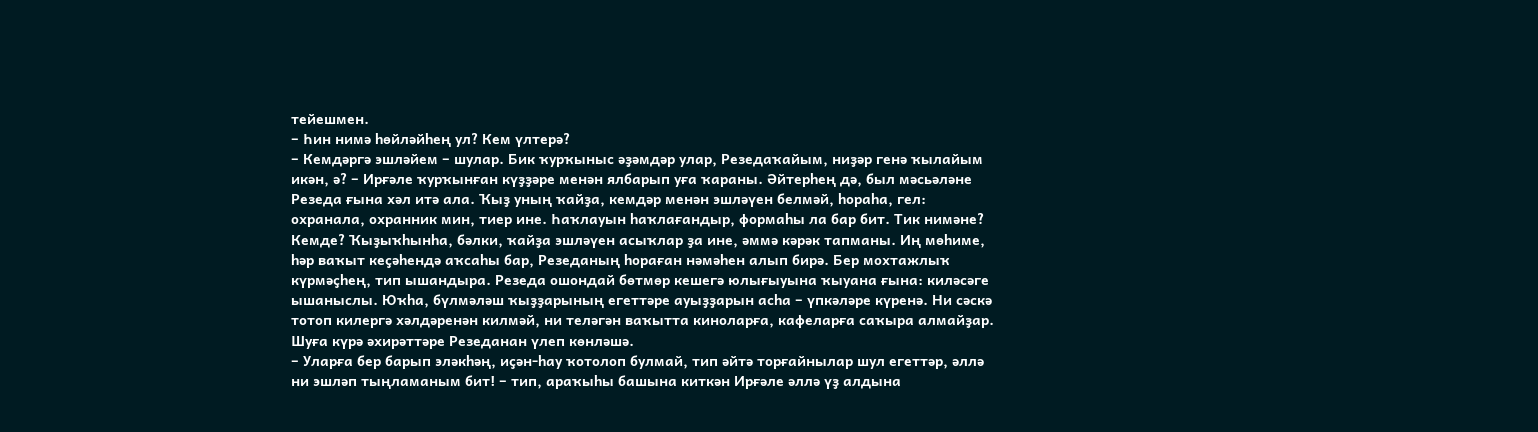тейешмен.
– Һин нимә һөйләйһең ул? Кем үлтерә?
– Кемдәргә эшләйем – шулар. Бик ҡурҡыныс әҙәмдәр улар, Резедаҡайым, ниҙәр генә ҡылайым икән, ә? – Ирғәле ҡурҡынған күҙҙәре менән ялбарып уға ҡараны. Әйтерһең дә, был мәсьәләне Резеда ғына хәл итә ала. Ҡыҙ уның ҡайҙа, кемдәр менән эшләүен белмәй, һораһа, гел: охранала, охранник мин, тиер ине. Һаҡлауын һаҡлағандыр, формаһы ла бар бит. Тик нимәне? Кемде? Ҡыҙыҡһынһа, бәлки, ҡайҙа эшләүен асыҡлар ҙа ине, әммә кәрәк тапманы. Иң мөһиме, һәр ваҡыт кеҫәһендә аҡсаһы бар, Резеданың һораған нәмәһен алып бирә. Бер мохтажлыҡ күрмәҫһең, тип ышандыра. Резеда ошондай бөтмөр кешегә юлығыуына ҡыуана ғына: киләсәге ышаныслы. Юҡһа, бүлмәләш ҡыҙҙарының егеттәре ауыҙҙарын асһа – үпкәләре күренә. Ни сәскә тотоп килергә хәлдәренән килмәй, ни теләгән ваҡытта киноларға, кафеларға саҡыра алмайҙар. Шуға күрә әхирәттәре Резеданан үлеп көнләшә.
– Уларға бер барып эләкһәң, иҫән-һау ҡотолоп булмай, тип әйтә торғайнылар шул егеттәр, әллә ни эшләп тыңламаным бит! – тип, араҡыһы башына киткән Ирғәле әллә үҙ алдына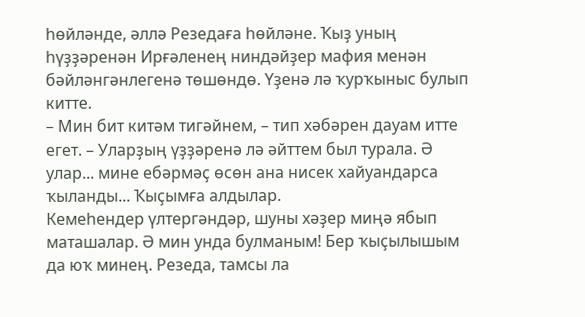һөйләнде, әллә Резедаға һөйләне. Ҡыҙ уның һүҙҙәренән Ирғәленең ниндәйҙер мафия менән бәйләнгәнлегенә төшөндө. Үҙенә лә ҡурҡыныс булып китте.
– Мин бит китәм тигәйнем, – тип хәбәрен дауам итте егет. – Уларҙың үҙҙәренә лә әйттем был турала. Ә улар... мине ебәрмәҫ өсөн ана нисек хайуандарса ҡыланды... Ҡыҫымға алдылар.
Кемеһендер үлтергәндәр, шуны хәҙер миңә ябып маташалар. Ә мин унда булманым! Бер ҡыҫылышым да юҡ минең. Резеда, тамсы ла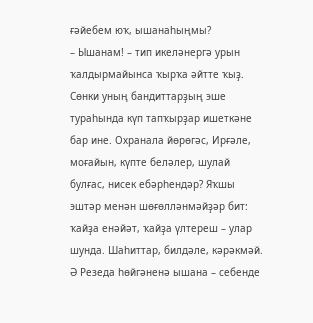ғәйебем юҡ, ышанаһыңмы?
– Ышанам! – тип икеләнергә урын ҡалдырмайынса ҡырҡа әйтте ҡыҙ. Сөнки уның бандиттарҙың эше тураһында күп тапҡырҙар ишеткәне бар ине. Охранала йөрөгәс, Ирғәле, моғайын, күпте беләлер, шулай булғас, нисек ебәрһендәр? Яҡшы эштәр менән шөғөлләнмәйҙәр бит: ҡайҙа енәйәт, ҡайҙа үлтереш – улар шунда. Шаһиттар, билдәле, кәрәкмәй. Ә Резеда һөйгәненә ышана – себенде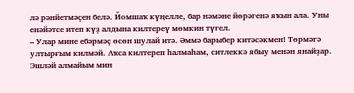лә рәнйетмәҫен белә. Йомшаҡ күңелле, бар нәмәне йөрәгенә яҡын ала. Уны енәйәтсе итеп күҙ алдына килтереү мөмкин түгел.
– Улар мине ебәрмәҫ өсөн шулай итә. Әммә барыбер китәсәкмен! Төрмәгә ултырғым килмәй. Аҡса килтереп һалмаһам, ситлеккә ябыу менән янайҙар. Эшләй алмайым мин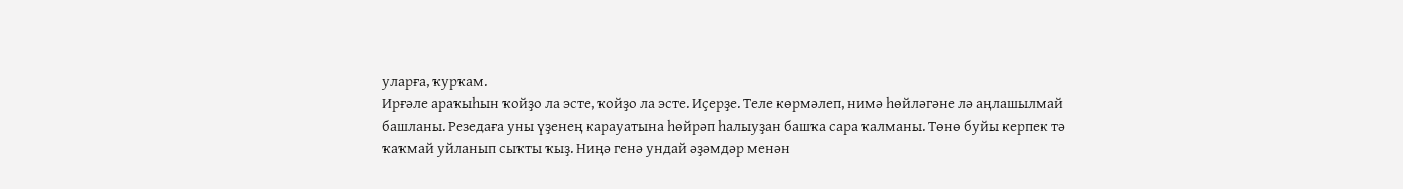уларға, ҡурҡам.
Ирғәле араҡыһын ҡойҙо ла эсте, ҡойҙо ла эсте. Иҫерҙе. Теле көрмәлеп, нимә һөйләгәне лә аңлашылмай башланы. Резедаға уны үҙенең карауатына һөйрәп һалыуҙан башҡа сара ҡалманы. Төнө буйы керпек тә ҡаҡмай уйланып сыҡты ҡыҙ. Ниңә генә ундай әҙәмдәр менән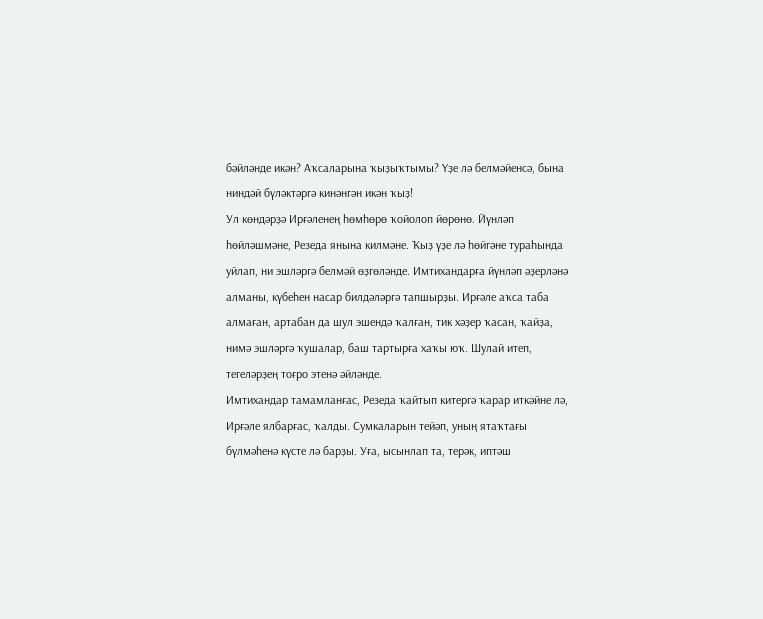бәйләнде икән? Аҡсаларына ҡыҙыҡтымы? Үҙе лә белмәйенсә, бына ниндәй бүләктәргә кинәнгән икән ҡыҙ!
Ул көндәрҙә Ирғәленең һөмһөрө ҡойолоп йөрөнө. Йүнләп һөйләшмәне, Резеда янына килмәне. Ҡыҙ үҙе лә һөйгәне тураһында уйлап, ни эшләргә белмәй өҙгөләнде. Имтихандарға йүнләп әҙерләнә алманы, күбеһен насар билдәләргә тапшырҙы. Ирғәле аҡса таба алмаған, артабан да шул эшендә ҡалған, тик хәҙер ҡасан, ҡайҙа, нимә эшләргә ҡушалар, баш тартырға хаҡы юҡ. Шулай итеп, тегеләрҙең тоғро этенә әйләнде.
Имтихандар тамамланғас, Резеда ҡайтып китергә ҡарар иткәйне лә, Ирғәле ялбарғас, ҡалды. Сумкаларын тейәп, уның ятаҡтағы бүлмәһенә күсте лә барҙы. Уға, ысынлап та, терәк, иптәш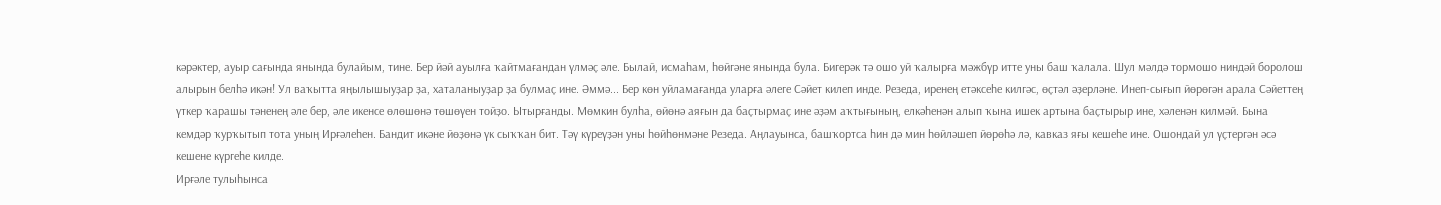кәрәктер, ауыр сағында янында булайым, тине. Бер йәй ауылға ҡайтмағандан үлмәҫ әле. Былай, исмаһам, һөйгәне янында була. Бигерәк тә ошо уй ҡалырға мәжбүр итте уны баш ҡалала. Шул мәлдә тормошо ниндәй боролош алырын белһә икән! Ул ваҡытта яңылышыуҙар ҙа, хаталаныуҙар ҙа булмаҫ ине. Әммә... Бер көн уйламағанда уларға әлеге Сәйет килеп инде. Резеда, иренең етәксеһе килгәс, өҫтәл әҙерләне. Инеп-сығып йөрөгән арала Сәйеттең үткер ҡарашы тәненең әле бер, әле икенсе өлөшөнә төшөүен тойҙо. Ытырғанды. Мөмкин булһа, өйөнә аяғын да баҫтырмаҫ ине әҙәм аҡтығының, елкәһенән алып ҡына ишек артына баҫтырыр ине, хәленән килмәй. Бына кемдәр ҡурҡытып тота уның Ирғәлеһен. Бандит икәне йөҙөнә үк сыҡҡан бит. Тәү күреүҙән уны һөйһөнмәне Резеда. Аңлауынса, башҡортса һин дә мин һөйләшеп йөрөһә лә, кавказ яғы кешеһе ине. Ошондай ул үҫтергән әсә кешене күргеһе килде.
Ирғәле тулыһынса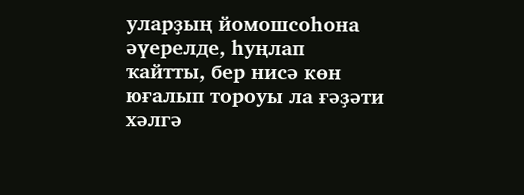уларҙың йомошсоһона әүерелде, һуңлап ҡайтты, бер нисә көн юғалып тороуы ла ғәҙәти хәлгә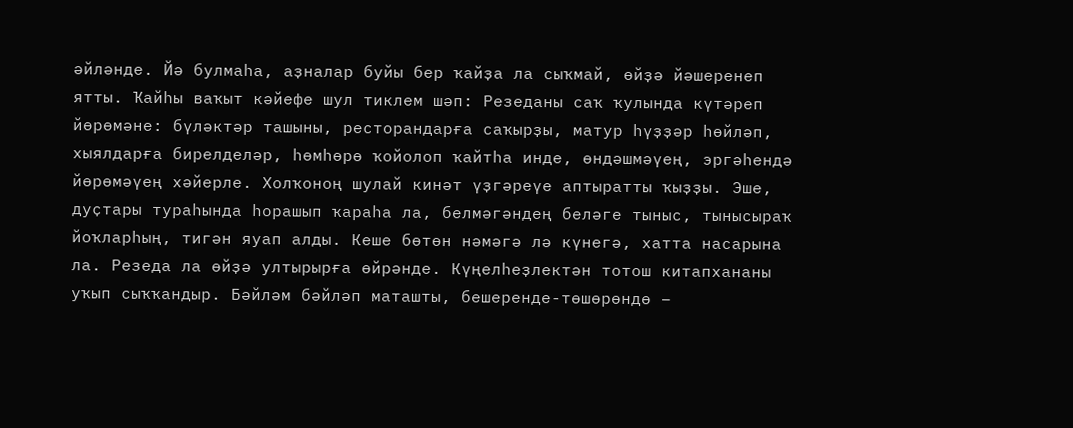әйләнде. Йә булмаһа, аҙналар буйы бер ҡайҙа ла сыҡмай, өйҙә йәшеренеп ятты. Ҡайһы ваҡыт кәйефе шул тиклем шәп: Резеданы саҡ ҡулында күтәреп йөрөмәне: бүләктәр ташыны, ресторандарға саҡырҙы, матур һүҙҙәр һөйләп, хыялдарға бирелделәр, һөмһөрө ҡойолоп ҡайтһа инде, өндәшмәүең, эргәһендә йөрөмәүең хәйерле. Холҡоноң шулай кинәт үҙгәреүе аптыратты ҡыҙҙы. Эше, дуҫтары тураһында һорашып ҡараһа ла, белмәгәндең беләге тыныс, тынысыраҡ йоҡларһың, тигән яуап алды. Кеше бөтөн нәмәгә лә күнегә, хатта насарына ла. Резеда ла өйҙә ултырырға өйрәнде. Күңелһеҙлектән тотош китапхананы уҡып сыҡҡандыр. Бәйләм бәйләп маташты, бешеренде-төшөрөндө –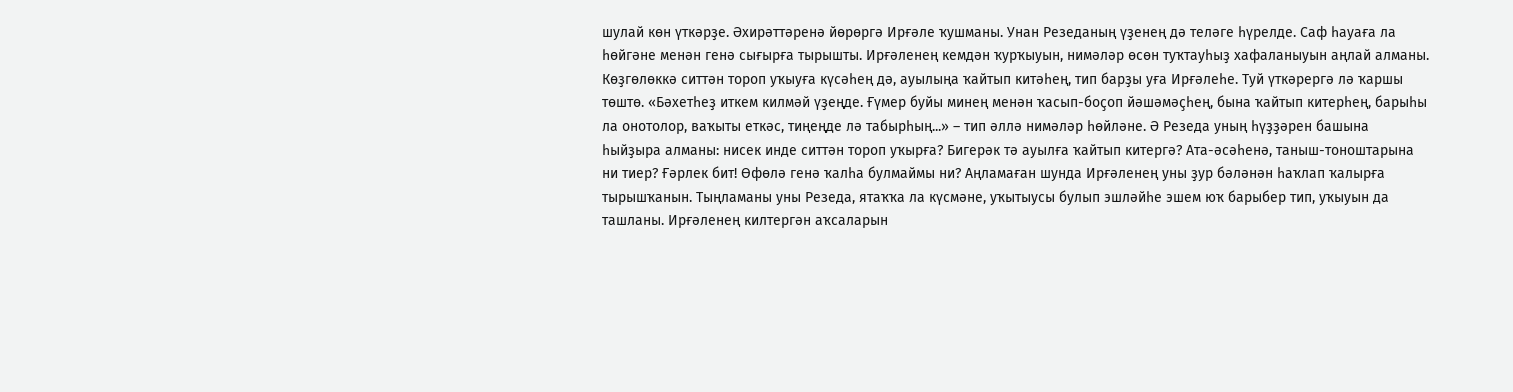шулай көн үткәрҙе. Әхирәттәренә йөрөргә Ирғәле ҡушманы. Унан Резеданың үҙенең дә теләге һүрелде. Саф һауаға ла һөйгәне менән генә сығырға тырышты. Ирғәленең кемдән ҡурҡыуын, нимәләр өсөн туҡтауһыҙ хафаланыуын аңлай алманы. Көҙгөлөккә ситтән тороп уҡыуға күсәһең дә, ауылыңа ҡайтып китәһең, тип барҙы уға Ирғәлеһе. Туй үткәрергә лә ҡаршы төштө. «Бәхетһеҙ иткем килмәй үҙеңде. Ғүмер буйы минең менән ҡасып-боҫоп йәшәмәҫһең, бына ҡайтып китерһең, барыһы ла онотолор, ваҡыты еткәс, тиңеңде лә табырһың...» – тип әллә нимәләр һөйләне. Ә Резеда уның һүҙҙәрен башына һыйҙыра алманы: нисек инде ситтән тороп уҡырға? Бигерәк тә ауылға ҡайтып китергә? Ата-әсәһенә, таныш-тоноштарына ни тиер? Ғәрлек бит! Өфөлә генә ҡалһа булмаймы ни? Аңламаған шунда Ирғәленең уны ҙур бәләнән һаҡлап ҡалырға тырышҡанын. Тыңламаны уны Резеда, ятаҡҡа ла күсмәне, уҡытыусы булып эшләйһе эшем юҡ барыбер тип, уҡыуын да ташланы. Ирғәленең килтергән аҡсаларын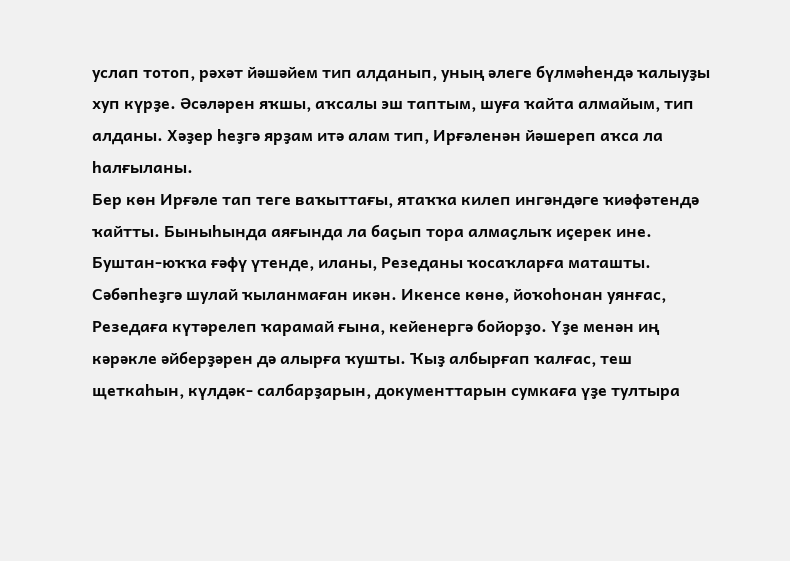услап тотоп, рәхәт йәшәйем тип алданып, уның әлеге бүлмәһендә ҡалыуҙы хуп күрҙе. Әсәләрен яҡшы, аҡсалы эш таптым, шуға ҡайта алмайым, тип алданы. Хәҙер һеҙгә ярҙам итә алам тип, Ирғәленән йәшереп аҡса ла һалғыланы.
Бер көн Ирғәле тап теге ваҡыттағы, ятаҡҡа килеп ингәндәге ҡиәфәтендә ҡайтты. Быныһында аяғында ла баҫып тора алмаҫлыҡ иҫерек ине. Буштан-юҡҡа ғәфү үтенде, иланы, Резеданы ҡосаҡларға маташты. Сәбәпһеҙгә шулай ҡыланмаған икән. Икенсе көнө, йоҡоһонан уянғас, Резедаға күтәрелеп ҡарамай ғына, кейенергә бойорҙо. Үҙе менән иң кәрәкле әйберҙәрен дә алырға ҡушты. Ҡыҙ албырғап ҡалғас, теш щеткаһын, күлдәк- салбарҙарын, документтарын сумкаға үҙе тултыра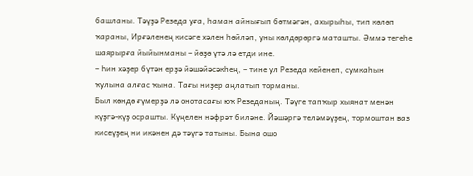башланы. Тәүҙә Резеда уға, һаман айнығып бөтмәгән, ахырыһы, тип көлөп ҡараны, Ирғәленең кисәге хәлен һөйләп, уны көлдөрөргә маташты. Әммә тегеһе шаярырға йыйынманы – йөҙө үтә лә етди ине.
– Һин хәҙер бүтән ерҙә йәшәйәсәкһең, – тине ул Резеда кейенеп, сумкаһын ҡулына алғас ҡына. Тағы ниҙер аңлатып торманы.
Был көндө ғүмерҙә лә онотасағы юҡ Резеданың. Тәүге тапҡыр хыянат менән күҙгә-күҙ осрашты. Күңелен нәфрәт биләне. Йәшәргә теләмәүҙең, тормоштан ваз кисеүҙең ни икәнен дә тәүгә татыны. Бына ошо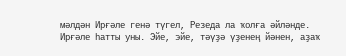мәлдән Ирғәле генә түгел, Резеда ла ҡолға әйләнде. Ирғәле һатты уны. Эйе, эйе, тәүҙә үҙенең йәнен, аҙаҡ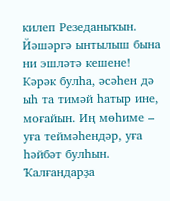килеп Резеданыҡын. Йәшәргә ынтылыш бына ни эшләтә кешене! Кәрәк булһа, әсәһен дә ыһ та тимәй һатыр ине, моғайын. Иң мөһиме – уға теймәһендәр, уға һәйбәт булһын. Ҡалғандарҙа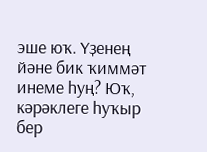эше юҡ. Үҙенең йәне бик ҡиммәт инеме һуң? Юҡ, кәрәклеге һуҡыр бер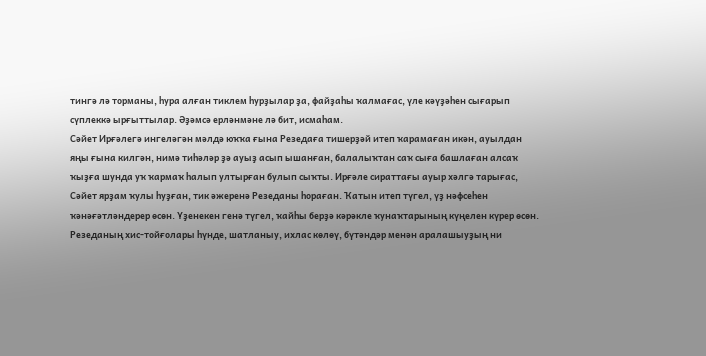тингә лә торманы, һура алған тиклем һурҙылар ҙа, файҙаһы ҡалмағас, үле кәүҙәһен сығарып сүплеккә ырғыттылар. Әҙәмсә ерләнмәне лә бит, исмаһам.
Сәйет Ирғәлегә ингеләгән мәлдә юҡҡа ғына Резедаға тишерҙәй итеп ҡарамаған икән, ауылдан яңы ғына килгән, нимә тиһәләр ҙә ауыҙ асып ышанған, балалыҡтан саҡ сыға башлаған алсаҡ ҡыҙға шунда уҡ ҡармаҡ һалып ултырған булып сыҡты. Ирғәле сираттағы ауыр хәлгә тарығас, Сәйет ярҙам ҡулы һуҙған, тик әжеренә Резеданы һораған. Ҡатын итеп түгел, үҙ нәфсеһен ҡәнәғәтләндерер өсөн. Үҙенекен генә түгел, ҡайһы берҙә кәрәкле ҡунаҡтарының күңелен күрер өсөн. Резеданың хис-тойғолары һүнде, шатланыу, ихлас көлөү, бүтәндәр менән аралашыуҙың ни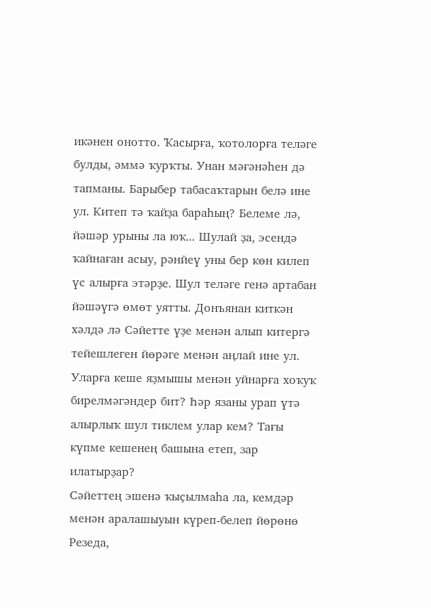икәнен онотто. Ҡасырға, ҡотолорға теләге булды, әммә ҡурҡты. Унан мәғәнәһен дә тапманы. Барыбер табасаҡтарын белә ине ул. Китеп тә ҡайҙа бараһың? Белеме лә, йәшәр урыны ла юҡ... Шулай ҙа, эсендә ҡайнаған асыу, рәнйеү уны бер көн килеп үс алырға этәрҙе. Шул теләге генә артабан йәшәүгә өмөт уятты. Донъянан киткән хәлдә лә Сәйетте үҙе менән алып китергә тейешлеген йөрәге менән аңлай ине ул. Уларға кеше яҙмышы менән уйнарға хоҡуҡ бирелмәгәндер бит? Һәр язаны урап үтә алырлыҡ шул тиклем улар кем? Тағы күпме кешенең башына етеп, зар илатырҙар?
Сәйеттең эшенә ҡыҫылмаһа ла, кемдәр менән аралашыуын күреп-белеп йөрөнө Резеда,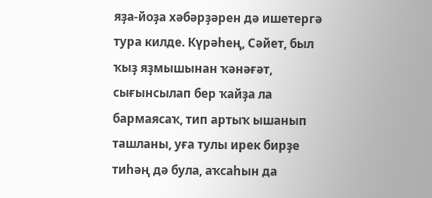яҙа-йоҙа хәбәрҙәрен дә ишетергә тура килде. Күрәһең, Сәйет, был ҡыҙ яҙмышынан ҡәнәғәт, сығынсылап бер ҡайҙа ла бармаясаҡ, тип артыҡ ышанып ташланы, уға тулы ирек бирҙе тиһәң дә була, аҡсаһын да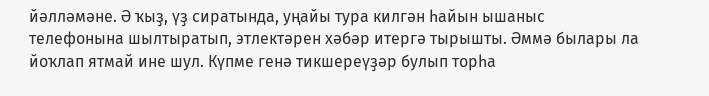йәлләмәне. Ә ҡыҙ, үҙ сиратында, уңайы тура килгән һайын ышаныс телефонына шылтыратып, этлектәрен хәбәр итергә тырышты. Әммә былары ла йоҡлап ятмай ине шул. Күпме генә тикшереүҙәр булып торһа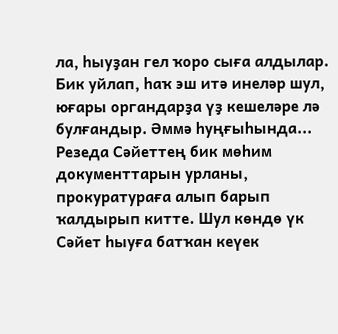ла, һыуҙан гел ҡоро сыға алдылар. Бик уйлап, һаҡ эш итә инеләр шул, юғары органдарҙа үҙ кешеләре лә булғандыр. Әммә һуңғыһында... Резеда Сәйеттең бик мөһим документтарын урланы, прокуратураға алып барып ҡалдырып китте. Шул көндө үк Сәйет һыуға батҡан кеүек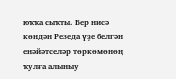юҡҡа сыҡты. Бер нисә көндән Резеда үҙе белгән енәйәтселәр төркөмөнөң ҡулға алыныу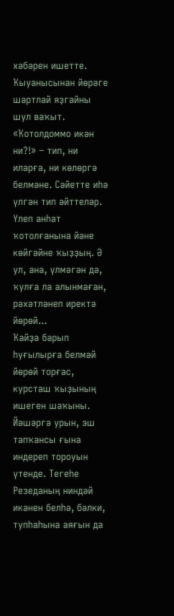хәбәрен ишетте. Ҡыуанысынан йөрәге шартлай яҙгайны шул ваҡыт. «Ҡотолдоммо икән ни?!» – тип, ни иларға, ни көлөргә белмәне. Сәйетте иһә үлгән тип әйттеләр. Үлеп анһат ҡотолғанына йәне көйгәйне ҡыҙҙың. Ә ул, ана, үлмәгән дә, ҡулға ла алынмаған, рәхәтләнеп иректә йөрөй...
Ҡайҙа барып һуғылырға белмәй йөрөй торғас, курсташ ҡыҙының ишеген шаҡыны. Йәшәргә урын, эш тапҡансы ғына индереп тороуын үтенде. Тегеһе Резеданың ниндәй икәнен белһә, бәлки, тупһаһына аяғын да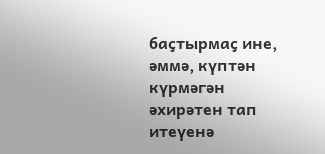баҫтырмаҫ ине, әммә, күптән күрмәгән әхирәтен тап итеүенә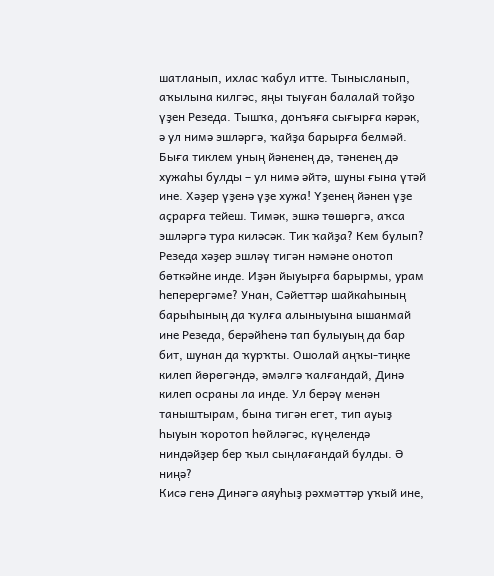шатланып, ихлас ҡабул итте. Тынысланып, аҡылына килгәс, яңы тыуған балалай тойҙо үҙен Резеда. Тышҡа, донъяға сығырға кәрәк, ә ул нимә эшләргә, ҡайҙа барырға белмәй. Быға тиклем уның йәненең дә, тәненең дә хужаһы булды – ул нимә әйтә, шуны ғына үтәй ине. Хәҙер үҙенә үҙе хужа! Үҙенең йәнен үҙе аҫрарға тейеш. Тимәк, эшкә төшөргә, аҡса эшләргә тура киләсәк. Тик ҡайҙа? Кем булып? Резеда хәҙер эшләү тигән нәмәне онотоп бөткәйне инде. Иҙән йыуырға барырмы, урам һеперергәме? Унан, Сәйеттәр шайкаһының барыһының да ҡулға алыныуына ышанмай ине Резеда, берәйһенә тап булыуың да бар бит, шунан да ҡурҡты. Ошолай аңҡы-тиңке килеп йөрөгәндә, әмәлгә ҡалғандай, Динә килеп осраны ла инде. Ул берәү менән таныштырам, бына тигән егет, тип ауыҙ һыуын ҡоротоп һөйләгәс, күңелендә ниндәйҙер бер ҡыл сыңлағандай булды. Ә ниңә?
Кисә генә Динәгә аяуһыҙ рәхмәттәр уҡый ине,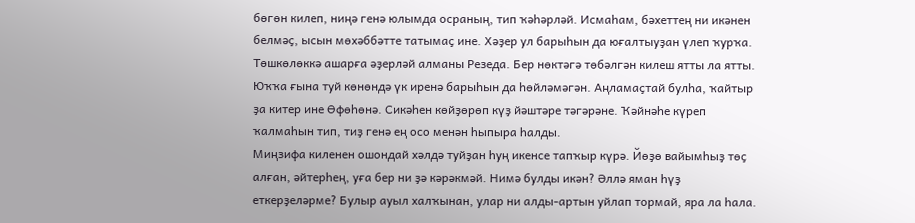бөгөн килеп, ниңә генә юлымда осраның, тип ҡәһәрләй. Исмаһам, бәхеттең ни икәнен белмәҫ, ысын мөхәббәтте татымаҫ ине. Хәҙер ул барыһын да юғалтыуҙан үлеп ҡурҡа.
Төшкөлөккә ашарға әҙерләй алманы Резеда. Бер нөктәгә төбәлгән килеш ятты ла ятты. Юҡҡа ғына туй көнөндә үк иренә барыһын да һөйләмәгән. Аңламаҫтай булһа, ҡайтыр ҙа китер ине Өфөһөнә. Сикәһен көйҙөрөп күҙ йәштәре тәгәрәне. Ҡәйнәһе күреп ҡалмаһын тип, тиҙ генә ең осо менән һыпыра һалды.
Миңзифа киленен ошондай хәлдә туйҙан һуң икенсе тапҡыр күрә. Йөҙө вайымһыҙ төҫ алған, әйтерһең, уға бер ни ҙә кәрәкмәй. Нимә булды икән? Әллә яман һүҙ еткерҙеләрме? Булыр ауыл халҡынан, улар ни алды-артын уйлап тормай, яра ла һала.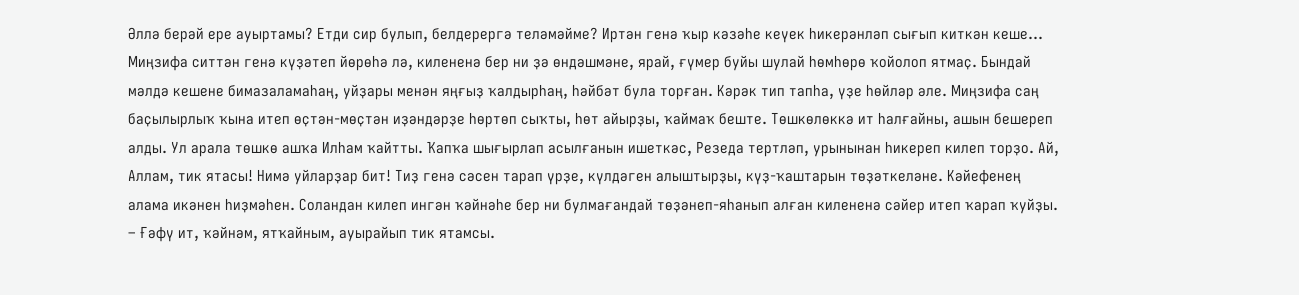Әллә берәй ере ауыртамы? Етди сир булып, белдерергә теләмәйме? Иртән генә ҡыр кәзәһе кеүек һикерәнләп сығып киткән кеше... Миңзифа ситтән генә күҙәтеп йөрөһә лә, килененә бер ни ҙә өндәшмәне, ярай, ғүмер буйы шулай һөмһөрө ҡойолоп ятмаҫ. Бындай мәлдә кешене бимазаламаһаң, уйҙары менән яңғыҙ ҡалдырһаң, һәйбәт була торған. Кәрәк тип тапһа, үҙе һөйләр әле. Миңзифа саң баҫылырлыҡ ҡына итеп өҫтән-мөҫтән иҙәндәрҙе һөртөп сыҡты, һөт айырҙы, ҡаймаҡ беште. Төшкөлөккә ит һалғайны, ашын бешереп алды. Ул арала төшкө ашҡа Илһам ҡайтты. Ҡапҡа шығырлап асылғанын ишеткәс, Резеда тертләп, урынынан һикереп килеп торҙо. Ай, Аллам, тик ятасы! Нимә уйларҙар бит! Тиҙ генә сәсен тарап үрҙе, күлдәген алыштырҙы, күҙ-ҡаштарын төҙәткеләне. Кәйефенең алама икәнен һиҙмәһен. Соландан килеп ингән ҡәйнәһе бер ни булмағандай төҙәнеп-яһанып алған килененә сәйер итеп ҡарап ҡуйҙы.
– Ғәфү ит, ҡәйнәм, ятҡайным, ауырайып тик ятамсы.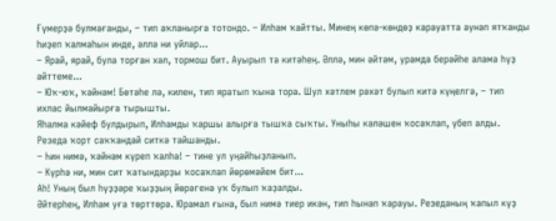Ғүмерҙә булмағанды, – тип аҡланырға тотондо. – Илһам ҡайтты. Минең көпә-көндөҙ карауатта аунап ятҡанды һиҙеп ҡалмаһын инде, әллә ни уйлар...
– Ярай, ярай, була торған хәл, тормош бит. Ауырып та китәһең. Әллә, мин әйтәм, урамда берәйһе алама һүҙ әйттеме...
– Юҡ-юҡ, ҡәйнәм! Бөтәһе лә, килен, тип яратып ҡына тора. Шул хәтлем рәхәт булып китә күңелгә, – тип ихлас йылмайырға тырышты.
Яһалма кәйеф булдырып, Илһамды ҡаршы алырға тышҡа сыҡты. Уныһы кәләшен ҡосаҡлап, үбеп алды. Резеда ҡорт саҡҡандай ситкә тайшанды.
– Һин нимә, ҡәйнәм күреп ҡалһа! – тине ул уңайһыҙланып.
– Күрһә ни, мин сит ҡатындарҙы ҡосаҡлап йөрөмәйем бит...
Аһ! Уның был һүҙҙәре ҡыҙҙың йөрәгенә уҡ булып ҡаҙалды.
Әйтерһең, Илһам уға төрттөрә. Юрамал ғына, был нимә тиер икән, тип һынап ҡарауы. Резеданың ҡапыл күҙ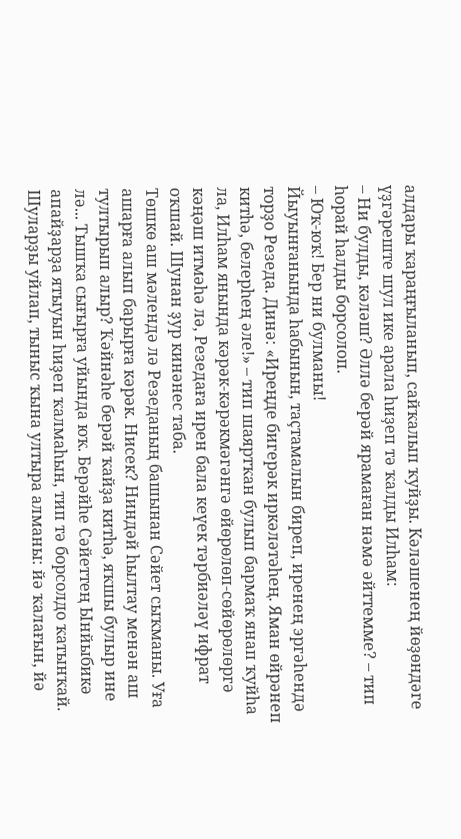алдары ҡараңғыланып, сайҡалып ҡуйҙы. Кәләшенең йөҙөндәге үҙгәреште шул ике арала һиҙеп тә ҡалды Илһам:
– Ни булды, кәләш? Әллә берәй ярамаған нәмә әйттемме? – тип һорай һалды борсолоп.
– Юҡ-юҡ! Бер ни булманы!
Йыуынғанында һабынын, таҫтамалын биреп, иренең эргәһендә торҙо Резеда. Динә: «Иреңде бигерәк иркәләтәһең. Яман өйрәнеп китһә, белерһең әле!» – тип шаяртҡан булып бармаҡ янап ҡуйһа ла, Илһам янында кәрәк-кәрәкмәгәнгә өйөрөлөп-сөйөрөлөргә кәңәш итмәһә лә, Резедаға ирен бала кеүек тәрбиәләү ифрат оҡшай. Шунан ҙур кинәнес таба.
Төшкө аш мәлендә лә Резеданың башынан Сәйет сыҡманы. Уға ашарға алып барырға кәрәк. Нисек? Ниндәй һылтау менән аш тултырып алыр? Ҡәйнәһе берәй ҡайҙа китһә, яҡшы булыр ине лә... Тышҡа сығырға уйында юҡ. Берәйһе Сәйеттең Ынйыбикә апайҙарҙа ятыуын һиҙеп ҡалмаһын, тип тә борсолдо ҡатынҡай. Шуларҙы уйлап, тыныс ҡына ултыра алманы: йә ҡалағын, йә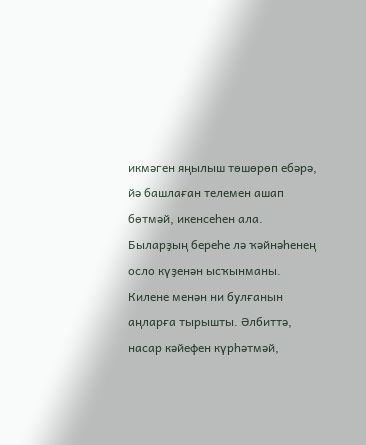икмәген яңылыш төшөрөп ебәрә, йә башлаған телемен ашап бөтмәй, икенсеһен ала. Быларҙың береһе лә ҡәйнәһенең осло күҙенән ысҡынманы. Килене менән ни булғанын аңларға тырышты. Әлбиттә, насар кәйефен күрһәтмәй,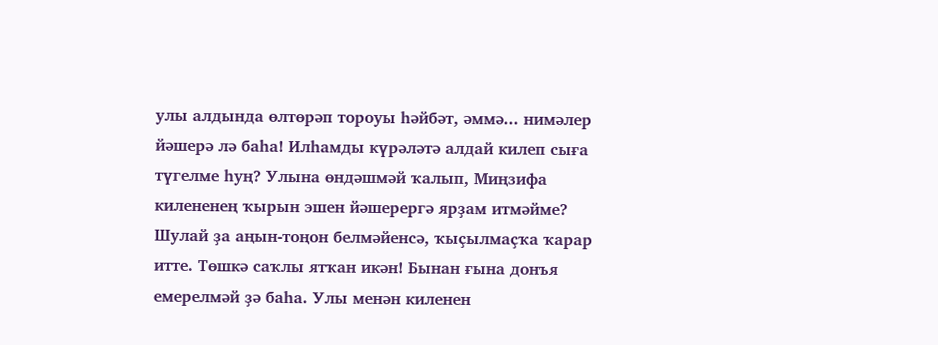улы алдында өлтөрәп тороуы һәйбәт, әммә... нимәлер йәшерә лә баһа! Илһамды күрәләтә алдай килеп сыға түгелме һуң? Улына өндәшмәй ҡалып, Миңзифа килененең ҡырын эшен йәшерергә ярҙам итмәйме? Шулай ҙа аңын-тоңон белмәйенсә, ҡыҫылмаҫҡа ҡарар итте. Төшкә саҡлы ятҡан икән! Бынан ғына донъя емерелмәй ҙә баһа. Улы менән киленен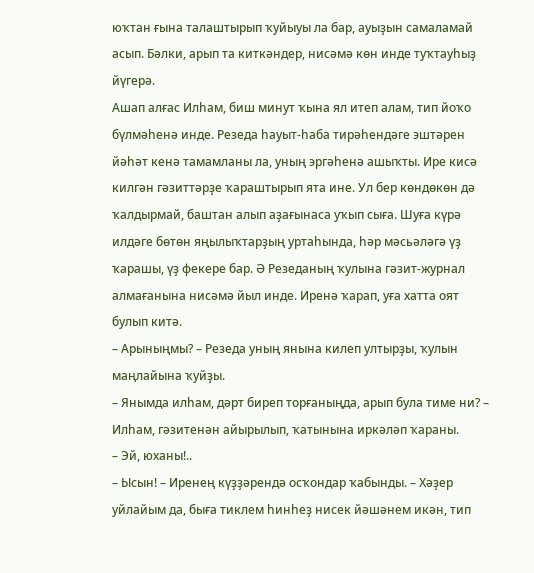юҡтан ғына талаштырып ҡуйыуы ла бар, ауыҙын самаламай асып. Бәлки, арып та киткәндер, нисәмә көн инде туҡтауһыҙ йүгерә.
Ашап алғас Илһам, биш минут ҡына ял итеп алам, тип йоҡо бүлмәһенә инде. Резеда һауыт-һаба тирәһендәге эштәрен йәһәт кенә тамамланы ла, уның эргәһенә ашыҡты. Ире кисә килгән гәзиттәрҙе ҡараштырып ята ине. Ул бер көндөкөн дә ҡалдырмай, баштан алып аҙағынаса уҡып сыға. Шуға күрә илдәге бөтөн яңылыҡтарҙың уртаһында, һәр мәсьәләгә үҙ ҡарашы, үҙ фекере бар. Ә Резеданың ҡулына гәзит-журнал алмағанына нисәмә йыл инде. Иренә ҡарап, уға хатта оят булып китә.
– Арыныңмы? – Резеда уның янына килеп ултырҙы, ҡулын маңлайына ҡуйҙы.
– Янымда илһам, дәрт биреп торғаныңда, арып була тиме ни? – Илһам, гәзитенән айырылып, ҡатынына иркәләп ҡараны.
– Эй, юханы!..
– Ысын! – Иренең күҙҙәрендә осҡондар ҡабынды. – Хәҙер уйлайым да, быға тиклем һинһеҙ нисек йәшәнем икән, тип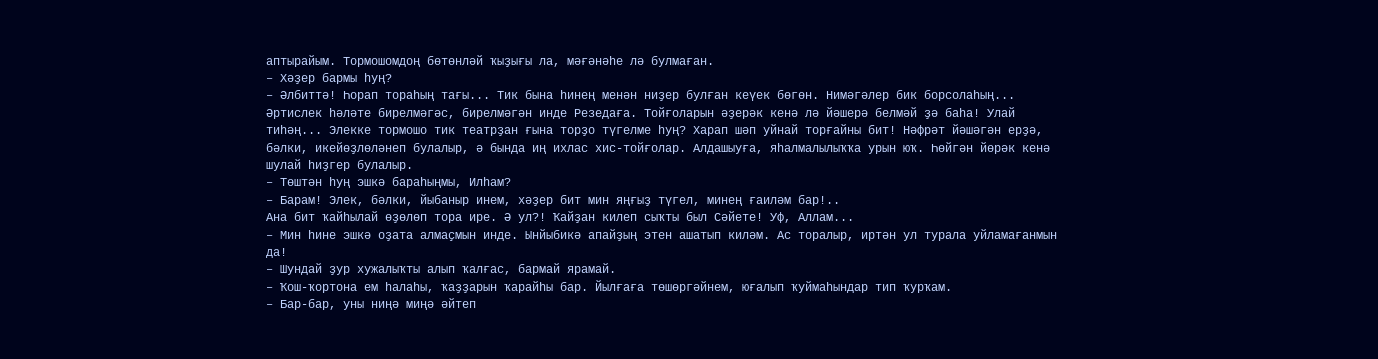аптырайым. Тормошомдоң бөтөнләй ҡыҙығы ла, мәғәнәһе лә булмаған.
– Хәҙер бармы һуң?
– Әлбиттә! Һорап тораһың тағы... Тик бына һинең менән ниҙер булған кеүек бөгөн. Нимәгәлер бик борсолаһың...
Әртислек һәләте бирелмәгәс, бирелмәгән инде Резедаға. Тойғоларын әҙерәк кенә лә йәшерә белмәй ҙә баһа! Улай тиһәң... Элекке тормошо тик театрҙан ғына торҙо түгелме һуң? Харап шәп уйнай торғайны бит! Нәфрәт йәшәгән ерҙә, бәлки, икейөҙлөләнеп булалыр, ә бында иң ихлас хис-тойғолар. Алдашыуға, яһалмалылыҡҡа урын юҡ. Һөйгән йөрәк кенә шулай һиҙгер булалыр.
– Төштән һуң эшкә бараһыңмы, Илһам?
– Барам! Элек, бәлки, йыбаныр инем, хәҙер бит мин яңғыҙ түгел, минең ғаиләм бар!..
Ана бит ҡайһылай өҙөлөп тора ире. Ә ул?! Ҡайҙан килеп сыҡты был Сәйете! Уф, Аллам...
– Мин һине эшкә оҙата алмаҫмын инде. Ынйыбикә апайҙың этен ашатып киләм. Ас торалыр, иртән ул турала уйламағанмын да!
– Шундай ҙур хужалыҡты алып ҡалғас, бармай ярамай.
– Ҡош-ҡортона ем һалаһы, ҡаҙҙарын ҡарайһы бар. Йылғаға төшөргәйнем, юғалып ҡуймаһындар тип ҡурҡам.
– Бар-бар, уны ниңә миңә әйтеп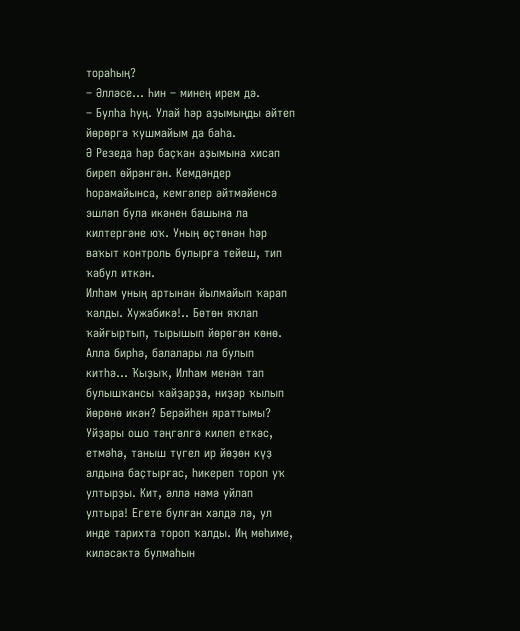тораһың?
– Әлләсе... Һин – минең ирем дә.
– Булһа һуң. Улай һәр аҙымыңды әйтеп йөрөргә ҡушмайым да баһа.
Ә Резеда һәр баҫҡан аҙымына хисап биреп өйрәнгән. Кемдәндер һорамайынса, кемгәлер әйтмәйенсә эшләп була икәнен башына ла килтергәне юҡ. Уның өҫтөнән һәр ваҡыт контроль булырға тейеш, тип ҡабул иткән.
Илһам уның артынан йылмайып ҡарап ҡалды. Хужабикә!.. Бөтөн яҡлап ҡайғыртып, тырышып йөрөгән көнө. Алла бирһә, балалары ла булып китһә... Ҡыҙыҡ, Илһам менән тап булышҡансы ҡайҙарҙа, ниҙәр ҡылып йөрөнө икән? Берәйһен яраттымы? Уйҙары ошо тәңгәлгә килеп еткәс, етмәһә, таныш түгел ир йөҙөн күҙ алдына баҫтырғас, һикереп тороп уҡ ултырҙы. Кит, әллә нәмә уйлап ултыра! Егете булған хәлдә лә, ул инде тарихта тороп ҡалды. Иң мөһиме, киләсәктә булмаһын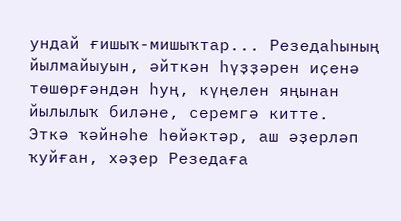ундай ғишыҡ-мишыҡтар... Резедаһының йылмайыуын, әйткән һүҙҙәрен иҫенә төшөрғәндән һуң, күңелен яңынан йылылыҡ биләне, серемгә китте.
Эткә ҡәйнәһе һөйәктәр, аш әҙерләп ҡуйған, хәҙер Резедаға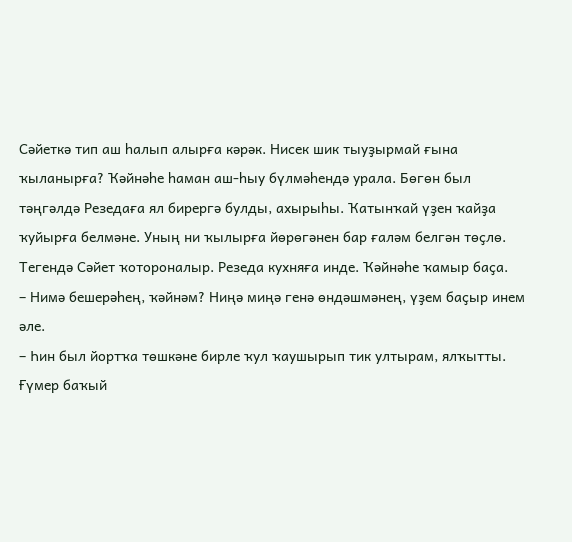Сәйеткә тип аш һалып алырға кәрәк. Нисек шик тыуҙырмай ғына ҡыланырға? Ҡәйнәһе һаман аш-һыу бүлмәһендә урала. Бөгөн был тәңгәлдә Резедаға ял бирергә булды, ахырыһы. Ҡатынҡай үҙен ҡайҙа ҡуйырға белмәне. Уның ни ҡылырға йөрөгәнен бар ғаләм белгән төҫлө.
Тегендә Сәйет ҡотороналыр. Резеда кухняға инде. Ҡәйнәһе ҡамыр баҫа.
– Нимә бешерәһең, ҡәйнәм? Ниңә миңә генә өндәшмәнең, үҙем баҫыр инем әле.
– Һин был йортҡа төшкәне бирле ҡул ҡаушырып тик ултырам, ялҡытты. Ғүмер баҡый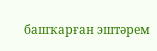башҡарған эштәрем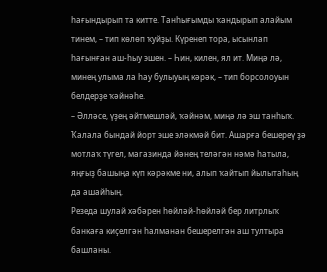һағындырып та китте. Танһығымды ҡандырып алайым тинем, – тип көлөп ҡуйҙы. Күренеп тора, ысынлап һағынған аш-һыу эшен. – Һин, килен, ял ит. Миңә лә, минең улыма ла һау булыуың кәрәк, – тип борсолоуын белдерҙе ҡәйнәһе.
– Әлләсе, үҙең әйтмешләй, ҡәйнәм, миңә лә эш танһыҡ. Ҡалала бындай йорт эше эләкмәй бит. Ашарға бешереү ҙә мотлаҡ түгел, магазинда йәнең теләгән нәмә һатыла, яңғыҙ башыңа күп кәрәкме ни, алып ҡайтып йылытаһың да ашайһың.
Резеда шулай хәбәрен һөйләй-һөйләй бер литрлыҡ банкаға киҫелгән һалманан бешерелгән аш тултыра башланы.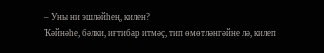– Уны ни эшләйһең, килен?
Ҡәйнәһе, бәлки, иғтибар итмәҫ, тип өмөтләнгәйне лә, килеп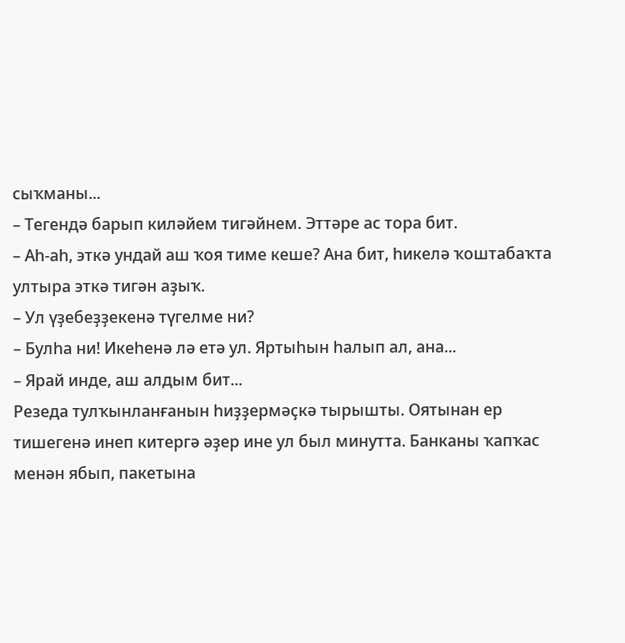сыҡманы...
– Тегендә барып киләйем тигәйнем. Эттәре ас тора бит.
– Аһ-аһ, эткә ундай аш ҡоя тиме кеше? Ана бит, һикелә ҡоштабаҡта ултыра эткә тигән аҙыҡ.
– Ул үҙебеҙҙекенә түгелме ни?
– Булһа ни! Икеһенә лә етә ул. Яртыһын һалып ал, ана...
– Ярай инде, аш алдым бит...
Резеда тулҡынланғанын һиҙҙермәҫкә тырышты. Оятынан ер тишегенә инеп китергә әҙер ине ул был минутта. Банканы ҡапҡас менән ябып, пакетына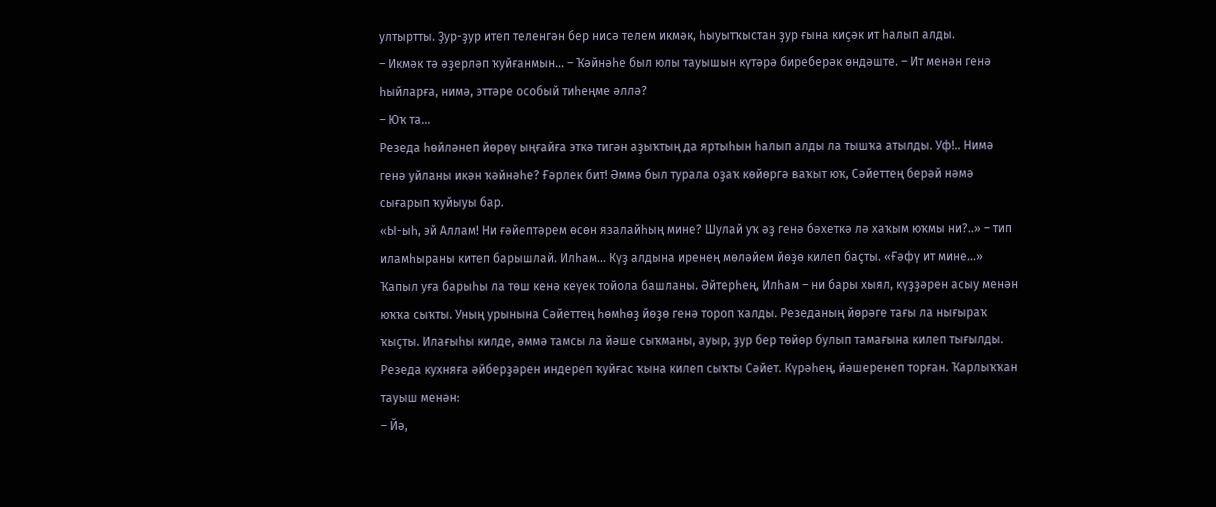ултыртты. Ҙур-ҙур итеп теленгән бер нисә телем икмәк, һыуытҡыстан ҙур ғына киҫәк ит һалып алды.
– Икмәк тә әҙерләп ҡуйғанмын... – Ҡәйнәһе был юлы тауышын күтәрә биреберәк өндәште. – Ит менән генә һыйларға, нимә, эттәре особый тиһеңме әллә?
– Юҡ та...
Резеда һөйләнеп йөрөү ыңғайға эткә тигән аҙыҡтың да яртыһын һалып алды ла тышҡа атылды. Уф!.. Нимә генә уйланы икән ҡәйнәһе? Ғәрлек бит! Әммә был турала оҙаҡ көйөргә ваҡыт юҡ, Сәйеттең берәй нәмә сығарып ҡуйыуы бар.
«Ы-ыһ, эй Аллам! Ни ғәйептәрем өсөн язалайһың мине? Шулай уҡ әҙ генә бәхеткә лә хаҡым юҡмы ни?..» – тип иламһыраны китеп барышлай. Илһам... Күҙ алдына иренең мөләйем йөҙө килеп баҫты. «Ғәфү ит мине...» Ҡапыл уға барыһы ла төш кенә кеүек тойола башланы. Әйтерһең, Илһам – ни бары хыял, күҙҙәрен асыу менән юҡҡа сыҡты. Уның урынына Сәйеттең һөмһөҙ йөҙө генә тороп ҡалды. Резеданың йөрәге тағы ла нығыраҡ ҡыҫты. Илағыһы килде, әммә тамсы ла йәше сыҡманы, ауыр, ҙур бер төйөр булып тамағына килеп тығылды.
Резеда кухняға әйберҙәрен индереп ҡуйғас ҡына килеп сыҡты Сәйет. Күрәһең, йәшеренеп торған. Ҡарлыҡҡан тауыш менән:
– Йә,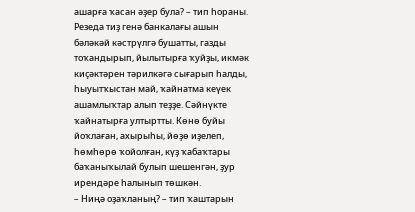ашарға ҡасан әҙер була? – тип һораны. Резеда тиҙ генә банкалағы ашын бәләкәй кәстрүлгә бушатты, газды тоҡандырып, йылытырға ҡуйҙы, икмәк киҫәктәрен тәрилкәгә сығарып һалды, һыуытҡыстан май, ҡайнатма кеүек ашамлыҡтар алып теҙҙе. Сәйнүкте ҡайнатырға ултыртты. Көнө буйы йоҡлаған, ахырыһы, йөҙө иҙелеп, һөмһөрө ҡойолған, күҙ ҡабаҡтары баҡаныҡылай булып шешенгән, ҙур ирендәре һалынып төшкән.
– Ниңә оҙаҡланың? – тип ҡаштарын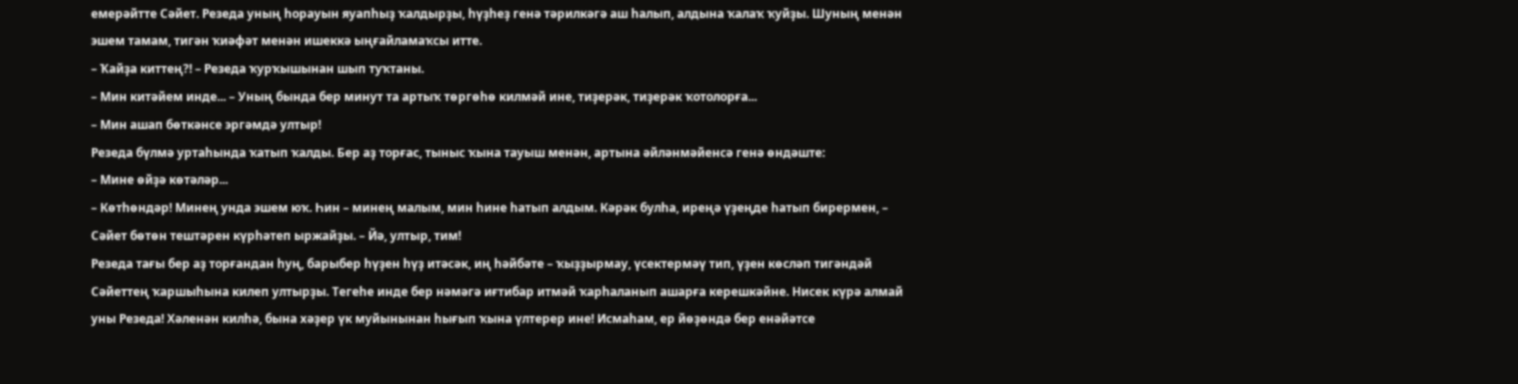емерәйтте Сәйет. Резеда уның һорауын яуапһыҙ ҡалдырҙы, һүҙһеҙ генә тәрилкәгә аш һалып, алдына ҡалаҡ ҡуйҙы. Шуның менән эшем тамам, тигән ҡиәфәт менән ишеккә ыңғайламаҡсы итте.
– Ҡайҙа киттең?! – Резеда ҡурҡышынан шып туҡтаны.
– Мин китәйем инде... – Уның бында бер минут та артыҡ төргөһө килмәй ине, тиҙерәк, тиҙерәк ҡотолорға...
– Мин ашап бөткәнсе эргәмдә ултыр!
Резеда бүлмә уртаһында ҡатып ҡалды. Бер аҙ торғас, тыныс ҡына тауыш менән, артына әйләнмәйенсә генә өндәште:
– Мине өйҙә көтәләр...
– Көтһөндәр! Минең унда эшем юҡ. Һин – минең малым, мин һине һатып алдым. Кәрәк булһа, иреңә үҙеңде һатып бирермен, – Сәйет бөтөн тештәрен күрһәтеп ыржайҙы. – Йә, ултыр, тим!
Резеда тағы бер аҙ торғандан һуң, барыбер һүҙен һүҙ итәсәк, иң һәйбәте – ҡыҙҙырмау, үсектермәү тип, үҙен көсләп тигәндәй Сәйеттең ҡаршыһына килеп ултырҙы. Тегеһе инде бер нәмәгә иғтибар итмәй ҡарһаланып ашарға керешкәйне. Нисек күрә алмай уны Резеда! Хәленән килһә, бына хәҙер үк муйынынан һығып ҡына үлтерер ине! Исмаһам, ер йөҙөндә бер енәйәтсе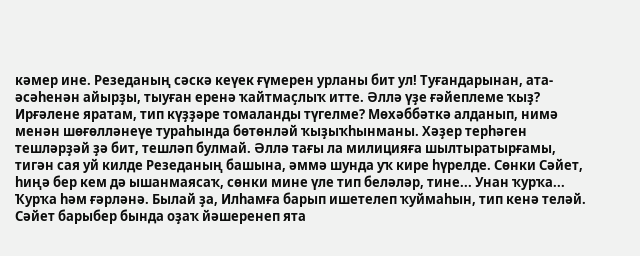кәмер ине. Резеданың сәскә кеүек ғүмерен урланы бит ул! Туғандарынан, ата-әсәһенән айырҙы, тыуған еренә ҡайтмаҫлыҡ итте. Әллә үҙе ғәйеплеме ҡыҙ? Ирғәлене яратам, тип күҙҙәре томаланды түгелме? Мөхәббәткә алданып, нимә менән шөғөлләнеүе тураһында бөтөнләй ҡыҙыҡһынманы. Хәҙер терһәген тешләрҙәй ҙә бит, тешләп булмай. Әллә тағы ла милицияға шылтыратырғамы, тигән сая уй килде Резеданың башына, әммә шунда уҡ кире һүрелде. Сөнки Сәйет, һиңә бер кем дә ышанмаясаҡ, сөнки мине үле тип беләләр, тине... Унан ҡурҡа... Ҡурҡа һәм ғәрләнә. Былай ҙа, Илһамға барып ишетелеп ҡуймаһын, тип кенә теләй. Сәйет барыбер бында оҙаҡ йәшеренеп ята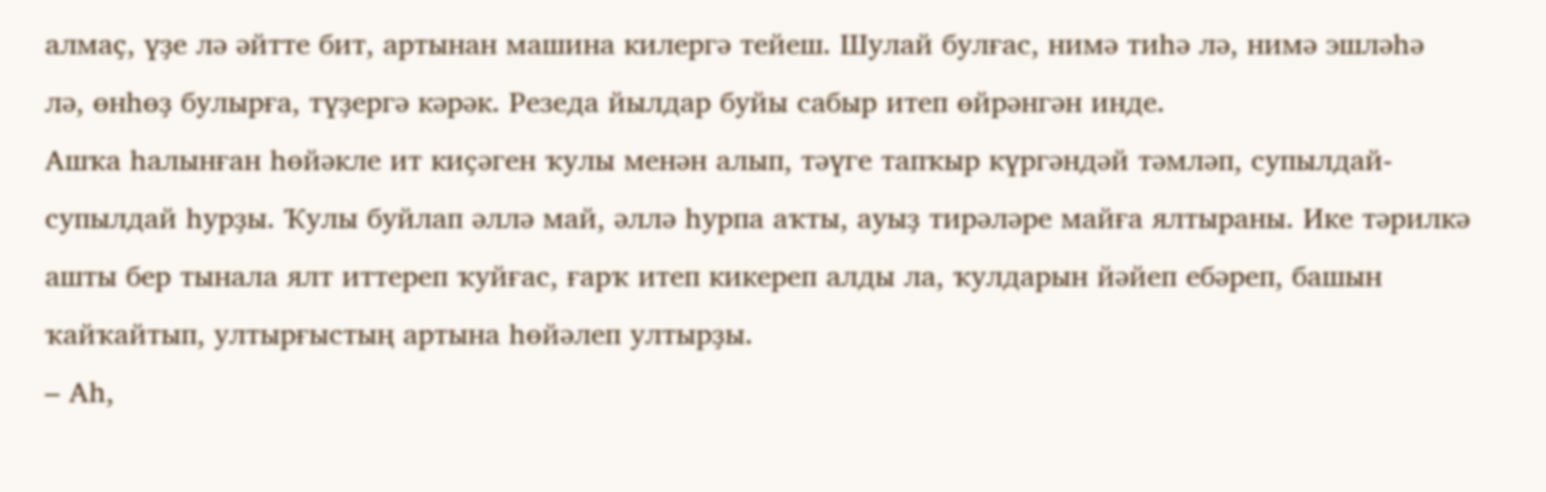алмаҫ, үҙе лә әйтте бит, артынан машина килергә тейеш. Шулай булғас, нимә тиһә лә, нимә эшләһә лә, өнһөҙ булырға, түҙергә кәрәк. Резеда йылдар буйы сабыр итеп өйрәнгән инде.
Ашҡа һалынған һөйәкле ит киҫәген ҡулы менән алып, тәүге тапҡыр күргәндәй тәмләп, супылдай-супылдай һурҙы. Ҡулы буйлап әллә май, әллә һурпа аҡты, ауыҙ тирәләре майға ялтыраны. Ике тәрилкә ашты бер тынала ялт иттереп ҡуйғас, ғарҡ итеп кикереп алды ла, ҡулдарын йәйеп ебәреп, башын ҡайҡайтып, ултырғыстың артына һөйәлеп ултырҙы.
– Аһ,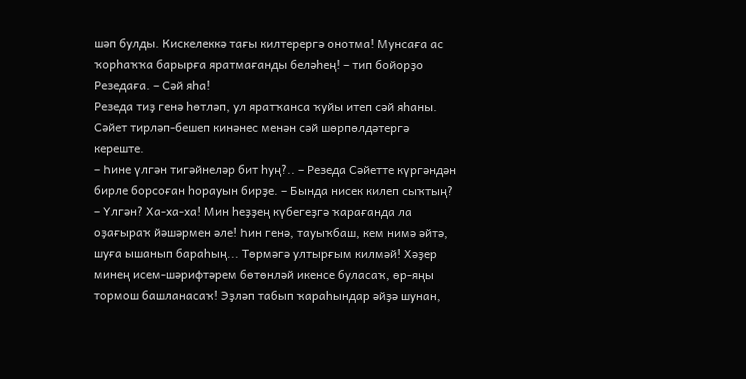шәп булды. Кискелеккә тағы килтерергә онотма! Мунсаға ас ҡорһаҡҡа барырға яратмағанды беләһең! – тип бойорҙо Резедаға. – Сәй яһа!
Резеда тиҙ генә һөтләп, ул яратҡанса ҡуйы итеп сәй яһаны. Сәйет тирләп-бешеп кинәнес менән сәй шөрпөлдәтергә кереште.
– Һине үлгән тигәйнеләр бит һуң?.. – Резеда Сәйетте күргәндән бирле борсоған һорауын бирҙе. – Бында нисек килеп сыҡтың?
– Үлгән? Ха-ха-ха! Мин һеҙҙең күбегеҙгә ҡарағанда ла оҙағыраҡ йәшәрмен әле! Һин генә, тауыҡбаш, кем нимә әйтә, шуға ышанып бараһың... Төрмәгә ултырғым килмәй! Хәҙер минең исем-шәрифтәрем бөтөнләй икенсе буласаҡ, өр-яңы тормош башланасаҡ! Эҙләп табып ҡараһындар әйҙә шунан,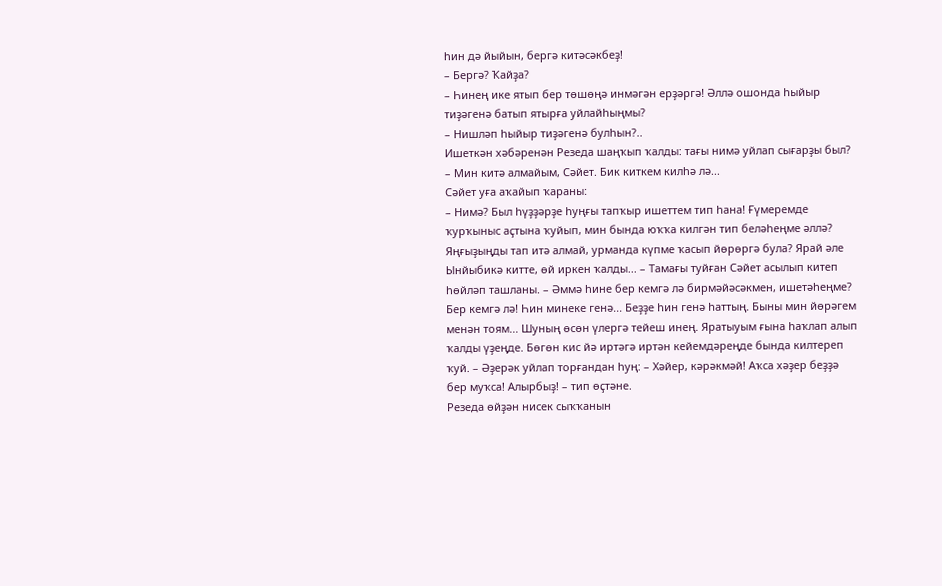һин дә йыйын, бергә китәсәкбеҙ!
– Бергә? Ҡайҙа?
– Һинең ике ятып бер төшөңә инмәгән ерҙәргә! Әллә ошонда һыйыр тиҙәгенә батып ятырға уйлайһыңмы?
– Нишләп һыйыр тиҙәгенә булһын?..
Ишеткән хәбәренән Резеда шаңҡып ҡалды: тағы нимә уйлап сығарҙы был?
– Мин китә алмайым, Сәйет. Бик киткем килһә лә...
Сәйет уға аҡайып ҡараны:
– Нимә? Был һүҙҙәрҙе һуңғы тапҡыр ишеттем тип һана! Ғүмеремде ҡурҡыныс аҫтына ҡуйып, мин бында юҡҡа килгән тип беләһеңме әллә? Яңғыҙыңды тап итә алмай, урманда күпме ҡасып йөрөргә була? Ярай әле Ынйыбикә китте, өй иркен ҡалды... – Тамағы туйған Сәйет асылып китеп һөйләп ташланы. – Әммә һине бер кемгә лә бирмәйәсәкмен, ишетәһеңме? Бер кемгә лә! Һин минеке генә... Беҙҙе һин генә һаттың. Быны мин йөрәгем менән тоям... Шуның өсөн үлергә тейеш инең. Яратыуым ғына һаҡлап алып ҡалды үҙеңде. Бөгөн кис йә иртәгә иртән кейемдәреңде бында килтереп ҡуй. – Әҙерәк уйлап торғандан һуң: – Хәйер, кәрәкмәй! Аҡса хәҙер беҙҙә бер муҡса! Алырбыҙ! – тип өҫтәне.
Резеда өйҙән нисек сыҡҡанын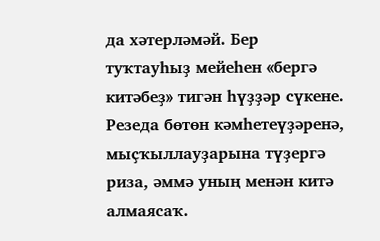да хәтерләмәй. Бер туҡтауһыҙ мейеһен «бергә китәбеҙ» тигән һүҙҙәр сүкене. Резеда бөтөн кәмһетеүҙәренә, мыҫҡыллауҙарына түҙергә риза, әммә уның менән китә алмаясаҡ.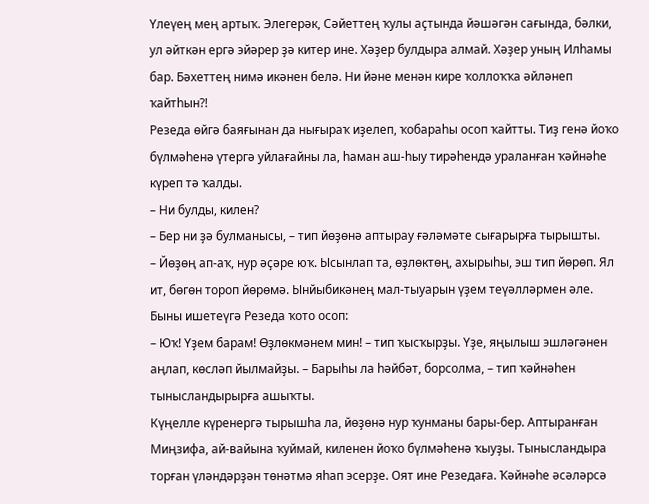Үлеүең мең артыҡ. Элегерәк, Сәйеттең ҡулы аҫтында йәшәгән сағында, бәлки, ул әйткән ергә эйәрер ҙә китер ине. Хәҙер булдыра алмай. Хәҙер уның Илһамы бар. Бәхеттең нимә икәнен белә. Ни йәне менән кире ҡоллоҡҡа әйләнеп ҡайтһын?!
Резеда өйгә баяғынан да нығыраҡ иҙелеп, ҡобараһы осоп ҡайтты. Тиҙ генә йоҡо бүлмәһенә үтергә уйлағайны ла, һаман аш-һыу тирәһендә ураланған ҡәйнәһе күреп тә ҡалды.
– Ни булды, килен?
– Бер ни ҙә булманысы, – тип йөҙөнә аптырау ғәләмәте сығарырға тырышты.
– Йөҙөң ап-аҡ, нур әҫәре юҡ. Ысынлап та, өҙлөктөң, ахырыһы, эш тип йөрөп. Ял ит, бөгөн тороп йөрөмә. Ынйыбикәнең мал-тыуарын үҙем теүәлләрмен әле.
Быны ишетеүгә Резеда ҡото осоп:
– Юҡ! Үҙем барам! Өҙлөкмәнем мин! – тип ҡысҡырҙы. Үҙе, яңылыш эшләгәнен аңлап, көсләп йылмайҙы. – Барыһы ла һәйбәт, борсолма, – тип ҡәйнәһен тынысландырырға ашыҡты.
Күңелле күренергә тырышһа ла, йөҙөнә нур ҡунманы бары-бер. Аптыранған Миңзифа, ай-вайына ҡуймай, киленен йоҡо бүлмәһенә ҡыуҙы. Тынысландыра торған үләндәрҙән төнәтмә яһап эсерҙе. Оят ине Резедаға. Ҡәйнәһе әсәләрсә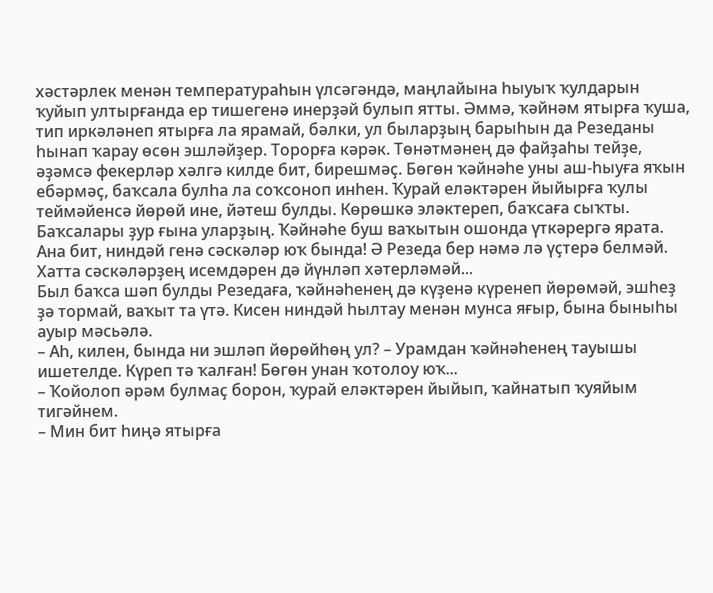хәстәрлек менән температураһын үлсәгәндә, маңлайына һыуыҡ ҡулдарын ҡуйып ултырғанда ер тишегенә инерҙәй булып ятты. Әммә, ҡәйнәм ятырға ҡуша, тип иркәләнеп ятырға ла ярамай, бәлки, ул быларҙың барыһын да Резеданы һынап ҡарау өсөн эшләйҙер. Торорға кәрәк. Төнәтмәнең дә файҙаһы тейҙе, әҙәмсә фекерләр хәлгә килде бит, бирешмәҫ. Бөгөн ҡәйнәһе уны аш-һыуға яҡын ебәрмәҫ, баҡсала булһа ла соҡсоноп инһен. Ҡурай еләктәрен йыйырға ҡулы теймәйенсә йөрөй ине, йәтеш булды. Көрөшкә эләктереп, баҡсаға сыҡты. Баҡсалары ҙур ғына уларҙың. Ҡәйнәһе буш ваҡытын ошонда үткәрергә ярата. Ана бит, ниндәй генә сәскәләр юҡ бында! Ә Резеда бер нәмә лә үҫтерә белмәй. Хатта сәскәләрҙең исемдәрен дә йүнләп хәтерләмәй...
Был баҡса шәп булды Резедаға, ҡәйнәһенең дә күҙенә күренеп йөрөмәй, эшһеҙ ҙә тормай, ваҡыт та үтә. Кисен ниндәй һылтау менән мунса яғыр, бына быныһы ауыр мәсьәлә.
– Аһ, килен, бында ни эшләп йөрөйһөң ул? – Урамдан ҡәйнәһенең тауышы ишетелде. Күреп тә ҡалған! Бөгөн унан ҡотолоу юҡ...
– Ҡойолоп әрәм булмаҫ борон, ҡурай еләктәрен йыйып, ҡайнатып ҡуяйым тигәйнем.
– Мин бит һиңә ятырға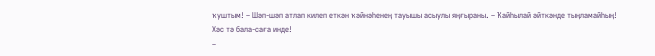ҡуштым! – Шәп-шәп атлап килеп еткән ҡәйнәһенең тауышы асыулы яңғыраны. – Ҡайһылай әйткәнде тыңламайһың! Хәс тә бала-саға инде!
–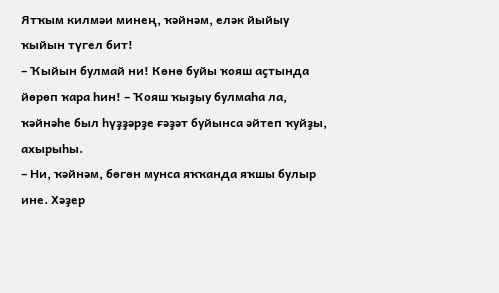Ятҡым килмәи минең, ҡәйнәм, еләк йыйыу ҡыйын түгел бит!
– Ҡыйын булмай ни! Көнө буйы ҡояш аҫтында йөрөп ҡара һин! – Ҡояш ҡыҙыу булмаһа ла, ҡәйнәһе был һүҙҙәрҙе ғәҙәт буйынса әйтеп ҡуйҙы, ахырыһы.
– Ни, ҡәйнәм, бөгөн мунса яҡҡанда яҡшы булыр ине. Хәҙер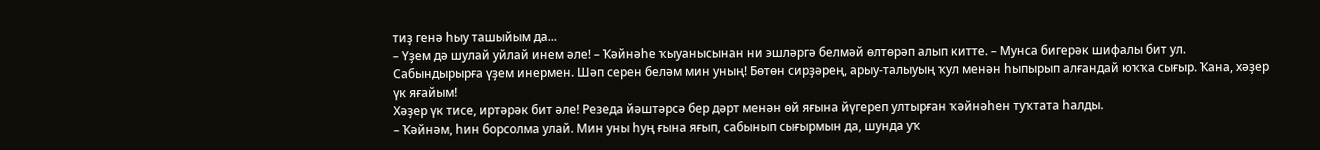тиҙ генә һыу ташыйым да...
– Үҙем дә шулай уйлай инем әле! – Ҡәйнәһе ҡыуанысынан ни эшләргә белмәй өлтөрәп алып китте. – Мунса бигерәк шифалы бит ул. Сабындырырға үҙем инермен. Шәп серен беләм мин уның! Бөтөн сирҙәрең, арыу-талыуың ҡул менән һыпырып алғандай юҡҡа сығыр. Ҡана, хәҙер үк яғайым!
Хәҙер үк тисе, иртәрәк бит әле! Резеда йәштәрсә бер дәрт менән өй яғына йүгереп ултырған ҡәйнәһен туҡтата һалды.
– Ҡәйнәм, һин борсолма улай. Мин уны һуң ғына яғып, сабынып сығырмын да, шунда уҡ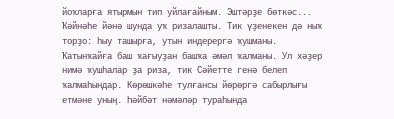йоҡларға ятырмын тип уйлағайным. Эштәрҙе бөткәс...
Ҡәйнәһе йәнә шунда уҡ ризалашты. Тик үҙенекен дә ныҡ торҙо: һыу ташырға, утын индерергә ҡушманы. Ҡатынҡайға баш ҡағыуҙан башҡа әмәл ҡалманы. Ул хәҙер нимә ҡушһалар ҙа риза, тик Сәйетте генә белеп ҡалмаһындар. Көрөшкәһе тулғансы йөрөргә сабырлығы етмәне уның. Һәйбәт нәмәләр тураһында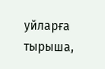уйларға тырыша,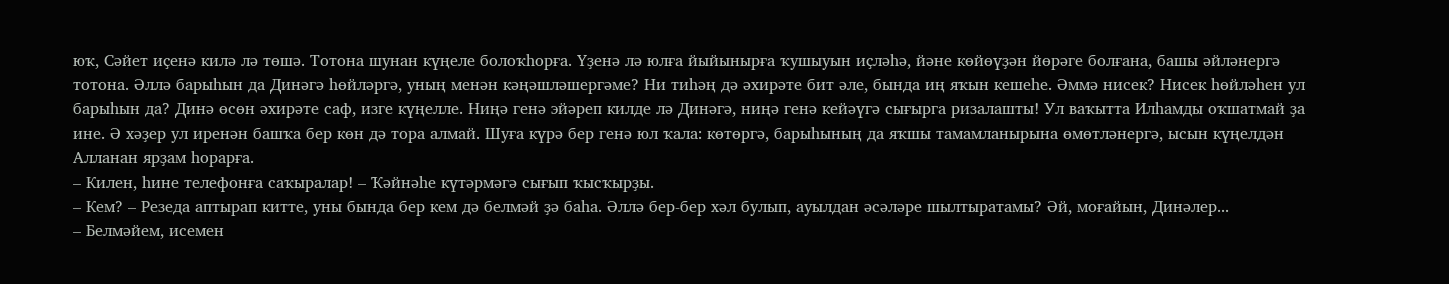юҡ, Сәйет иҫенә килә лә төшә. Тотона шунан күңеле болоҡһорға. Үҙенә лә юлға йыйынырға ҡушыуын иҫләһә, йәне көйөүҙән йөрәге болғана, башы әйләнергә тотона. Әллә барыһын да Динәгә һөйләргә, уның менән кәңәшләшергәме? Ни тиһәң дә әхирәте бит әле, бында иң яҡын кешеһе. Әммә нисек? Нисек һөйләһен ул барыһын да? Динә өсөн әхирәте саф, изге күңелле. Ниңә генә эйәреп килде лә Динәгә, ниңә генә кейәүгә сығырга ризалашты! Ул ваҡытта Илһамды оҡшатмай ҙа ине. Ә хәҙер ул иренән башҡа бер көн дә тора алмай. Шуға күрә бер генә юл ҡала: көтөргә, барыһының да яҡшы тамамланырына өмөтләнергә, ысын күңелдән Алланан ярҙам һорарға.
– Килен, һине телефонға саҡыралар! – Ҡәйнәһе күтәрмәгә сығып ҡысҡырҙы.
– Кем? – Резеда аптырап китте, уны бында бер кем дә белмәй ҙә баһа. Әллә бер-бер хәл булып, ауылдан әсәләре шылтыратамы? Әй, моғайын, Динәлер...
– Белмәйем, исемен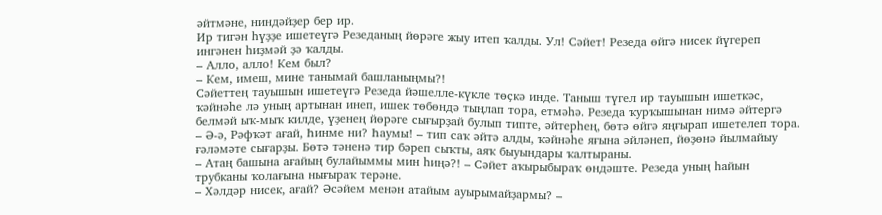әйтмәне, ниндәйҙер бер ир.
Ир тигән һүҙҙе ишетеүгә Резеданың йөрәге жыу итеп ҡалды. Ул! Сәйет! Резеда өйгә нисек йүгереп ингәнен һиҙмәй ҙә ҡалды.
– Алло, алло! Кем был?
– Кем, имеш, мине танымай башланыңмы?!
Сәйеттең тауышын ишетеүгә Резеда йәшелле-күкле төҫкә инде. Таныш түгел ир тауышын ишеткәс, ҡәйнәһе лә уның артынан инеп, ишек төбөндә тыңлап тора, етмәһә. Резеда ҡурҡышынан нимә әйтергә белмәй ыҡ-мыҡ килде, үҙенең йөрәге сығырҙай булып типте, әйтерһең, бөтә өйгә яңғырап ишетелеп тора.
– Ә-ә, Рәфҡәт ағай, Һинме ни? Һаумы! – тип саҡ әйтә алды, ҡәйнәһе яғына әйләнеп, йөҙөнә йылмайыу ғәләмәте сығарҙы. Бөтә тәненә тир бәреп сыҡты, аяҡ быуындары ҡалтыраны.
– Атаң башына ағайың булайыммы мин һиңә?! – Сәйет аҡырыбыраҡ өндәште. Резеда уның һайын трубканы ҡолағына нығыраҡ терәне.
– Хәлдәр нисек, ағай? Әсәйем менән атайым ауырымайҙармы? –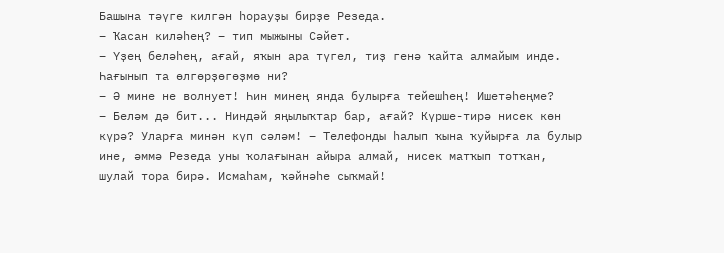Башына тәүге килгән һорауҙы бирҙе Резеда.
– Ҡасан киләһең? – тип мыжыны Сәйет.
– Үҙең беләһең, ағай, яҡын ара түгел, тиҙ генә ҡайта алмайым инде. Һағынып та өлгөрҙөгөҙмө ни?
– Ә мине не волнует! Һин минең янда булырға тейешһең! Ишетәһеңме?
– Беләм дә бит... Ниндәй яңылыҡтар бар, ағай? Күрше-тирә нисек көн күрә? Уларға минән күп сәләм! – Телефонды һалып ҡына ҡуйырға ла булыр ине, әммә Резеда уны ҡолағынан айыра алмай, нисек матҡып тотҡан, шулай тора бирә. Исмаһам, ҡәйнәһе сыҡмай!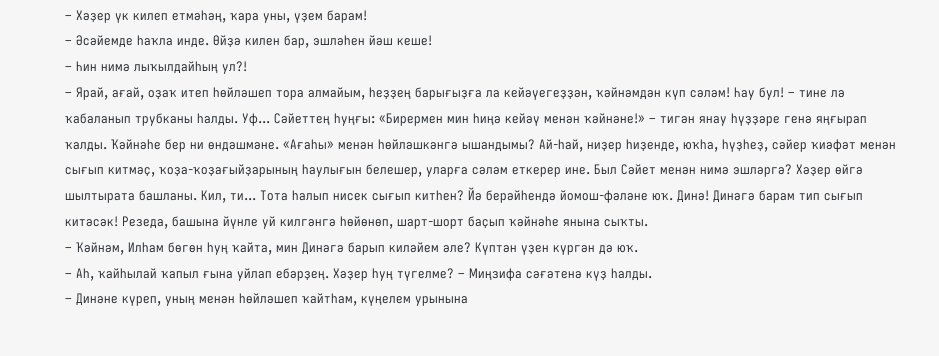– Хәҙер үк килеп етмәһәң, ҡара уны, үҙем барам!
– Әсәйемде һаҡла инде. Өйҙә килен бар, эшләһен йәш кеше!
– Һин нимә лыҡылдайһың ул?!
– Ярай, ағай, оҙаҡ итеп һөйләшеп тора алмайым, һеҙҙең барығыҙға ла кейәүегеҙҙән, ҡәйнәмдән күп сәләм! Һау бул! – тине лә ҡабаланып трубканы һалды. Уф... Сәйеттең һуңғы: «Бирермен мин һиңә кейәү менән ҡәйнәне!» – тигән янау һүҙҙәре генә яңғырап ҡалды. Ҡәйнәһе бер ни өндәшмәне. «Ағаһы» менән һөйләшкәнгә ышандымы? Ай-һай, ниҙер һиҙенде, юҡһа, һүҙһеҙ, сәйер ҡиәфәт менән сығып китмәҫ, ҡоҙа-ҡоҙағыйҙарының һаулығын белешер, уларға сәләм еткерер ине. Был Сәйет менән нимә эшләргә? Хәҙер өйгә шылтырата башланы. Кил, ти... Тота һалып нисек сығып китһен? Йә берәйһендә йомош-фәләне юҡ. Динә! Динәгә барам тип сығып китәсәк! Резеда, башына йүнле уй килгәнгә һөйөнөп, шарт-шорт баҫып ҡәйнәһе янына сыҡты.
– Ҡәйнәм, Илһам бөгөн һуң ҡайта, мин Динәгә барып киләйем әле? Күптән үҙен күргән дә юҡ.
– Аһ, ҡайһылай ҡапыл ғына уйлап ебәрҙең. Хәҙер һуң түгелме? – Миңзифа сәғәтенә күҙ һалды.
– Динәне күреп, уның менән һөйләшеп ҡайтһам, күңелем урынына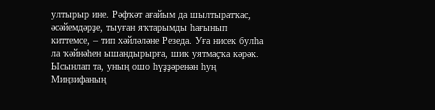ултырыр ине. Рәфҡәт ағайым да шылтыратҡас, әсәйемдәрҙе, тыуған яҡтарымды һағынып киттемсе, – тип хәйләләне Резеда. Уға нисек булһа ла ҡәйнәһен ышандырырға, шик уятмаҫҡа кәрәк. Ысынлап та, уның ошо һүҙҙәренән һуң Миңзифаның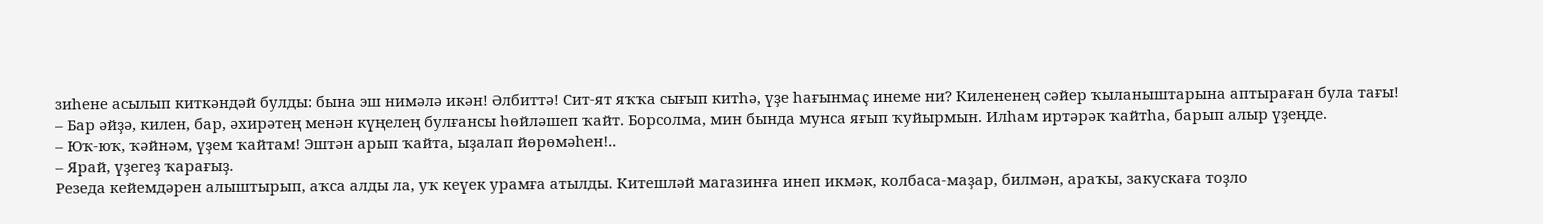зиһене асылып киткәндәй булды: бына эш нимәлә икән! Әлбиттә! Сит-ят яҡҡа сығып китһә, үҙе һағынмаҫ инеме ни? Килененең сәйер ҡыланыштарына аптыраған була тағы!
– Бар әйҙә, килен, бар, әхирәтең менән күңелең булғансы һөйләшеп ҡайт. Борсолма, мин бында мунса яғып ҡуйырмын. Илһам иртәрәк ҡайтһа, барып алыр үҙеңде.
– Юҡ-юҡ, ҡәйнәм, үҙем ҡайтам! Эштән арып ҡайта, ыҙалап йөрөмәһен!..
– Ярай, үҙегеҙ ҡарағыҙ.
Резеда кейемдәрен алыштырып, аҡса алды ла, уҡ кеүек урамға атылды. Китешләй магазинға инеп икмәк, колбаса-маҙар, билмән, араҡы, закускаға тоҙло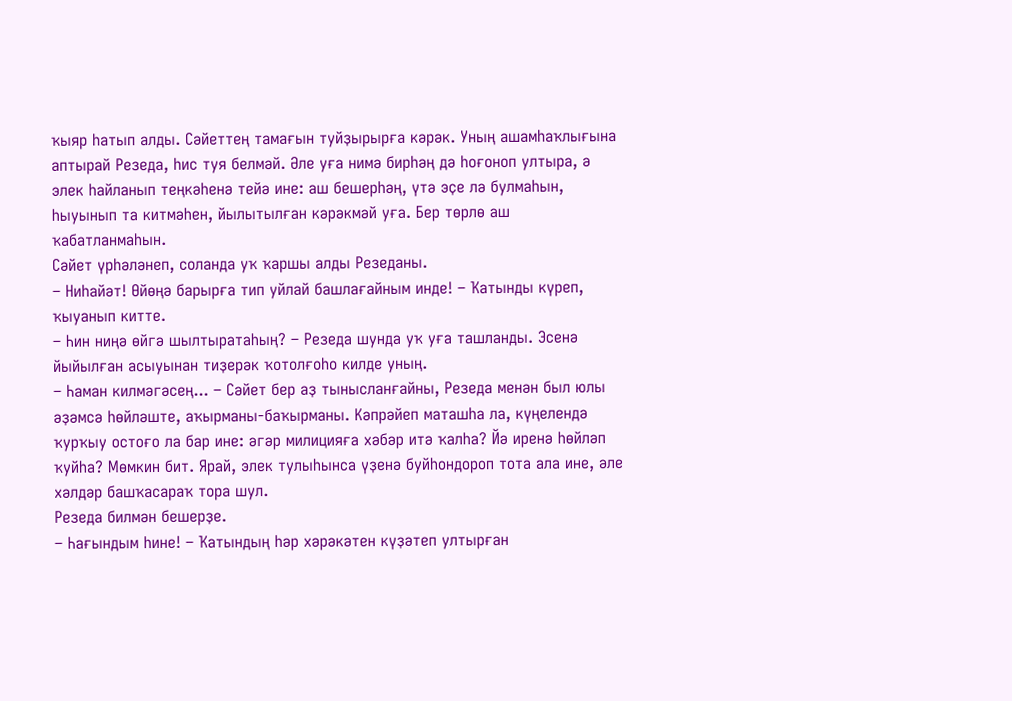ҡыяр һатып алды. Сәйеттең тамағын туйҙырырға кәрәк. Уның ашамһаҡлығына аптырай Резеда, һис туя белмәй. Әле уға нимә бирһәң дә һоғоноп ултыра, ә элек һайланып теңкәһенә тейә ине: аш бешерһәң, үтә эҫе лә булмаһын, һыуынып та китмәһен, йылытылған кәрәкмәй уға. Бер төрлө аш ҡабатланмаһын.
Сәйет үрһәләнеп, соланда уҡ ҡаршы алды Резеданы.
– Ниһайәт! Өйөңә барырға тип уйлай башлағайным инде! – Ҡатынды күреп, ҡыуанып китте.
– Һин ниңә өйгә шылтыратаһың? – Резеда шунда уҡ уға ташланды. Эсенә йыйылған асыуынан тиҙерәк ҡотолғоһо килде уның.
– Һаман килмәгәсең... – Сәйет бер аҙ тынысланғайны, Резеда менән был юлы әҙәмсә һөйләште, аҡырманы-баҡырманы. Кәпрәйеп маташһа ла, күңелендә ҡурҡыу остоғо ла бар ине: әгәр милицияға хәбәр итә ҡалһа? Йә иренә һөйләп ҡуйһа? Мөмкин бит. Ярай, элек тулыһынса үҙенә буйһондороп тота ала ине, әле хәлдәр башҡасараҡ тора шул.
Резеда билмән бешерҙе.
– Һағындым һине! – Ҡатындың һәр хәрәкәтен күҙәтеп ултырған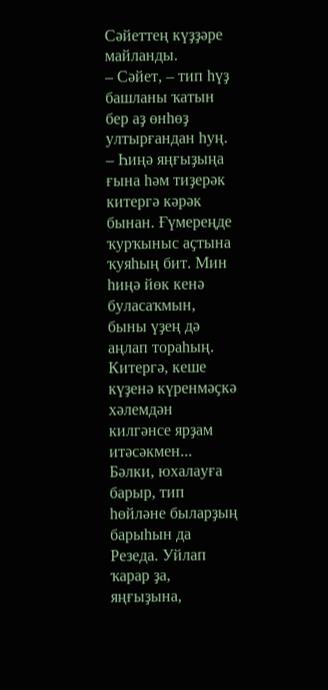Сәйеттең күҙҙәре майланды.
– Сәйет, – тип һүҙ башланы ҡатын бер аҙ өнһөҙ ултырғандан һуң. – Һиңә яңғыҙыңа ғына һәм тиҙерәк китергә кәрәк бынан. Ғүмереңде ҡурҡыныс аҫтына ҡуяһың бит. Мин һиңә йөк кенә буласаҡмын, быны үҙең дә аңлап тораһың. Китергә, кеше күҙенә күренмәҫкә хәлемдән килгәнсе ярҙам итәсәкмен...
Бәлки, юхалауға барыр, тип һөйләне быларҙың барыһын да Резеда. Уйлап ҡарар ҙа, яңғыҙына,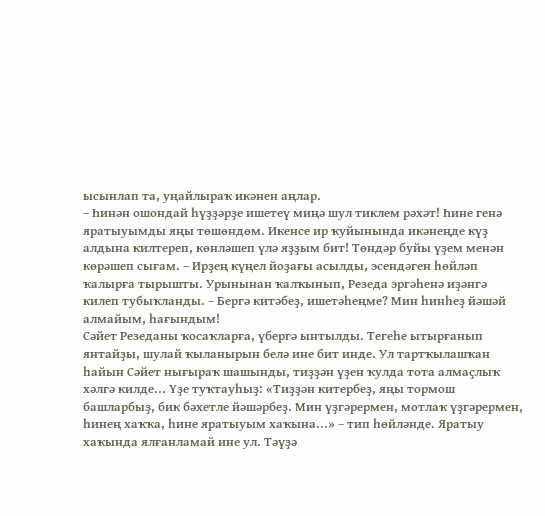ысынлап та, уңайлыраҡ икәнен аңлар.
– Һинән ошондай һүҙҙәрҙе ишетеү миңә шул тиклем рәхәт! Һине генә яратыуымды яңы төшөндөм. Икенсе ир ҡуйынында икәнеңде күҙ алдына килтереп, көнләшеп үлә яҙҙым бит! Төндәр буйы үҙем менән көрәшеп сығам. – Ирҙең күңел йоҙағы асылды, эсендәген һөйләп ҡалырға тырышты. Урынынан ҡалҡынып, Резеда эргәһенә иҙәнгә килеп тубыҡланды. – Бергә китәбеҙ, ишетәһеңме? Мин һинһеҙ йәшәй алмайым, һағындым!
Сәйет Резеданы ҡосаҡларға, үбергә ынтылды. Тегеһе ытырғанып янтайҙы, шулай ҡыланырын белә ине бит инде. Ул тартҡылашҡан һайын Сәйет нығыраҡ шашынды, тиҙҙән үҙен ҡулда тота алмаҫлыҡ хәлгә килде... Үҙе туҡтауһыҙ: «Тиҙҙән китербеҙ, яңы тормош башларбыҙ, бик бәхетле йәшәрбеҙ. Мин үҙгәрермен, мотлаҡ үҙгәрермен, һинең хаҡҡа, һине яратыуым хаҡына...» – тип һөйләнде. Яратыу хаҡында ялғанламай ине ул. Тәүҙә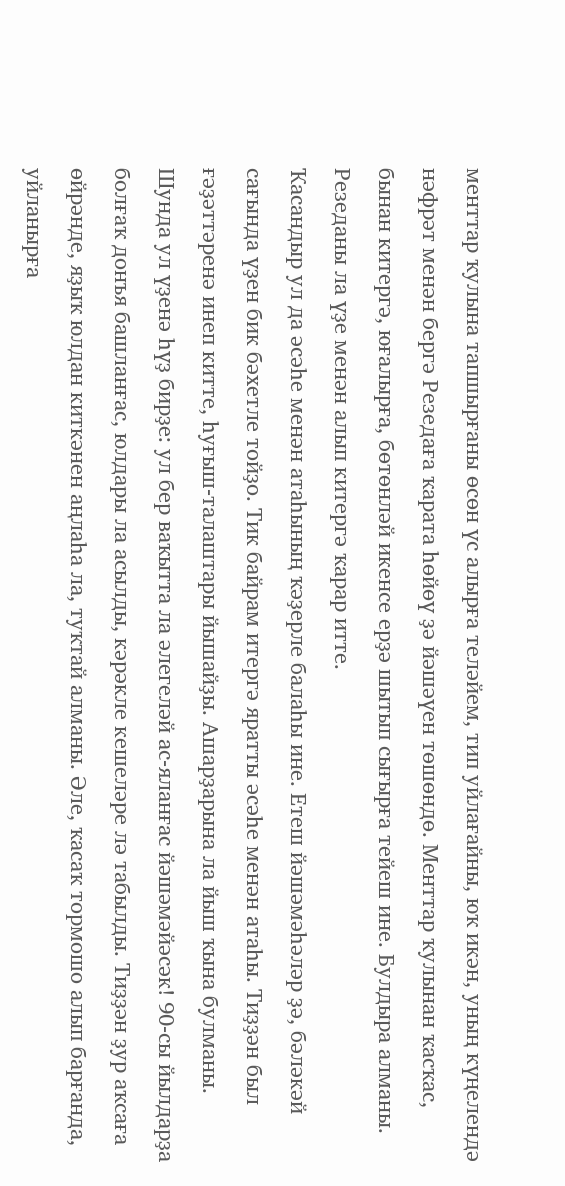менттар ҡулына тапшырғаны өсөн үс алырға теләйем, тип уйлағайны, юҡ икән, уның күңелендә нәфрәт менән бергә Резедаға ҡарата һөйөү ҙә йәшәүен төшөндө. Менттар ҡулынан ҡасҡас, бынан китергә, юғалырға, бөтөнләй икенсе ерҙә шытып сығырға тейеш ине. Булдыра алманы. Резеданы ла үҙе менән алып китергә ҡарар итте.
Ҡасандыр ул да әсәһе менән атаһының ҡәҙерле балаһы ине. Етеш йәшәмәһәләр ҙә, бәләкәй сағында үҙен бик бәхетле тойҙо. Тик байрам итергә яратты әсәһе менән атаһы. Тиҙҙән был ғәҙәттәренә инеп китте, һуғыш-талаштары йышайҙы. Ашарҙарына ла йыш ҡына булманы. Шунда ул үҙенә һүҙ бирҙе: ул бер ваҡытта ла әлегеләй ас-яланғас йәшәмәйәсәк! 90-сы йылдарҙа болғаҡ донъя башланғас, юлдары ла асылды, кәрәкле кешеләре лә табылды. Тиҙҙән ҙур аҡсаға өйрәнде, яҙыҡ юлдан киткәнен аңлаһа ла, туҡтай алманы. Әле, ҡасаҡ тормошо алып барғанда, уйланырға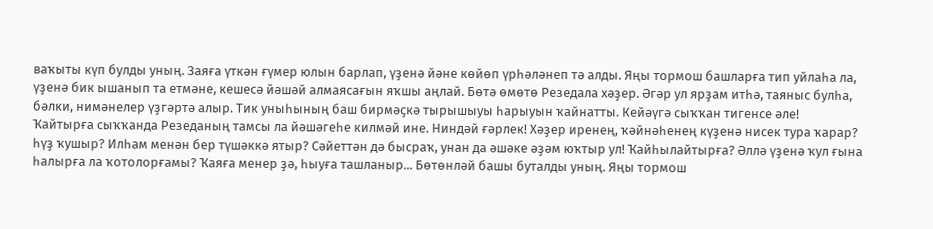ваҡыты күп булды уның. Заяға үткән ғүмер юлын барлап, үҙенә йәне көйөп үрһәләнеп тә алды. Яңы тормош башларға тип уйлаһа ла, үҙенә бик ышанып та етмәне, кешесә йәшәй алмаясағын яҡшы аңлай. Бөтә өмөтө Резедала хәҙер. Әгәр ул ярҙам итһә, таяныс булһа, бәлки, нимәнелер үҙгәртә алыр. Тик уныһының баш бирмәҫкә тырышыуы һарыуын ҡайнатты. Кейәүгә сыҡҡан тигенсе әле!
Ҡайтырға сыҡҡанда Резеданың тамсы ла йәшәгеһе килмәй ине. Ниндәй ғәрлек! Хәҙер иренең, ҡәйнәһенең күҙенә нисек тура ҡарар? һүҙ ҡушыр? Илһам менән бер түшәккә ятыр? Сәйеттән дә бысраҡ, унан да әшәке әҙәм юҡтыр ул! Ҡайһылайтырға? Әллә үҙенә ҡул ғына һалырға ла ҡотолорғамы? Ҡаяға менер ҙә, һыуға ташланыр... Бөтөнләй башы буталды уның. Яңы тормош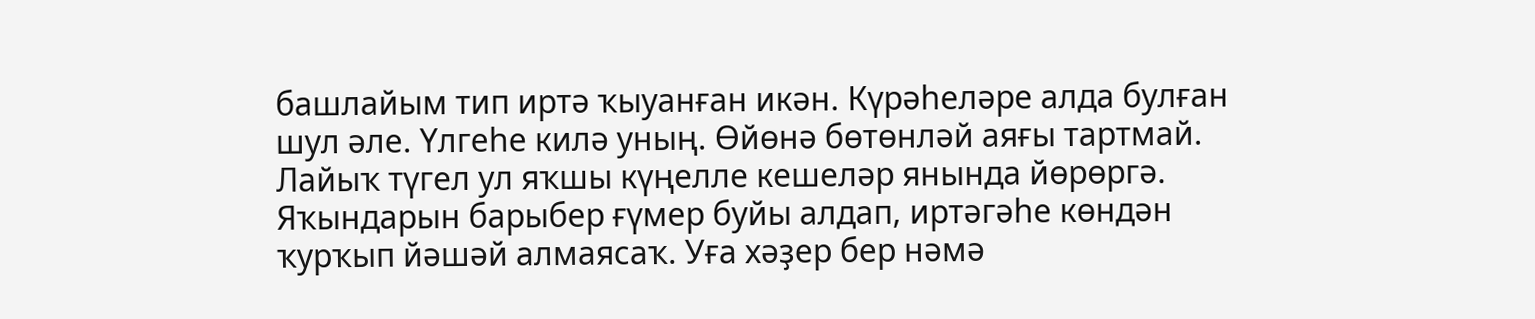башлайым тип иртә ҡыуанған икән. Күрәһеләре алда булған шул әле. Үлгеһе килә уның. Өйөнә бөтөнләй аяғы тартмай. Лайыҡ түгел ул яҡшы күңелле кешеләр янында йөрөргә. Яҡындарын барыбер ғүмер буйы алдап, иртәгәһе көндән ҡурҡып йәшәй алмаясаҡ. Уға хәҙер бер нәмә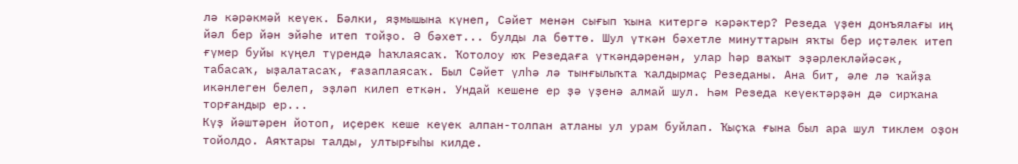лә кәрәкмәй кеүек. Бәлки, яҙмышына күнеп, Сәйет менән сығып ҡына китергә кәрәктер? Резеда үҙен донъялағы иң йәл бер йән эйәһе итеп тойҙо. Ә бәхет... булды ла бөттө. Шул үткән бәхетле минуттарын яҡты бер иҫтәлек итеп ғүмер буйы күңел түрендә һаҡлаясаҡ. Ҡотолоу юҡ Резедаға үткәндәренән, улар һәр ваҡыт эҙәрлекләйәсәк, табасаҡ, ыҙалатасаҡ, ғазаплаясаҡ. Был Сәйет үлһә лә тынғылыҡта ҡалдырмаҫ Резеданы. Ана бит, әле лә ҡайҙа икәнлеген белеп, эҙләп килеп еткән. Ундай кешене ер ҙә үҙенә алмай шул. Һәм Резеда кеүектәрҙән дә сирҡана торғандыр ер...
Күҙ йәштәрен йотоп, иҫерек кеше кеүек алпан-толпан атланы ул урам буйлап. Ҡыҫҡа ғына был ара шул тиклем оҙон тойолдо. Аяҡтары талды, ултырғыһы килде.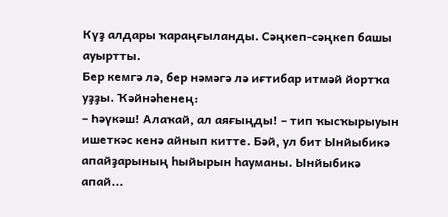Күҙ алдары ҡараңғыланды. Сәңкеп-сәңкеп башы ауыртты.
Бер кемгә лә, бер нәмәгә лә иғтибар итмәй йортҡа уҙҙы. Ҡәйнәһенең:
– Һәүкәш! Алаҡай, ал аяғыңды! – тип ҡысҡырыуын ишеткәс кенә айнып китте. Бәй, ул бит Ынйыбикә апайҙарының һыйырын һауманы. Ынйыбикә апай...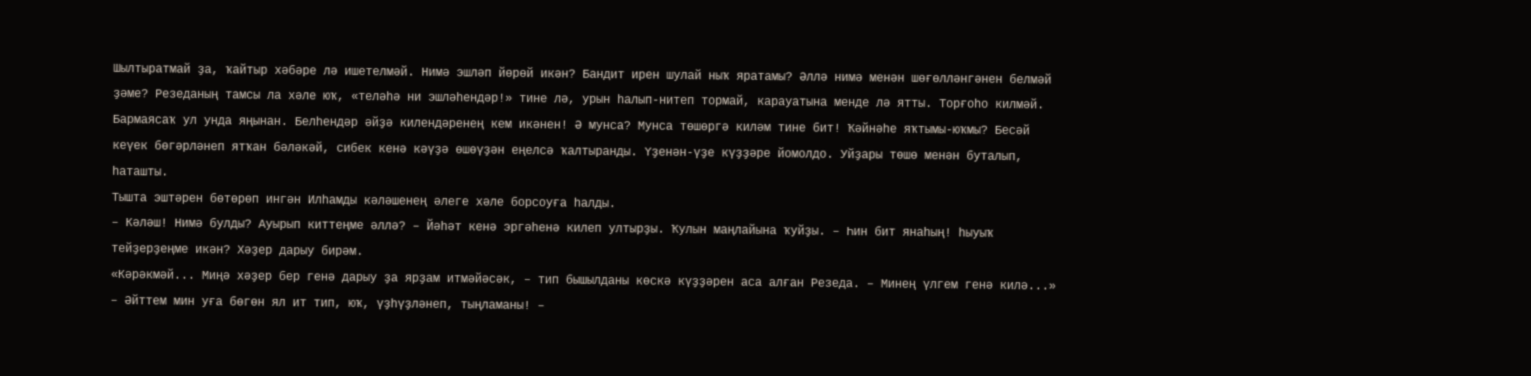Шылтыратмай ҙа, ҡайтыр хәбәре лә ишетелмәй. Нимә эшләп йөрөй икән? Бандит ирен шулай ныҡ яратамы? Әллә нимә менән шөғөлләнгәнен белмәй ҙәме? Резеданың тамсы ла хәле юҡ, «теләһә ни эшләһендәр!» тине лә, урын һалып-нитеп тормай, карауатына менде лә ятты. Торғоһо килмәй. Бармаясаҡ ул унда яңынан. Белһендәр әйҙә килендәренең кем икәнен! Ә мунса? Мунса төшөргә киләм тине бит! Ҡәйнәһе яҡтымы-юҡмы? Бесәй кеүек бөгәрләнеп ятҡан бәләкәй, сибек кенә кәүҙә өшөүҙән еңелсә ҡалтыранды. Үҙенән-үҙе күҙҙәре йомолдо. Уйҙары төшө менән буталып, һаташты.
Тышта эштәрен бөтөрөп ингән Илһамды кәләшенең әлеге хәле борсоуға һалды.
– Кәләш! Нимә булды? Ауырып киттеңме әллә? – Йәһәт кенә эргәһенә килеп ултырҙы. Ҡулын маңлайына ҡуйҙы. – Һин бит янаһың! һыуыҡ тейҙерҙеңме икән? Хәҙер дарыу бирәм.
«Кәрәкмәй... Миңә хәҙер бер генә дарыу ҙа ярҙам итмәйәсәк, – тип бышылданы көскә күҙҙәрен аса алған Резеда. – Минең үлгем генә килә...»
– Әйттем мин уға бөгөн ял ит тип, юҡ, үҙһүҙләнеп, тыңламаны! –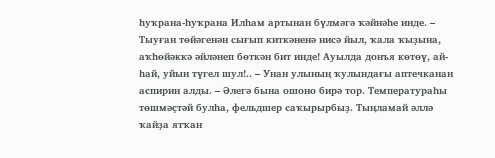һуҡрана-һуҡрана Илһам артынан бүлмәгә ҡәйнәһе инде. – Тыуған төйәгенән сығып киткәненә нисә йыл, ҡала ҡыҙына, аҡһөйәккә әйләнеп бөткән бит инде! Ауылда донъя көтөү, ай-һай, уйын түгел шул!.. – Унан улының ҡулындағы аптечканан аспирин алды. – Әлегә бына ошоно бирә тор. Температураһы төшмәҫтәй булһа, фельдшер саҡырырбыҙ. Тыңламай әллә ҡайҙа ятҡан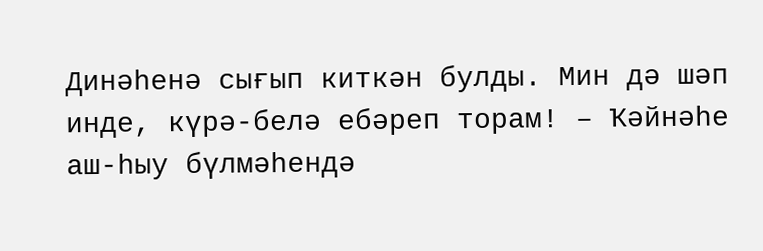Динәһенә сығып киткән булды. Мин дә шәп инде, күрә-белә ебәреп торам! – Ҡәйнәһе аш-һыу бүлмәһендә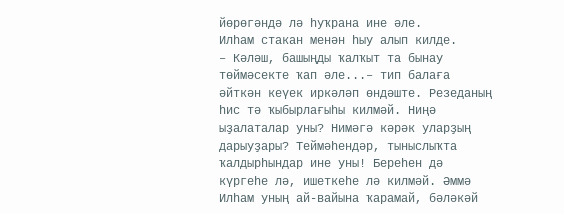йөрөгәндә лә һуҡрана ине әле.
Илһам стакан менән һыу алып килде.
– Кәләш, башыңды ҡалҡыт та бынау төймәсекте ҡап әле...– тип балаға әйткән кеүек иркәләп өндәште. Резеданың һис тә ҡыбырлағыһы килмәй. Ниңә ыҙалаталар уны? Нимәгә кәрәк уларҙың дарыуҙары? Теймәһендәр, тыныслыҡта ҡалдырһындар ине уны! Береһен дә күргеһе лә, ишеткеһе лә килмәй. Әммә Илһам уның ай-вайына ҡарамай, бәләкәй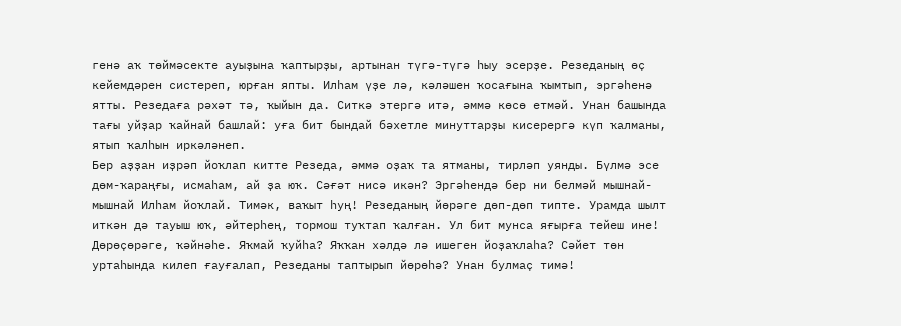генә аҡ төймәсекте ауыҙына ҡаптырҙы, артынан түгә-түгә һыу эсерҙе. Резеданың өҫ кейемдәрен систереп, юрған япты. Илһам үҙе лә, кәләшен ҡосағына ҡымтып, эргәһенә ятты. Резедаға рәхәт тә, ҡыйын да. Ситкә этергә итә, әммә көсө етмәй. Унан башында тағы уйҙар ҡайнай башлай: уға бит бындай бәхетле минуттарҙы кисерергә күп ҡалманы, ятып ҡалһын иркәләнеп.
Бер аҙҙан иҙрәп йоҡлап китте Резеда, әммә оҙаҡ та ятманы, тирләп уянды. Бүлмә эсе дөм-ҡараңғы, исмаһам, ай ҙа юҡ. Сәғәт нисә икән? Эргәһендә бер ни белмәй мышнай-мышнай Илһам йоҡлай. Тимәк, ваҡыт һуң! Резеданың йөрәге дөп-дөп типте. Урамда шылт иткән дә тауыш юҡ, әйтерһең, тормош туҡтап ҡалған. Ул бит мунса яғырға тейеш ине! Дөрөҫөрәге, ҡәйнәһе. Яҡмай ҡуйһа? Яҡҡан хәлдә лә ишеген йоҙаҡлаһа? Сәйет төн уртаһында килеп ғауғалап, Резеданы таптырып йөрөһә? Унан булмаҫ тимә!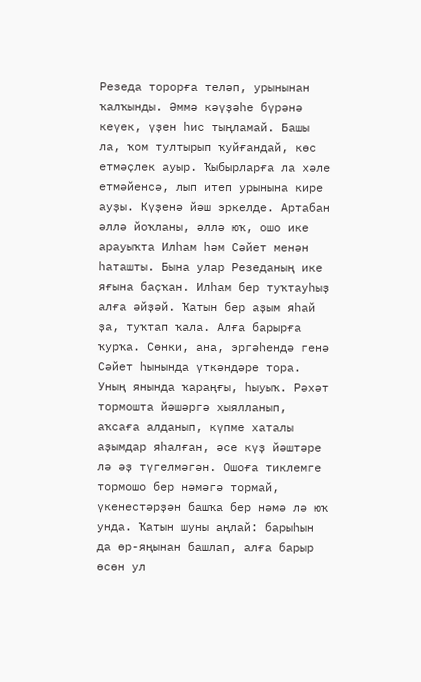Резеда торорға теләп, урынынан ҡалҡынды. Әммә кәүҙәһе бүрәнә кеүек, үҙен һис тыңламай. Башы ла, ҡом тултырып ҡуйғандай, көс етмәҫлек ауыр. Ҡыбырларға ла хәле етмәйенсә, лып итеп урынына кире ауҙы. Күҙенә йәш эркелде. Артабан әллә йоҡланы, әллә юҡ, ошо ике арауыҡта Илһам һәм Сәйет менән һаташты. Бына улар Резеданың ике яғына баҫҡан. Илһам бер туҡтауһыҙ алға әйҙәй. Ҡатын бер аҙым яһай ҙа, туҡтап ҡала. Алға барырға ҡурҡа. Сөнки, ана, эргәһендә генә Сәйет һынында үткәндәре тора. Уның янында ҡараңғы, һыуыҡ. Рәхәт тормошта йәшәргә хыялланып, аҡсаға алданып, күпме хаталы аҙымдар яһалған, әсе күҙ йәштәре лә әҙ түгелмәгән. Ошоға тиклемге тормошо бер нәмәгә тормай, үкенестәрҙән башҡа бер нәмә лә юҡ унда. Ҡатын шуны аңлай: барыһын да өр-яңынан башлап, алға барыр өсөн ул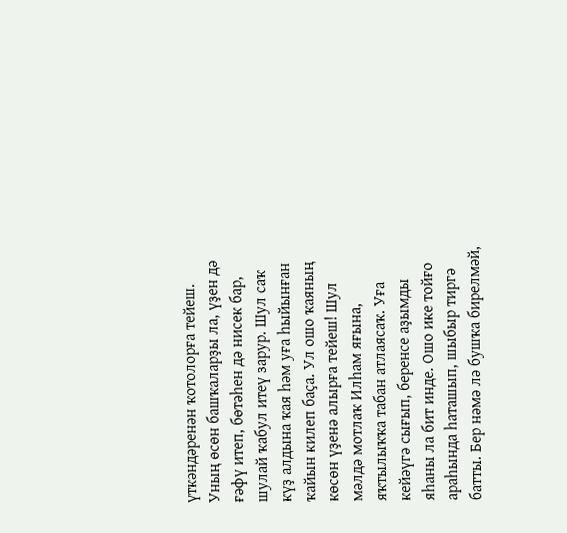үткәндәренән ҡотолорға тейеш. Уның өсөн башҡаларҙы ла, үҙен дә ғәфү итеп, бөтәһен дә нисек бар, шулай ҡабул итеү зарур. Шул саҡ күҙ алдына ҡая һәм уға һыйынған ҡайын килеп баҫа. Ул ошо ҡаяның көсөн үҙенә алырға тейеш! Шул мәлдә мотлаҡ Илһам яғына, яҡтылыҡҡа табан атлаясаҡ. Уға кейәүгә сығып, беренсе аҙымды яһаны ла бит инде. Ошо ике тойғо араһында һаташып, шыбыр тиргә батты. Бер нәмә лә бушҡа бирелмәй,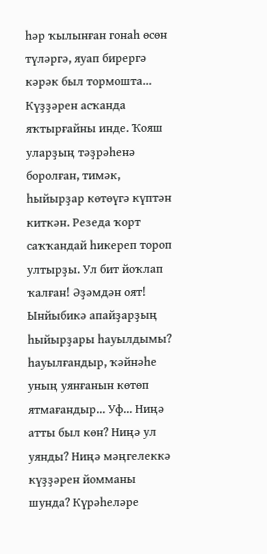һәр ҡылынған гонаһ өсөн түләргә, яуап бирергә кәрәк был тормошта...
Күҙҙәрен асҡанда яҡтырғайны инде. Ҡояш уларҙың тәҙрәһенә боролған, тимәк, һыйырҙар көтөүгә күптән киткән. Резеда ҡорт саҡҡандай һикереп тороп ултырҙы. Ул бит йоҡлап ҡалған! Әҙәмдән оят! Ынйыбикә апайҙарҙың һыйырҙары һауылдымы? һауылғандыр, ҡәйнәһе уның уянғанын көтөп ятмағандыр... Уф... Ниңә атты был көн? Ниңә ул уянды? Ниңә мәңгелеккә күҙҙәрен йомманы шунда? Күрәһеләре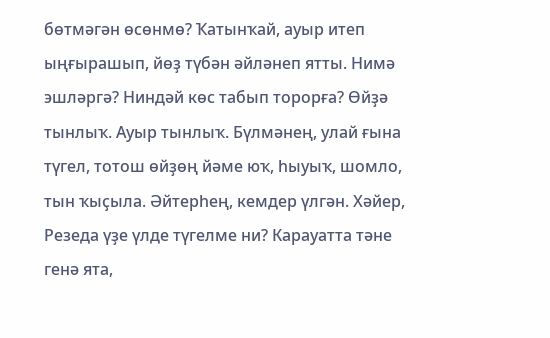бөтмәгән өсөнмө? Ҡатынҡай, ауыр итеп ыңғырашып, йөҙ түбән әйләнеп ятты. Нимә эшләргә? Ниндәй көс табып торорға? Өйҙә тынлыҡ. Ауыр тынлыҡ. Бүлмәнең, улай ғына түгел, тотош өйҙөң йәме юҡ, һыуыҡ, шомло, тын ҡыҫыла. Әйтерһең, кемдер үлгән. Хәйер, Резеда үҙе үлде түгелме ни? Карауатта тәне генә ята,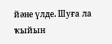йәне үлде. Шуға ла ҡыйын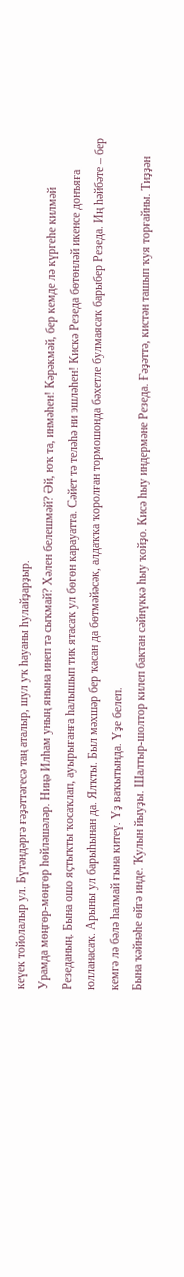кеүек тойолалыр ул. Бүтәндәргә ғәҙәттәгесә таң аталыр, шул уҡ һауаны һулайҙарҙыр.
Урамда мөңгөр-мөңгөр һөйләшәләр. Ниңә Илһам уның янына инеп тә сыҡмай? Хәлен белешмәй? Әй, юҡ та, инмәһен! Кәрәкмәй, бер кемде лә күргеһе килмәй Резеданың. Бына ошо яҫтыҡты ҡосаҡлап, ауырығанға һалышып тик ятасаҡ ул бөгөн карауатта. Сәйет тә теләһә ни эшләһен! Кискә Резеда бөтөнләй икенсе донъяға юлланасаҡ. Арыны ул барыһынан да. Ялҡты. Был мәхшәр бер ҡасан да бөтмәйәсәк, алдаҡҡа ҡоролған тормошонда бәхетле булмаясаҡ барыбер Резеда. Иң һәйбәте – бер кемгә лә бәлә һалмай ғына китеү. Үҙ ваҡытында. Үҙе белеп.
Бына ҡәйнәһе өйгә инде. Ҡулын йыуҙы. Шалтыр-шолтор килеп бактан сәйнүккә һыу ҡойҙо. Кисә һыу индермәне Резеда. Ғәҙәттә, кистән ташып ҡуя торғайны. Тиҙҙән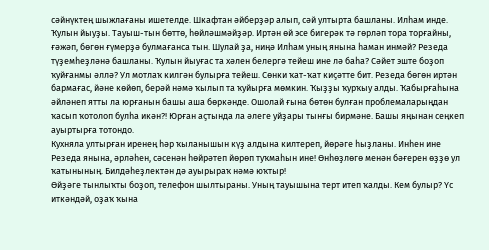сәйнүктең шыжлағаны ишетелде. Шкафтан әйберҙәр алып, сәй ултырта башланы. Илһам инде. Ҡулын йыуҙы. Тауыш-тын бөттө, һөйләшмәйҙәр. Иртән өй эсе бигерәк тә гөрләп тора торғайны, ғәжәп, бөгөн ғүмерҙә булмағанса тын. Шулай ҙа, ниңә Илһам уның янына һаман инмәй? Резеда түҙемһеҙләнә башланы. Ҡулын йыуғас та хәлен белергә тейеш ине лә баһа? Сәйет эште боҙоп ҡуйғанмы әллә? Ул мотлаҡ килгән булырға тейеш. Сөнки ҡат-ҡат киҫәтте бит. Резеда бөгөн иртән бармағас, йәне көйөп, берәй нәмә ҡылып та ҡуйырға мөмкин. Ҡыҙҙы ҡурҡыу алды. Ҡабырғаһына әйләнеп ятты ла юрғанын башы аша бөркәнде. Ошолай ғына бөтөн булған проблемаларыңдан ҡасып ҡотолоп булһа икән?! Юрған аҫтында ла әлеге уйҙары тынғы бирмәне. Башы яңынан сеңкеп ауыртырға тотондо.
Кухняла ултырған иренең һәр ҡыланышын күҙ алдына килтереп, йөрәге һыҙланы. Инһен ине Резеда янына, әрләһен, сәсенән һөйрәтеп йөрөп туҡмаһын ине! Өнһөҙлөгө менән бәғерен өҙҙө ул ҡатынының. Билдәһеҙлектән дә ауырыраҡ нәмә юҡтыр!
Өйҙәге тынлыҡты боҙоп, телефон шылтыраны. Уның тауышына терт итеп ҡалды. Кем булыр? Үс иткәндәй, оҙаҡ ҡына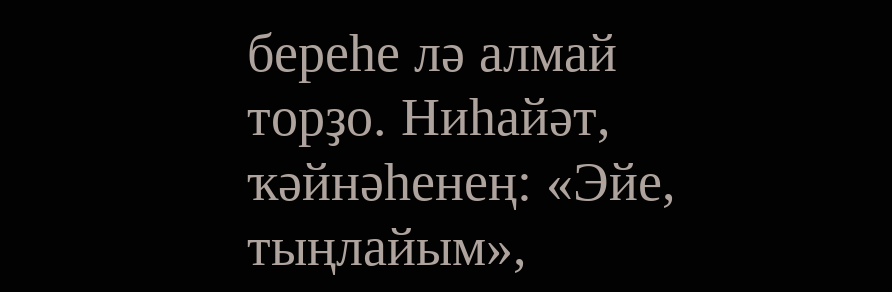береһе лә алмай торҙо. Ниһайәт, ҡәйнәһенең: «Эйе, тыңлайым»,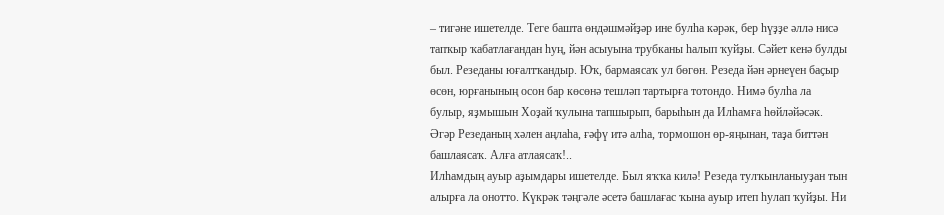– тигәне ишетелде. Теге башта өндәшмәйҙәр ине булһа кәрәк, бер һүҙҙе әллә нисә тапҡыр ҡабатлағандан һуң, йән асыуына трубканы һалып ҡуйҙы. Сәйет кенә булды был. Резеданы юғалтҡандыр. Юҡ, бармаясаҡ ул бөгөн. Резеда йән әрнеүен баҫыр өсөн, юрғанының осон бар көсөнә тешләп тартырға тотондо. Нимә булһа ла булыр, яҙмышын Хоҙай ҡулына тапшырып, барыһын да Илһамға һөйләйәсәк. Әгәр Резеданың хәлен аңлаһа, ғәфү итә алһа, тормошон өр-яңынан, таҙа биттән башлаясаҡ. Алға атлаясаҡ!..
Илһамдың ауыр аҙымдары ишетелде. Был яҡҡа килә! Резеда тулҡынланыуҙан тын алырға ла онотто. Күкрәк тәңгәле әсетә башлағас ҡына ауыр итеп һулап ҡуйҙы. Ни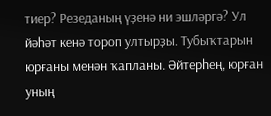тиер? Резеданың үҙенә ни эшләргә? Ул йәһәт кенә тороп ултырҙы. Тубыҡтарын юрғаны менән ҡапланы. Әйтерһең, юрған уның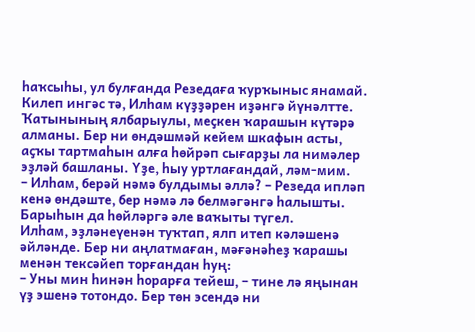һаҡсыһы, ул булғанда Резедаға ҡурҡыныс янамай. Килеп ингәс тә, Илһам күҙҙәрен иҙәнгә йүнәлтте. Ҡатынының ялбарыулы, меҫкен ҡарашын күтәрә алманы. Бер ни өндәшмәй кейем шкафын асты, аҫҡы тартмаһын алға һөйрәп сығарҙы ла нимәлер эҙләй башланы. Үҙе, һыу уртлағандай, ләм-мим.
– Илһам, берәй нәмә булдымы әллә? – Резеда ипләп кенә өндәште, бер нәмә лә белмәгәнгә һалышты. Барыһын да һөйләргә әле ваҡыты түгел.
Илһам, эҙләнеүенән туҡтап, ялп итеп кәләшенә әйләнде. Бер ни аңлатмаған, мәғәнәһеҙ ҡарашы менән тексәйеп торғандан һуң:
– Уны мин һинән һорарға тейеш, – тине лә яңынан үҙ эшенә тотондо. Бер төн эсендә ни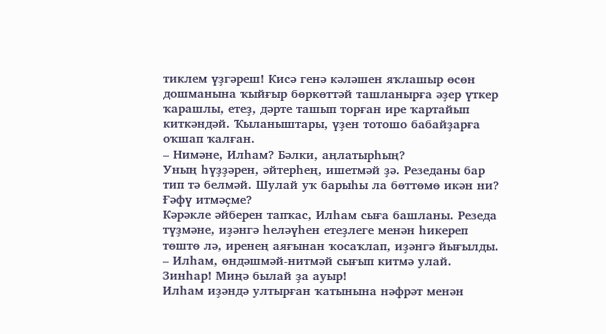тиклем үҙгәреш! Кисә генә кәләшен яҡлашыр өсөн дошманына ҡыйғыр бөркөттәй ташланырға әҙер үткер ҡарашлы, етеҙ, дәрте ташып торған ире ҡартайып киткәндәй. Ҡыланыштары, үҙен тотошо бабайҙарға оҡшап ҡалған.
– Нимәне, Илһам? Бәлки, аңлатырһың?
Уның һүҙҙәрен, әйтерһең, ишетмәй ҙә. Резеданы бар тип тә белмәй. Шулай уҡ барыһы ла бөттөмө икән ни? Ғәфү итмәҫме?
Кәрәкле әйберен тапҡас, Илһам сыға башланы. Резеда түҙмәне, иҙәнгә һеләүһен етеҙлеге менән һикереп төштө лә, иренең аяғынан ҡосаҡлап, иҙәнгә йығылды.
– Илһам, өндәшмәй-нитмәй сығып китмә улай. Зинһар! Миңә былай ҙа ауыр!
Илһам иҙәндә ултырған ҡатынына нәфрәт менән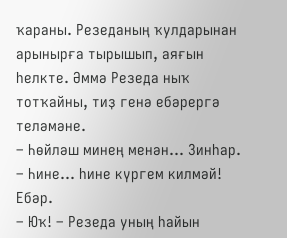ҡараны. Резеданың ҡулдарынан арынырға тырышып, аяғын һелкте. Әммә Резеда ныҡ тотҡайны, тиҙ генә ебәрергә теләмәне.
– Һөйләш минең менән... Зинһар.
– Һине... һине күргем килмәй! Ебәр.
– Юҡ! – Резеда уның һайын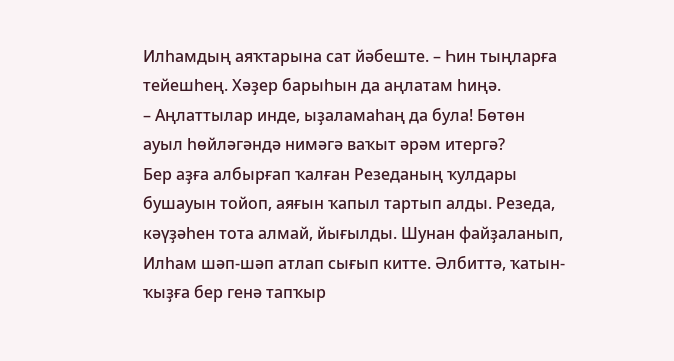Илһамдың аяҡтарына сат йәбеште. – Һин тыңларға тейешһең. Хәҙер барыһын да аңлатам һиңә.
– Аңлаттылар инде, ыҙаламаһаң да була! Бөтөн ауыл һөйләгәндә нимәгә ваҡыт әрәм итергә?
Бер аҙға албырғап ҡалған Резеданың ҡулдары бушауын тойоп, аяғын ҡапыл тартып алды. Резеда, кәүҙәһен тота алмай, йығылды. Шунан файҙаланып, Илһам шәп-шәп атлап сығып китте. Әлбиттә, ҡатын-ҡыҙға бер генә тапҡыр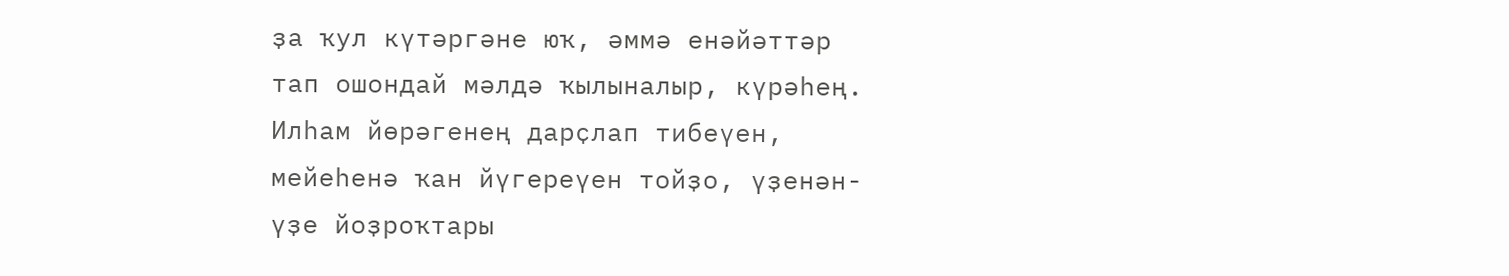ҙа ҡул күтәргәне юҡ, әммә енәйәттәр тап ошондай мәлдә ҡылыналыр, күрәһең. Илһам йөрәгенең дарҫлап тибеүен, мейеһенә ҡан йүгереүен тойҙо, үҙенән-үҙе йоҙроҡтары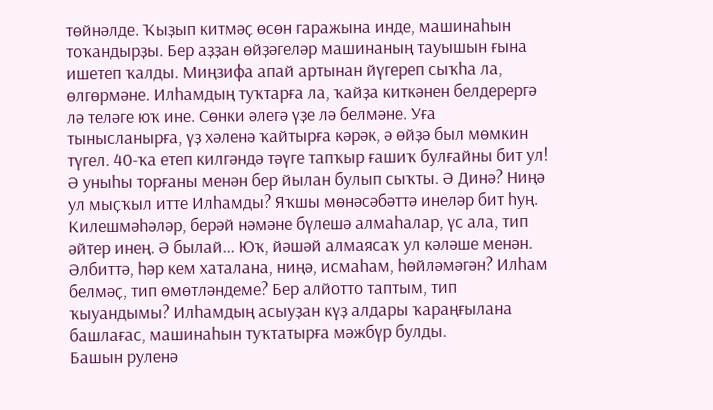төйнәлде. Ҡыҙып китмәҫ өсөн гаражына инде, машинаһын тоҡандырҙы. Бер аҙҙан өйҙәгеләр машинаның тауышын ғына ишетеп ҡалды. Миңзифа апай артынан йүгереп сыҡһа ла, өлгөрмәне. Илһамдың туҡтарға ла, ҡайҙа киткәнен белдерергә лә теләге юҡ ине. Сөнки әлегә үҙе лә белмәне. Уға тынысланырға, үҙ хәленә ҡайтырға кәрәк, ә өйҙә был мөмкин түгел. 40-ҡа етеп килгәндә тәүге тапҡыр ғашиҡ булғайны бит ул! Ә уныһы торғаны менән бер йылан булып сыҡты. Ә Динә? Ниңә ул мыҫҡыл итте Илһамды? Яҡшы мөнәсәбәттә инеләр бит һуң. Килешмәһәләр, берәй нәмәне бүлешә алмаһалар, үс ала, тип әйтер инең. Ә былай... Юҡ, йәшәй алмаясаҡ ул кәләше менән. Әлбиттә, һәр кем хаталана, ниңә, исмаһам, һөйләмәгән? Илһам белмәҫ, тип өмөтләндеме? Бер алйотто таптым, тип ҡыуандымы? Илһамдың асыуҙан күҙ алдары ҡараңғылана башлағас, машинаһын туҡтатырға мәжбүр булды.
Башын руленә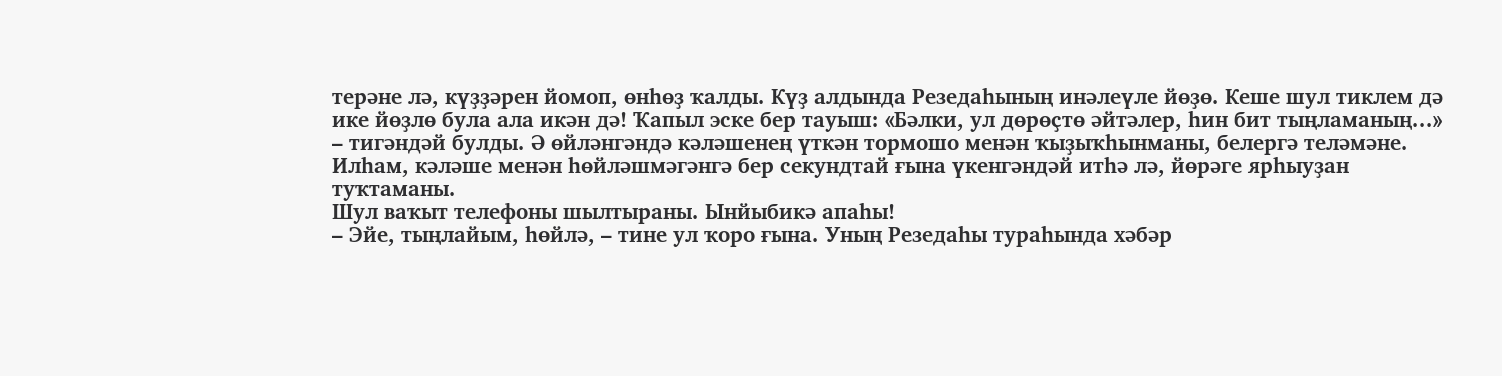терәне лә, күҙҙәрен йомоп, өнһөҙ ҡалды. Күҙ алдында Резедаһының инәлеүле йөҙө. Кеше шул тиклем дә ике йөҙлө була ала икән дә! Ҡапыл эске бер тауыш: «Бәлки, ул дөрөҫтө әйтәлер, һин бит тыңламаның...» – тигәндәй булды. Ә өйләнгәндә кәләшенең үткән тормошо менән ҡыҙыҡһынманы, белергә теләмәне. Илһам, кәләше менән һөйләшмәгәнгә бер секундтай ғына үкенгәндәй итһә лә, йөрәге ярһыуҙан туҡтаманы.
Шул ваҡыт телефоны шылтыраны. Ынйыбикә апаһы!
– Эйе, тыңлайым, һөйлә, – тине ул ҡоро ғына. Уның Резедаһы тураһында хәбәр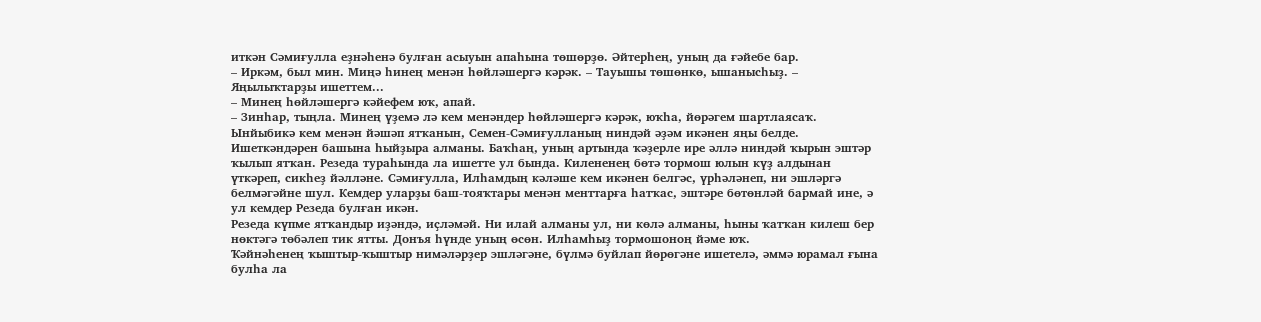иткән Сәмиғулла еҙнәһенә булған асыуын апаһына төшөрҙө. Әйтерһең, уның да ғәйебе бар.
– Иркәм, был мин. Миңә һинең менән һөйләшергә кәрәк. – Тауышы төшөнкө, ышанысһыҙ. – Яңылыҡтарҙы ишеттем...
– Минең һөйләшергә кәйефем юҡ, апай.
– Зинһар, тыңла. Минең үҙемә лә кем менәндер һөйләшергә кәрәк, юҡһа, йөрәгем шартлаясаҡ.
Ынйыбикә кем менән йәшәп ятҡанын, Семен-Сәмиғулланың ниндәй әҙәм икәнен яңы белде. Ишеткәндәрен башына һыйҙыра алманы. Баҡһаң, уның артында ҡәҙерле ире әллә ниндәй ҡырын эштәр ҡылып ятҡан. Резеда тураһында ла ишетте ул бында. Килененең бөтә тормош юлын күҙ алдынан үткәреп, сикһеҙ йәлләне. Сәмиғулла, Илһамдың кәләше кем икәнен белгәс, үрһәләнеп, ни эшләргә белмәгәйне шул. Кемдер уларҙы баш-тояҡтары менән менттарға һатҡас, эштәре бөтөнләй бармай ине, ә ул кемдер Резеда булған икән.
Резеда күпме ятҡандыр иҙәндә, иҫләмәй. Ни илай алманы ул, ни көлә алманы, һыны ҡатҡан килеш бер нөктәгә төбәлеп тик ятты. Донъя һүнде уның өсөн. Илһамһыҙ тормошоноң йәме юҡ.
Ҡәйнәһенең ҡыштыр-ҡыштыр нимәләрҙер эшләгәне, бүлмә буйлап йөрөгәне ишетелә, әммә юрамал ғына булһа ла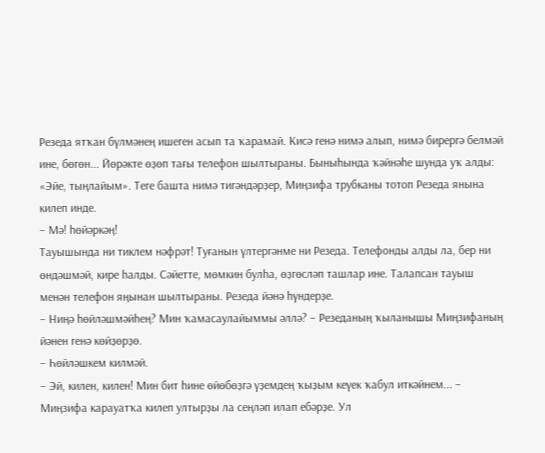Резеда ятҡан бүлмәнең ишеген асып та ҡарамай. Кисә генә нимә алып, нимә бирергә белмәй ине, бөгөн... Йөрәкте өҙөп тағы телефон шылтыраны. Быныһында ҡәйнәһе шунда уҡ алды: «Эйе, тыңлайым». Теге башта нимә тигәндәрҙер, Миңзифа трубканы тотоп Резеда янына килеп инде.
– Мә! һөйәркәң!
Тауышында ни тиклем нәфрәт! Туғанын үлтергәнме ни Резеда. Телефонды алды ла, бер ни өндәшмәй, кире һалды. Сәйетте, мөмкин булһа, өҙгөсләп ташлар ине. Талапсан тауыш менән телефон яңынан шылтыраны. Резеда йәнә һүндерҙе.
– Ниңә һөйләшмәйһең? Мин ҡамасаулайыммы әллә? – Резеданың ҡыланышы Миңзифаның йәнен генә көйҙөрҙө.
– Һөйләшкем килмәй.
– Эй, килен, килен! Мин бит һине өйөбөҙгә үҙемдең ҡыҙым кеүек ҡабул иткәйнем... – Миңзифа карауатҡа килеп ултырҙы ла сеңләп илап ебәрҙе. Ул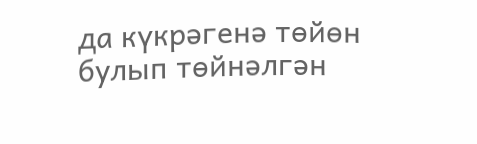да күкрәгенә төйөн булып төйнәлгән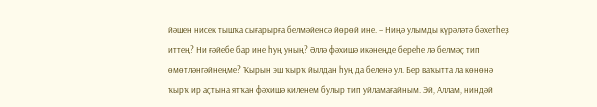йәшен нисек тышҡа сығарырға белмәйенсә йөрөй ине. – Ниңә улымды күрәләтә бәхетһеҙ иттең? Ни ғәйебе бар ине һуң уның? Әллә фәхишә икәнеңде береһе лә белмәҫ тип өмөтләнгәйнеңме? Ҡырын эш ҡырҡ йылдан һуң да беленә ул. Бер ваҡытта ла көнөнә ҡырҡ ир аҫтына ятҡан фәхишә киленем булыр тип уйламағайным. Эй, Аллам, ниндәй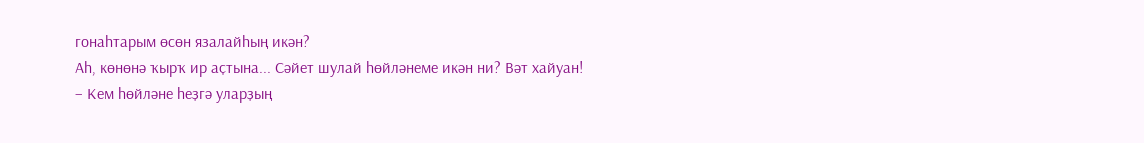гонаһтарым өсөн язалайһың икән?
Аһ, көнөнә ҡырҡ ир аҫтына... Сәйет шулай һөйләнеме икән ни? Вәт хайуан!
– Кем һөйләне һеҙгә уларҙың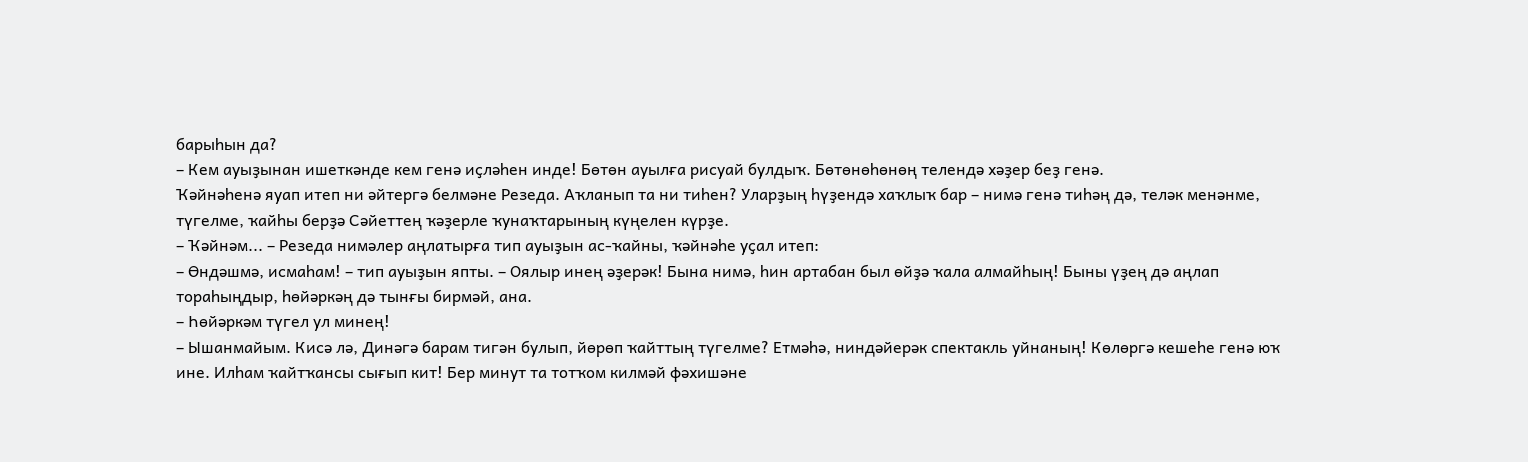барыһын да?
– Кем ауыҙынан ишеткәнде кем генә иҫләһен инде! Бөтөн ауылға рисуай булдыҡ. Бөтөнөһөнөң телендә хәҙер беҙ генә.
Ҡәйнәһенә яуап итеп ни әйтергә белмәне Резеда. Аҡланып та ни тиһен? Уларҙың һүҙендә хаҡлыҡ бар – нимә генә тиһәң дә, теләк менәнме, түгелме, ҡайһы берҙә Сәйеттең ҡәҙерле ҡунаҡтарының күңелен күрҙе.
– Ҡәйнәм... – Резеда нимәлер аңлатырға тип ауыҙын ас-ҡайны, ҡәйнәһе уҫал итеп:
– Өндәшмә, исмаһам! – тип ауыҙын япты. – Оялыр инең әҙерәк! Бына нимә, һин артабан был өйҙә ҡала алмайһың! Быны үҙең дә аңлап тораһыңдыр, һөйәркәң дә тынғы бирмәй, ана.
– Һөйәркәм түгел ул минең!
– Ышанмайым. Кисә лә, Динәгә барам тигән булып, йөрөп ҡайттың түгелме? Етмәһә, ниндәйерәк спектакль уйнаның! Көлөргә кешеһе генә юҡ ине. Илһам ҡайтҡансы сығып кит! Бер минут та тотҡом килмәй фәхишәне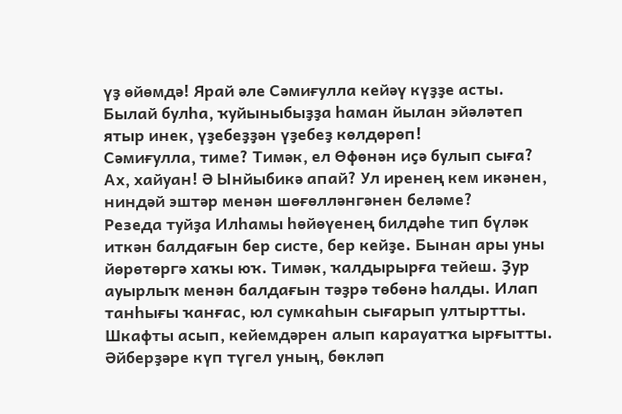үҙ өйөмдә! Ярай әле Сәмиғулла кейәү күҙҙе асты. Былай булһа, ҡуйыныбыҙҙа һаман йылан эйәләтеп ятыр инек, үҙебеҙҙән үҙебеҙ көлдөрөп!
Сәмиғулла, тиме? Тимәк, ел Өфөнән иҫә булып сыға? Ах, хайуан! Ә Ынйыбикә апай? Ул иренең кем икәнен, ниндәй эштәр менән шөғөлләнгәнен беләме?
Резеда туйҙа Илһамы һөйөүенең билдәһе тип бүләк иткән балдағын бер систе, бер кейҙе. Бынан ары уны йөрөтөргә хаҡы юҡ. Тимәк, ҡалдырырға тейеш. Ҙур ауырлыҡ менән балдағын тәҙрә төбөнә һалды. Илап танһығы ҡанғас, юл сумкаһын сығарып ултыртты. Шкафты асып, кейемдәрен алып карауатҡа ырғытты. Әйберҙәре күп түгел уның, бөкләп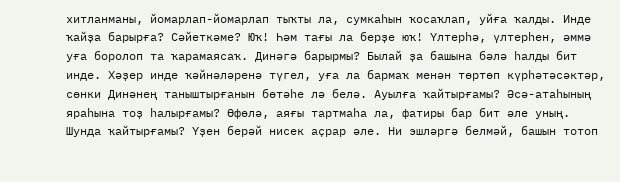хитланманы, йомарлап-йомарлап тыҡты ла, сумкаһын ҡосаҡлап, уйға ҡалды. Инде ҡайҙа барырға? Сәйеткәме? Юҡ! Һәм тағы ла берҙе юҡ! Үлтерһә, үлтерһен, әммә уға боролоп та ҡарамаясаҡ. Динәгә барырмы? Былай ҙа башына бәлә һалды бит инде. Хәҙер инде ҡәйнәләренә түгел, уға ла бармаҡ менән төртөп күрһәтәсәктәр, сөнки Динәнең таныштырғанын бөтәһе лә белә. Ауылға ҡайтырғамы? Әсә-атаһының яраһына тоҙ һалырғамы? Өфөлә, аяғы тартмаһа ла, фатиры бар бит әле уның. Шунда ҡайтырғамы? Үҙен берәй нисек аҫрар әле. Ни эшләргә белмәй, башын тотоп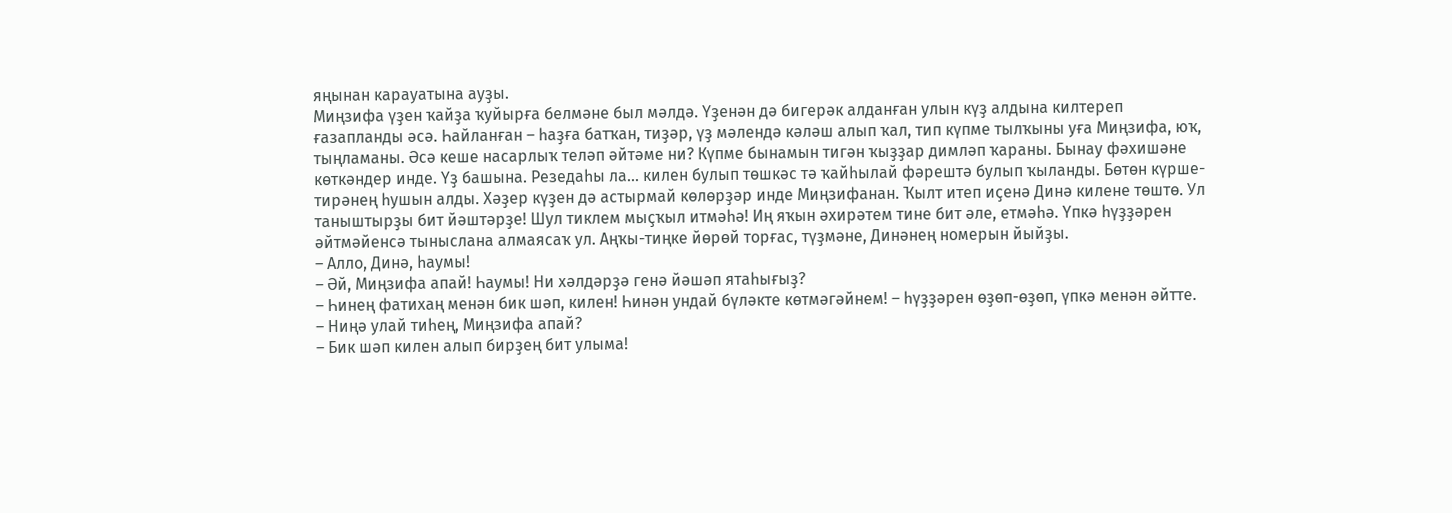яңынан карауатына ауҙы.
Миңзифа үҙен ҡайҙа ҡуйырға белмәне был мәлдә. Үҙенән дә бигерәк алданған улын күҙ алдына килтереп ғазапланды әсә. Һайланған – һаҙға батҡан, тиҙәр, үҙ мәлендә кәләш алып ҡал, тип күпме тылҡыны уға Миңзифа, юҡ, тыңламаны. Әсә кеше насарлыҡ теләп әйтәме ни? Күпме бынамын тигән ҡыҙҙар димләп ҡараны. Бынау фәхишәне көткәндер инде. Үҙ башына. Резедаһы ла... килен булып төшкәс тә ҡайһылай фәрештә булып ҡыланды. Бөтөн күрше-тирәнең һушын алды. Хәҙер күҙен дә астырмай көлөрҙәр инде Миңзифанан. Ҡылт итеп иҫенә Динә килене төштө. Ул таныштырҙы бит йәштәрҙе! Шул тиклем мыҫҡыл итмәһә! Иң яҡын әхирәтем тине бит әле, етмәһә. Үпкә һүҙҙәрен әйтмәйенсә тыныслана алмаясаҡ ул. Аңҡы-тиңке йөрөй торғас, түҙмәне, Динәнең номерын йыйҙы.
– Алло, Динә, һаумы!
– Әй, Миңзифа апай! Һаумы! Ни хәлдәрҙә генә йәшәп ятаһығыҙ?
– Һинең фатихаң менән бик шәп, килен! Һинән ундай бүләкте көтмәгәйнем! – һүҙҙәрен өҙөп-өҙөп, үпкә менән әйтте.
– Ниңә улай тиһең, Миңзифа апай?
– Бик шәп килен алып бирҙең бит улыма!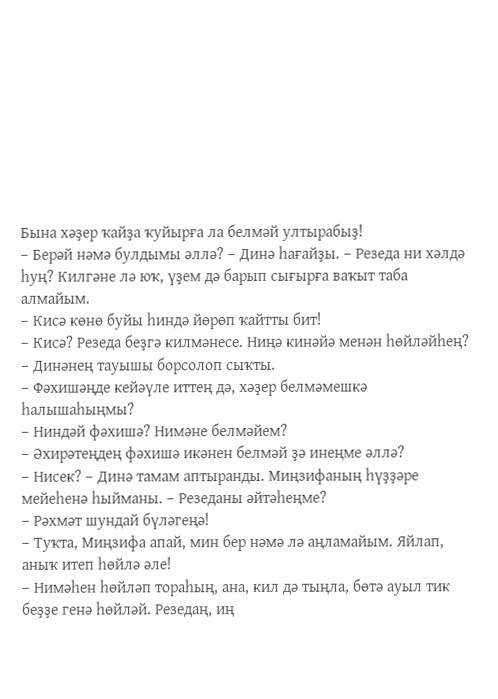Бына хәҙер ҡайҙа ҡуйырға ла белмәй ултырабыҙ!
– Берәй нәмә булдымы әллә? – Динә һағайҙы. – Резеда ни хәлдә һуң? Килгәне лә юҡ, үҙем дә барып сығырға ваҡыт таба алмайым.
– Кисә көнө буйы һиндә йөрөп ҡайтты бит!
– Кисә? Резеда беҙгә килмәнесе. Ниңә кинәйә менән һөйләйһең? – Динәнең тауышы борсолоп сыҡты.
– Фәхишәңде кейәүле иттең дә, хәҙер белмәмешкә һалышаһыңмы?
– Ниндәй фәхишә? Нимәне белмәйем?
– Әхирәтеңдең фәхишә икәнен белмәй ҙә инеңме әллә?
– Нисек? – Динә тамам аптыранды. Миңзифаның һүҙҙәре мейеһенә һыйманы. – Резеданы әйтәһеңме?
– Рәхмәт шундай бүләгеңә!
– Туҡта, Миңзифа апай, мин бер нәмә лә аңламайым. Яйлап, аныҡ итеп һөйлә әле!
– Нимәһен һөйләп тораһың, ана, кил дә тыңла, бөтә ауыл тик беҙҙе генә һөйләй. Резедаң, иң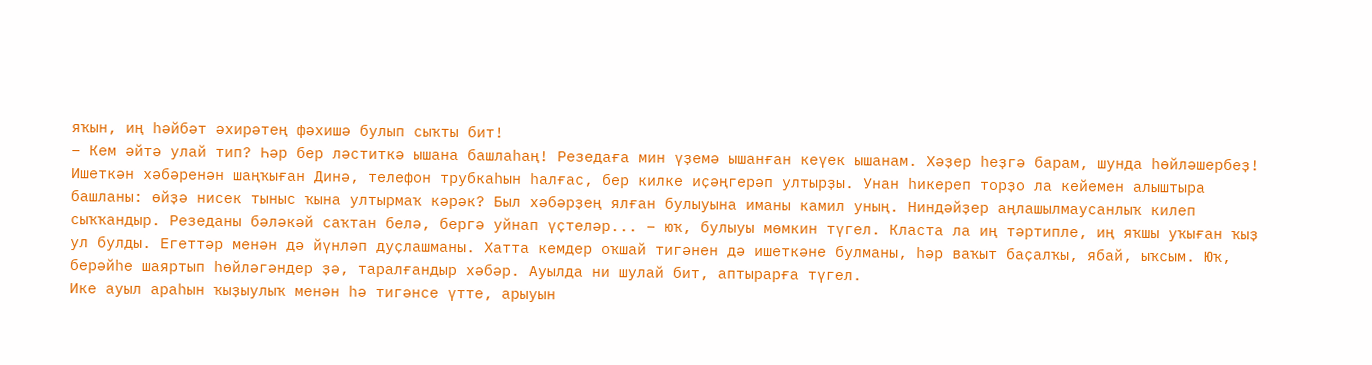яҡын, иң һәйбәт әхирәтең фәхишә булып сыҡты бит!
– Кем әйтә улай тип? Һәр бер ләститкә ышана башлаһаң! Резедаға мин үҙемә ышанған кеүек ышанам. Хәҙер һеҙгә барам, шунда һөйләшербеҙ!
Ишеткән хәбәренән шаңҡыған Динә, телефон трубкаһын һалғас, бер килке иҫәңгерәп ултырҙы. Унан һикереп торҙо ла кейемен алыштыра башланы: өйҙә нисек тыныс ҡына ултырмаҡ кәрәк? Был хәбәрҙең ялған булыуына иманы камил уның. Ниндәйҙер аңлашылмаусанлыҡ килеп сыҡҡандыр. Резеданы бәләкәй саҡтан белә, бергә уйнап үҫтеләр... – юҡ, булыуы мөмкин түгел. Класта ла иң тәртипле, иң яҡшы уҡыған ҡыҙ ул булды. Егеттәр менән дә йүнләп дуҫлашманы. Хатта кемдер оҡшай тигәнен дә ишеткәне булманы, һәр ваҡыт баҫалҡы, ябай, ыҡсым. Юҡ, берәйһе шаяртып һөйләгәндер ҙә, таралғандыр хәбәр. Ауылда ни шулай бит, аптырарға түгел.
Ике ауыл араһын ҡыҙыулыҡ менән һә тигәнсе үтте, арыуын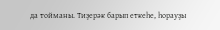да тойманы. Тиҙерәк барып еткеһе, һорауҙы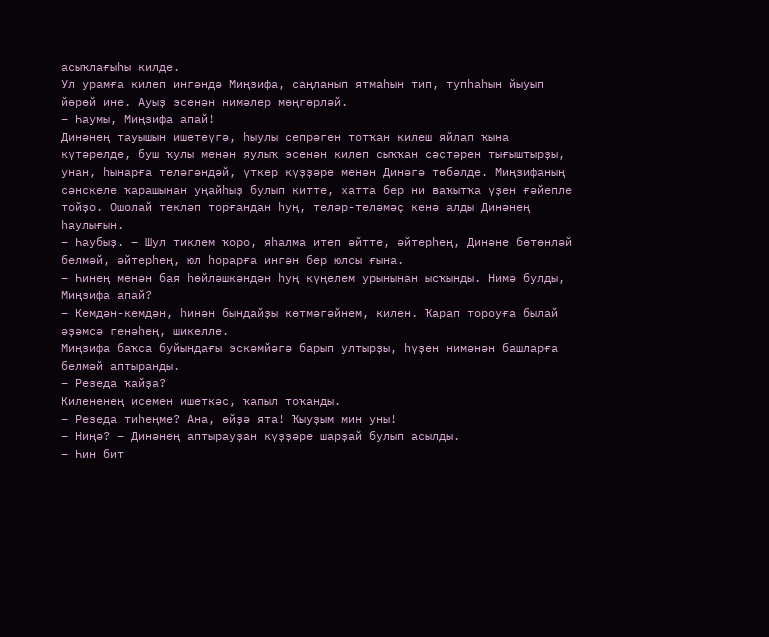асыҡлағыһы килде.
Ул урамға килеп ингәндә Миңзифа, саңланып ятмаһын тип, тупһаһын йыуып йөрөй ине. Ауыҙ эсенән нимәлер мөңгөрләй.
– Һаумы, Миңзифа апай!
Динәнең тауышын ишетеүгә, һыулы сепрәген тотҡан килеш яйлап ҡына күтәрелде, буш ҡулы менән яулыҡ эсенән килеп сыҡҡан сәстәрен тығыштырҙы, унан, һынарға теләгәндәй, үткер күҙҙәре менән Динәгә төбәлде. Миңзифаның сәнскеле ҡарашынан уңайһыҙ булып китте, хатта бер ни ваҡытҡа үҙен ғәйепле тойҙо. Ошолай текләп торғандан һуң, теләр-теләмәҫ кенә алды Динәнең һаулығын.
– Һаубыҙ. – Шул тиклем ҡоро, яһалма итеп әйтте, әйтерһең, Динәне бөтөнләй белмәй, әйтерһең, юл һорарға ингән бер юлсы ғына.
– Һинең менән бая һөйләшкәндән һуң күңелем урынынан ысҡынды. Нимә булды, Миңзифа апай?
– Кемдән-кемдән, һинән бындайҙы көтмәгәйнем, килен. Ҡарап тороуға былай әҙәмсә генәһең, шикелле.
Миңзифа баҡса буйындағы эскәмйәгә барып ултырҙы, һүҙен нимәнән башларға белмәй аптыранды.
– Резеда ҡайҙа?
Килененең исемен ишеткәс, ҡапыл тоҡанды.
– Резеда тиһеңме? Ана, өйҙә ята! Ҡыуҙым мин уны!
– Ниңә? – Динәнең аптырауҙан күҙҙәре шарҙай булып асылды.
– Һин бит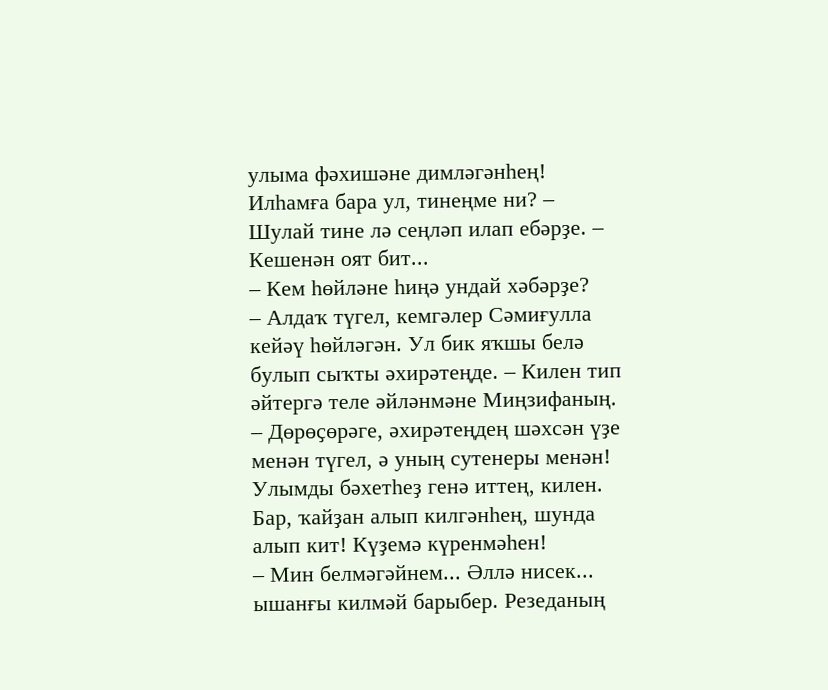улыма фәхишәне димләгәнһең! Илһамға бара ул, тинеңме ни? – Шулай тине лә сеңләп илап ебәрҙе. – Кешенән оят бит...
– Кем һөйләне һиңә ундай хәбәрҙе?
– Алдаҡ түгел, кемгәлер Сәмиғулла кейәү һөйләгән. Ул бик яҡшы белә булып сыҡты әхирәтеңде. – Килен тип әйтергә теле әйләнмәне Миңзифаның. – Дөрөҫөрәге, әхирәтеңдең шәхсән үҙе менән түгел, ә уның сутенеры менән! Улымды бәхетһеҙ генә иттең, килен. Бар, ҡайҙан алып килгәнһең, шунда алып кит! Күҙемә күренмәһен!
– Мин белмәгәйнем... Әллә нисек... ышанғы килмәй барыбер. Резеданың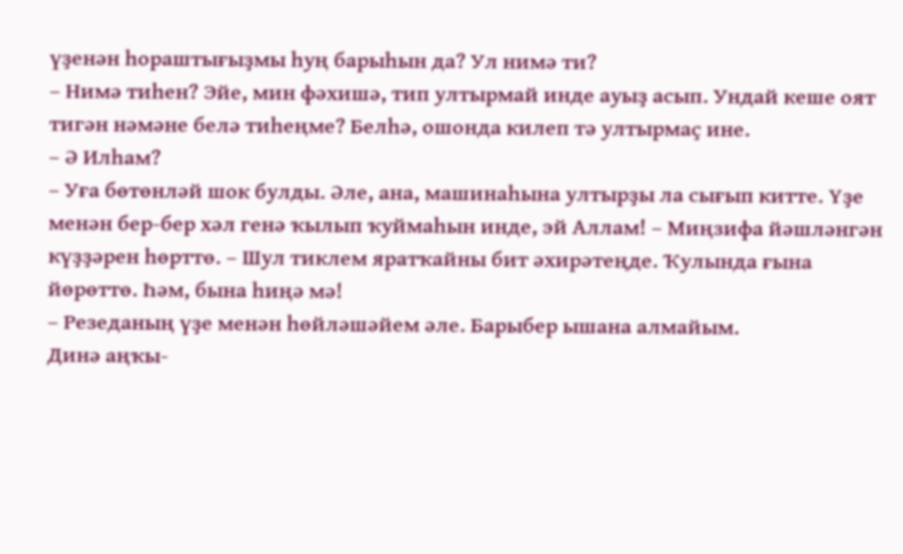үҙенән һораштығыҙмы һуң барыһын да? Ул нимә ти?
– Нимә тиһен? Эйе, мин фәхишә, тип ултырмай инде ауыҙ асып. Ундай кеше оят тигән нәмәне белә тиһеңме? Белһә, ошонда килеп тә ултырмаҫ ине.
– Ә Илһам?
– Уға бөтөнләй шок булды. Әле, ана, машинаһына ултырҙы ла сығып китте. Үҙе менән бер-бер хәл генә ҡылып ҡуймаһын инде, эй Аллам! – Миңзифа йәшләнгән күҙҙәрен һөрттө. – Шул тиклем яратҡайны бит әхирәтеңде. Ҡулында ғына йөрөттө. Һәм, бына һиңә мә!
– Резеданың үҙе менән һөйләшәйем әле. Барыбер ышана алмайым.
Динә аңҡы-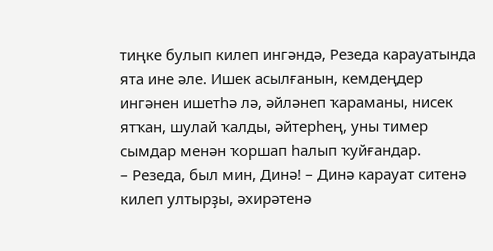тиңке булып килеп ингәндә, Резеда карауатында ята ине әле. Ишек асылғанын, кемдеңдер ингәнен ишетһә лә, әйләнеп ҡараманы, нисек ятҡан, шулай ҡалды, әйтерһең, уны тимер сымдар менән ҡоршап һалып ҡуйғандар.
– Резеда, был мин, Динә! – Динә карауат ситенә килеп ултырҙы, әхирәтенә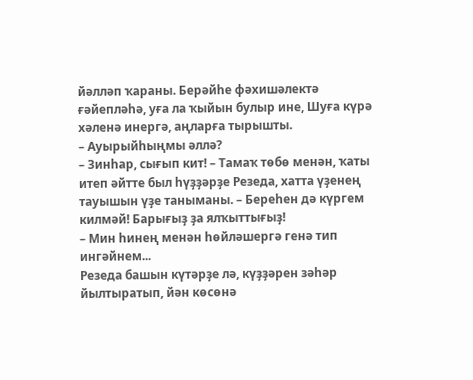йәлләп ҡараны. Берәйһе фәхишәлектә ғәйепләһә, уға ла ҡыйын булыр ине, Шуға күрә хәленә инергә, аңларға тырышты.
– Ауырыйһыңмы әллә?
– Зинһар, сығып кит! – Тамаҡ төбө менән, ҡаты итеп әйтте был һүҙҙәрҙе Резеда, хатта үҙенең тауышын үҙе таныманы. – Береһен дә күргем килмәй! Барығыҙ ҙа ялҡыттығыҙ!
– Мин һинең менән һөйләшергә генә тип ингәйнем...
Резеда башын күтәрҙе лә, күҙҙәрен зәһәр йылтыратып, йән көсөнә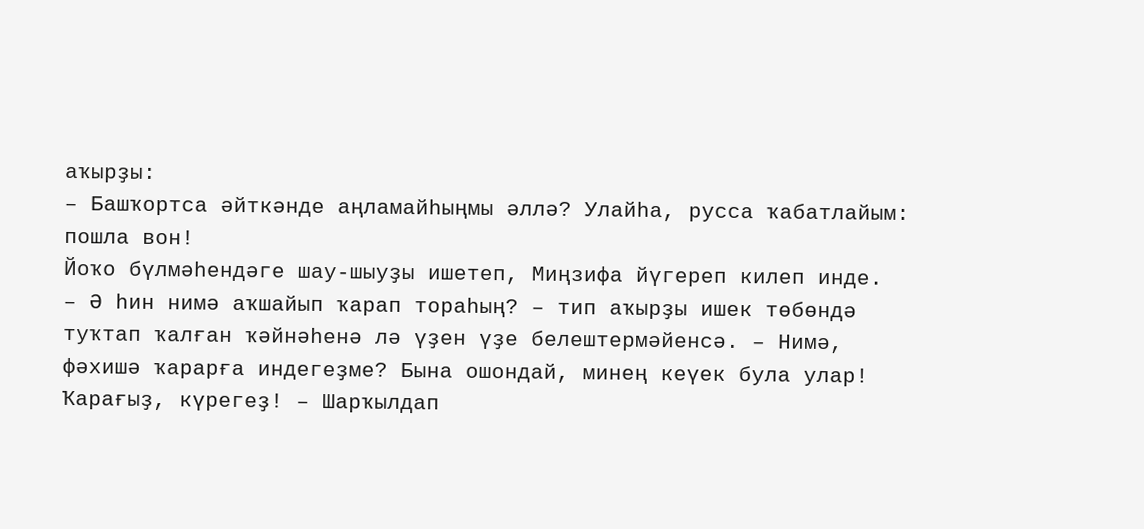аҡырҙы:
– Башҡортса әйткәнде аңламайһыңмы әллә? Улайһа, русса ҡабатлайым: пошла вон!
Йоҡо бүлмәһендәге шау-шыуҙы ишетеп, Миңзифа йүгереп килеп инде.
– Ә һин нимә аҡшайып ҡарап тораһың? – тип аҡырҙы ишек төбөндә туҡтап ҡалған ҡәйнәһенә лә үҙен үҙе белештермәйенсә. – Нимә, фәхишә ҡарарға индегеҙме? Бына ошондай, минең кеүек була улар! Ҡарағыҙ, күрегеҙ! – Шарҡылдап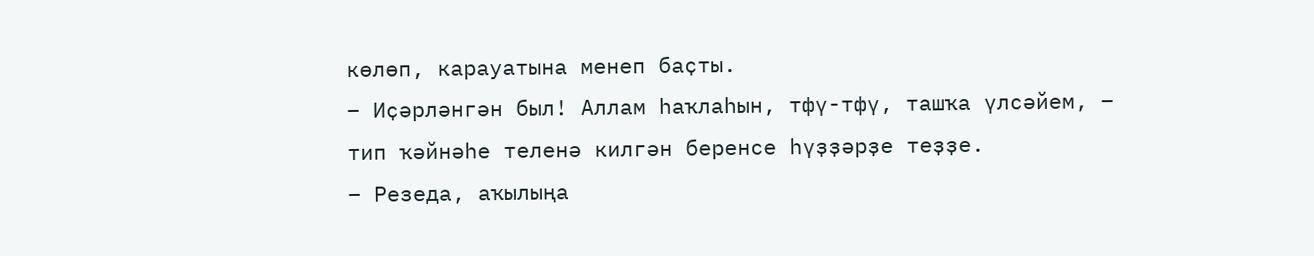көлөп, карауатына менеп баҫты.
– Иҫәрләнгән был! Аллам һаҡлаһын, тфү-тфү, ташҡа үлсәйем, – тип ҡәйнәһе теленә килгән беренсе һүҙҙәрҙе теҙҙе.
– Резеда, аҡылыңа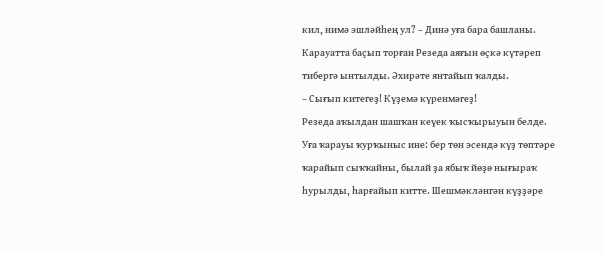кил, нимә эшләйһең ул? – Динә уға бара башланы. Карауатта баҫып торған Резеда аяғын өҫкә күтәреп тибергә ынтылды. Әхирәте янтайып ҡалды.
– Сығып китегеҙ! Күҙемә күренмәгеҙ!
Резеда аҡылдан шашҡан кеүек ҡысҡырыуын белде. Уға ҡарауы ҡурҡыныс ине: бер төн эсендә күҙ төптәре ҡарайып сыҡҡайны, былай ҙа ябыҡ йөҙө нығыраҡ һурылды, һарғайып китте. Шешмәкләнгән күҙҙәре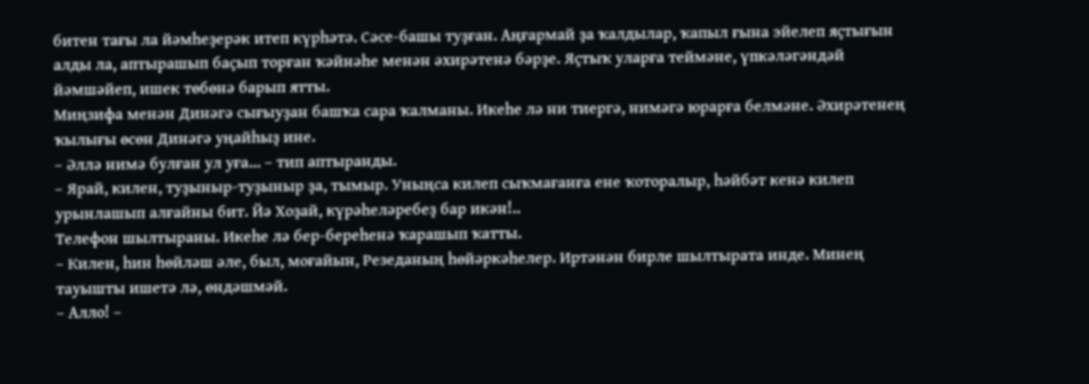битен тағы ла йәмһеҙерәк итеп күрһәтә. Сәсе-башы туҙған. Аңғармай ҙа ҡалдылар, ҡапыл ғына эйелеп яҫтығын алды ла, аптырашып баҫып торған ҡәйнәһе менән әхирәтенә бәрҙе. Яҫтыҡ уларға теймәне, үпкәләгәндәй йәмшәйеп, ишек төбөнә барып ятты.
Миңзифа менән Динәгә сығыуҙан башҡа сара ҡалманы. Икеһе лә ни тиергә, нимәгә юрарға белмәне. Әхирәтенең ҡылығы өсөн Динәгә уңайһыҙ ине.
– Әллә нимә булған ул уға... – тип аптыранды.
– Ярай, килен, туҙыныр-туҙыныр ҙа, тымыр. Уныңса килеп сыҡмағанға ене ҡоторалыр, һәйбәт кенә килеп урынлашып алғайны бит. Йә Хоҙай, күрәһеләребеҙ бар икән!..
Телефон шылтыраны. Икеһе лә бер-береһенә ҡарашып ҡатты.
– Килен, һин һөйләш әле, был, моғайын, Резеданың һөйәркәһелер. Иртәнән бирле шылтырата инде. Минең тауышты ишетә лә, өндәшмәй.
– Алло! –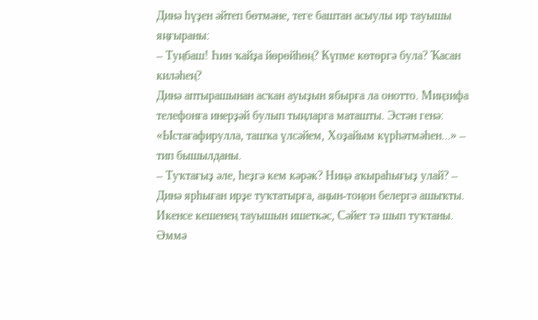Динә һүҙен әйтеп бөтмәне, теге баштан асыулы ир тауышы яңғыраны:
– Туңбаш! Һин ҡайҙа йөрөйһөң? Күпме көтөргә була? Ҡасан киләһең?
Динә аптырашынан асҡан ауыҙын ябырға ла онотто. Миңзифа телефонға инерҙәй булып тыңларга маташты. Эстән генә: «Ыстағафирулла, ташҡа үлсәйем, Хоҙайым күрһәтмәһен...» – тип бышылданы.
– Туҡтағыҙ әле, һеҙгә кем кәрәк? Ниңә аҡыраһығыҙ улай? – Динә ярһыған ирҙе туҡтатырға, аңын-тоңон белергә ашыҡты. Икенсе кешенең тауышын ишеткәс, Сәйет тә шып туҡтаны. Әммә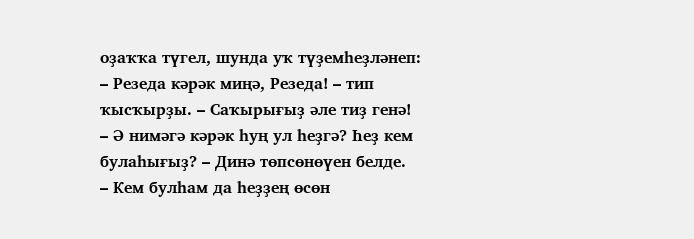оҙаҡҡа түгел, шунда уҡ түҙемһеҙләнеп:
– Резеда кәрәк миңә, Резеда! – тип ҡысҡырҙы. – Саҡырығыҙ әле тиҙ генә!
– Ә нимәгә кәрәк һуң ул һеҙгә? Һеҙ кем булаһығыҙ? – Динә төпсөнөүен белде.
– Кем булһам да һеҙҙең өсөн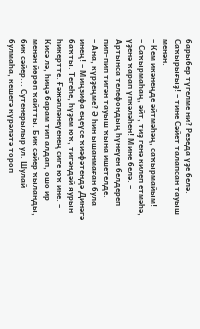барыбер түгелме ни? Резеда үҙе белә. Саҡырығыҙ! – тине Сәйет талапсан тауыш менән.
– Кем икәнеңде әйтмәһәң, саҡырмайым!
– Саҡырмаһаң, әйт, тиҙ генә килеп етмәһә, үҙенә ҡарап үпкәләһен! Мине белә. – Артынса телефондың һүнеүен белдереп пип-пип тигән тауыш ҡына ишетелде.
– Ана, күрҙеңме? Ә һин ышанмаған була инең! – Миңзифа еңеүсе ҡиәфәтендә Динәгә баҡты. Тегеһе, һүҙем юҡ, тигәндәй яурын һикертте. Ғәжәпләнеүенең сиге юҡ ине. – Кисә лә, һиңә барам тип алдап, ошо ир менән йөрөп ҡайтты. Бик сәйер ҡыланды, бик сәйер... Сутенерылыр ул. Шулай булмаһа, кешегә күрәләтә тороп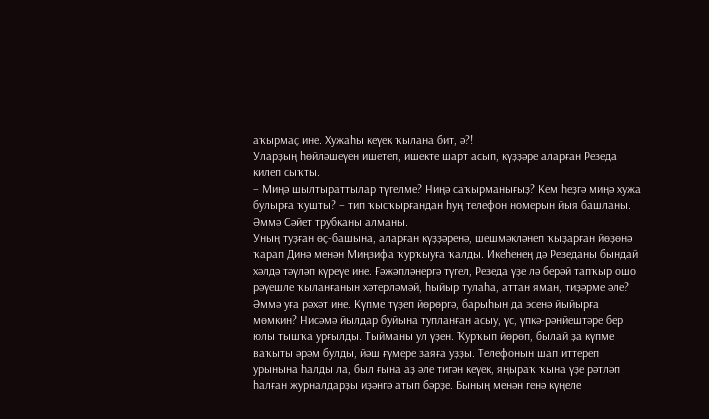аҡырмаҫ ине. Хужаһы кеүек ҡылана бит, ә?!
Уларҙың һөйләшеүен ишетеп, ишекте шарт асып, күҙҙәре аларған Резеда килеп сыҡты.
– Миңә шылтыраттылар түгелме? Ниңә саҡырманығыҙ? Кем һеҙгә миңә хужа булырға ҡушты? – тип ҡысҡырғандан һуң телефон номерын йыя башланы. Әммә Сәйет трубканы алманы.
Уның туҙған өҫ-башына, аларған күҙҙәренә, шешмәкләнеп ҡыҙарған йөҙөнә ҡарап Динә менән Миңзифа ҡурҡыуға ҡалды. Икеһенең дә Резеданы бындай хәлдә тәүләп күреүе ине. Ғәжәпләнергә түгел, Резеда үҙе лә берәй тапҡыр ошо рәүешле ҡыланғанын хәтерләмәй, һыйыр тулаһа, аттан яман, тиҙәрме әле? Әммә уға рәхәт ине. Күпме түҙеп йөрөргә, барыһын да эсенә йыйырға мөмкин? Нисәмә йылдар буйына тупланған асыу, үс, үпкә-рәнйештәре бер юлы тышҡа урғылды. Тыйманы ул үҙен. Ҡурҡып йөрөп, былай ҙа күпме ваҡыты әрәм булды, йәш ғүмере заяға уҙҙы. Телефонын шап иттереп урынына һалды ла, был ғына аҙ әле тигән кеүек, яңыраҡ ҡына үҙе рәтләп һалған журналдарҙы иҙәнгә атып бәрҙе. Бының менән генә күңеле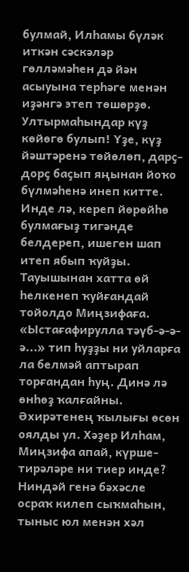булмай, Илһамы бүләк иткән сәскәләр гөлләмәһен дә йән асыуына терһәге менән иҙәнгә этеп төшөрҙө. Ултырмаһындар күҙ көйөгө булып! Үҙе, күҙ йәштәренә төйөлөп, дарҫ-дорҫ баҫып яңынан йоҡо бүлмәһенә инеп китте. Инде лә, кереп йөрөйһө булмағыҙ тигәнде белдереп, ишеген шап итеп ябып ҡуйҙы. Тауышынан хатта өй һелкенеп ҡуйғандай тойолдо Миңзифаға. «Ыстағафирулла тәүб-ә-ә-ә...» тип һуҙҙы ни уйларға ла белмәй аптырап торғандан һуң. Динә лә өнһөҙ ҡалғайны. Әхирәтенең ҡылығы өсөн оялды ул. Хәҙер Илһам, Миңзифа апай, күрше-тирәләре ни тиер инде? Ниндәй генә бәхәсле осраҡ килеп сыҡмаһын, тыныс юл менән хәл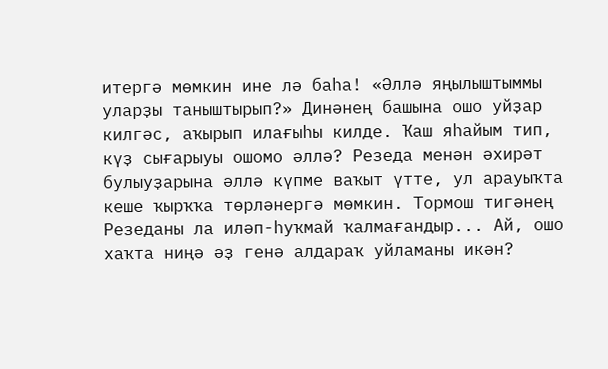итергә мөмкин ине лә баһа! «Әллә яңылыштыммы уларҙы таныштырып?» Динәнең башына ошо уйҙар килгәс, аҡырып илағыһы килде. Ҡаш яһайым тип, күҙ сығарыуы ошомо әллә? Резеда менән әхирәт булыуҙарына әллә күпме ваҡыт үтте, ул арауыҡта кеше ҡырҡҡа төрләнергә мөмкин. Тормош тигәнең Резеданы ла иләп-һуҡмай ҡалмағандыр... Ай, ошо хаҡта ниңә әҙ генә алдараҡ уйламаны икән?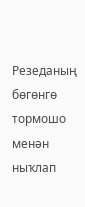Резеданың бөгөнгө тормошо менән ныҡлап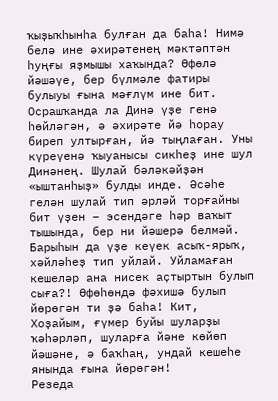ҡыҙыҡһынһа булған да баһа! Нимә белә ине әхирәтенең мәктәптән һуңғы яҙмышы хаҡында? Өфөлә йәшәүе, бер бүлмәле фатиры булыуы ғына мәғлүм ине бит. Осрашҡанда ла Динә үҙе генә һөйләгән, ә әхирәте йә һорау биреп ултырған, йә тыңлаған. Уны күреүенә ҡыуанысы сикһеҙ ине шул Динәнең. Шулай бәләкәйҙән «ыштанһыҙ» булды инде. Әсәһе гелән шулай тип әрләй торғайны бит үҙен – эсендәге һәр ваҡыт тышында, бер ни йәшерә белмәй. Барыһын да үҙе кеүек асыҡ-ярыҡ, хәйләһеҙ тип уйлай. Уйламаған кешеләр ана нисек аҫтыртын булып сыға?! Өфөһөндә фәхишә булып йөрөгән ти ҙә баһа! Кит, Хоҙайым, ғүмер буйы шуларҙы ҡәһәрләп, шуларға йәне көйөп йәшәне, ә баҡһаң, ундай кешеһе янында ғына йөрөгән!
Резеда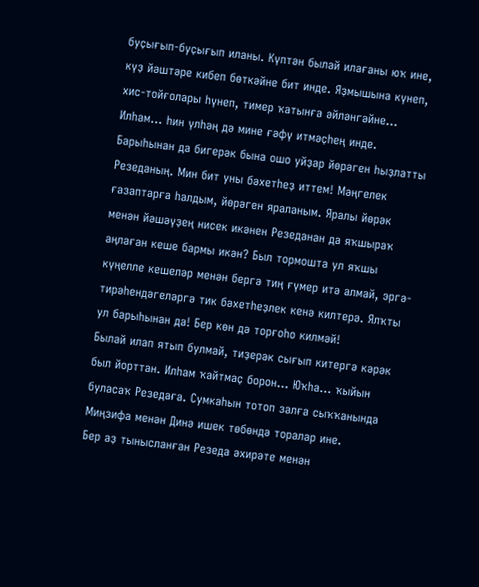буҫығып-буҫығып иланы. Күптән былай илағаны юҡ ине, күҙ йәштәре кибеп бөткәйне бит инде. Яҙмышына күнеп, хис-тойғолары һүнеп, тимер ҡатынға әйләнгәйне... Илһам... һин үлһәң дә мине ғәфү итмәҫһең инде. Барыһынан да бигерәк бына ошо уйҙар йөрәген һыҙлатты Резеданың. Мин бит уны бәхетһеҙ иттем! Мәңгелек ғазаптарға һалдым, йөрәген яраланым. Яралы йөрәк менән йәшәүҙең нисек икәнен Резеданан да яҡшыраҡ аңлаған кеше бармы икән? Был тормошта ул яҡшы күңелле кешеләр менән бергә тиң ғүмер итә алмай, эргә-тирәһендәгеләргә тик бәхетһеҙлек кенә килтерә. Ялҡты ул барыһынан да! Бер көн дә торғоһо килмәй!
Былай илап ятып булмай, тиҙерәк сығып китергә кәрәк был йорттан. Илһам ҡайтмаҫ борон... Юҡһа... ҡыйын буласаҡ Резедаға. Сумкаһын тотоп залға сыҡҡанында Миңзифа менән Динә ишек төбөндә торалар ине.
Бер аҙ тынысланған Резеда әхирәте менән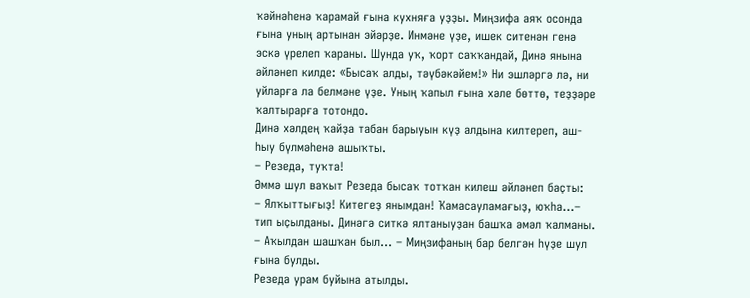ҡәйнәһенә ҡарамай ғына кухняға уҙҙы. Миңзифа аяҡ осонда ғына уның артынан эйәрҙе. Инмәне үҙе, ишек ситенән генә эскә үрелеп ҡараны. Шунда уҡ, ҡорт саҡҡандай, Динә янына әйләнеп килде: «Бысаҡ алды, тәүбәкәйем!» Ни эшләргә лә, ни уйларға ла белмәне үҙе. Уның ҡапыл ғына хәле бөттө, теҙҙәре ҡалтырарға тотондо.
Динә хәлдең ҡайҙа табан барыуын күҙ алдына килтереп, аш-һыу бүлмәһенә ашыҡты.
– Резеда, туҡта!
Әммә шул ваҡыт Резеда бысаҡ тотҡан килеш әйләнеп баҫты:
– Ялҡыттығыҙ! Китегеҙ янымдан! Ҡамасауламағыҙ, юҡһа...– тип ыҫылданы. Динәгә ситкә ялтаныуҙан башҡа әмәл ҡалманы.
– Аҡылдан шашҡан был... – Миңзифаның бар белгән һүҙе шул ғына булды.
Резеда урам буйына атылды.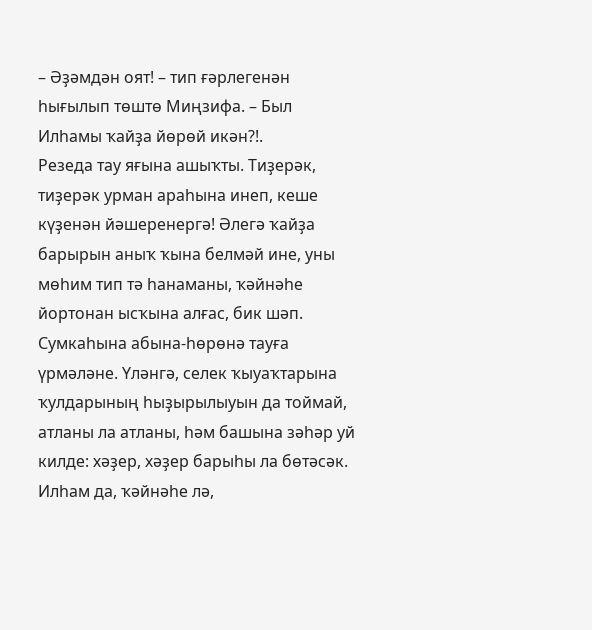– Әҙәмдән оят! – тип ғәрлегенән һығылып төштө Миңзифа. – Был Илһамы ҡайҙа йөрөй икән?!.
Резеда тау яғына ашыҡты. Тиҙерәк, тиҙерәк урман араһына инеп, кеше күҙенән йәшеренергә! Әлегә ҡайҙа барырын аныҡ ҡына белмәй ине, уны мөһим тип тә һанаманы, ҡәйнәһе йортонан ысҡына алғас, бик шәп. Сумкаһына абына-һөрөнә тауға үрмәләне. Үләнгә, селек ҡыуаҡтарына ҡулдарының һыҙырылыуын да тоймай, атланы ла атланы, һәм башына зәһәр уй килде: хәҙер, хәҙер барыһы ла бөтәсәк. Илһам да, ҡәйнәһе лә,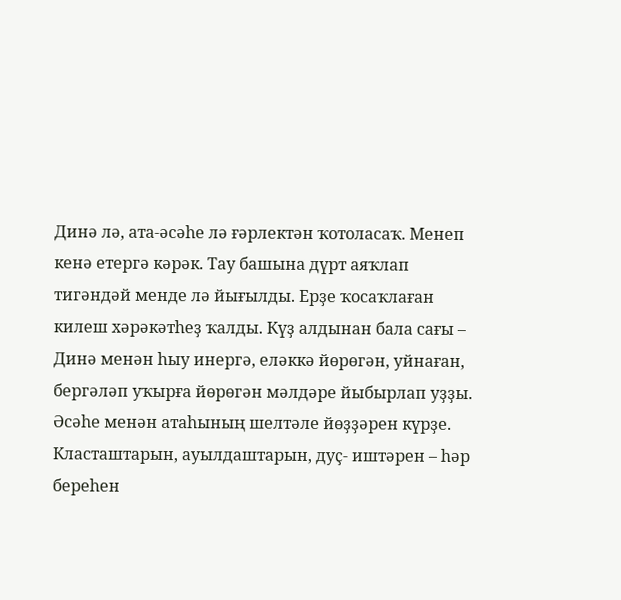Динә лә, ата-әсәһе лә ғәрлектән ҡотоласаҡ. Менеп кенә етергә кәрәк. Тау башына дүрт аяҡлап тигәндәй менде лә йығылды. Ерҙе ҡосаҡлаған килеш хәрәкәтһеҙ ҡалды. Күҙ алдынан бала сағы – Динә менән һыу инергә, еләккә йөрөгән, уйнаған, бергәләп уҡырға йөрөгән мәлдәре йыбырлап уҙҙы. Әсәһе менән атаһының шелтәле йөҙҙәрен күрҙе. Класташтарын, ауылдаштарын, дуҫ- иштәрен – һәр береһен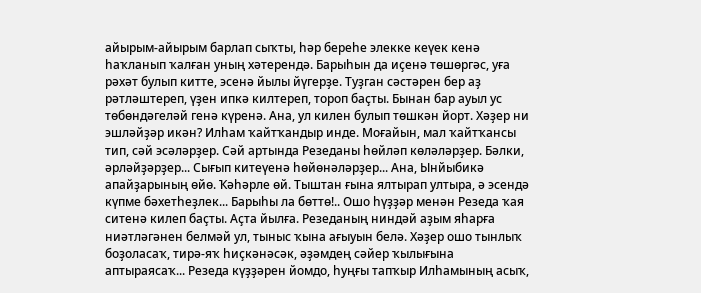айырым-айырым барлап сыҡты, һәр береһе элекке кеүек кенә һаҡланып ҡалған уның хәтерендә. Барыһын да иҫенә төшөргәс, уға рәхәт булып китте, эсенә йылы йүгерҙе. Туҙган сәстәрен бер аҙ рәтләштереп, үҙен ипкә килтереп, тороп баҫты. Бынан бар ауыл ус төбөндәгеләй генә күренә. Ана, ул килен булып төшкән йорт. Хәҙер ни эшләйҙәр икән? Илһам ҡайтҡандыр инде. Моғайын, мал ҡайтҡансы тип, сәй эсәләрҙер. Сәй артында Резеданы һөйләп көләләрҙер. Бәлки, әрләйҙәрҙер... Сығып китеүенә һөйөнәләрҙер... Ана, Ынйыбикә апайҙарының өйө. Ҡәһәрле өй. Тыштан ғына ялтырап ултыра, ә эсендә күпме бәхетһеҙлек... Барыһы ла бөттө!.. Ошо һүҙҙәр менән Резеда ҡая ситенә килеп баҫты. Аҫта йылға. Резеданың ниндәй аҙым яһарға ниәтләгәнен белмәй ул, тыныс ҡына ағыуын белә. Хәҙер ошо тынлыҡ боҙоласаҡ, тирә-яҡ һиҫкәнәсәк, әҙәмдең сәйер ҡылығына аптыраясаҡ... Резеда күҙҙәрен йомдо, һуңғы тапҡыр Илһамының асыҡ,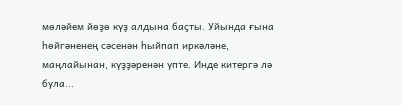мөләйем йөҙө күҙ алдына баҫты. Уйында ғына һөйгәненең сәсенән һыйпап иркәләне, маңлайынан, күҙҙәренән үпте. Инде китергә лә була...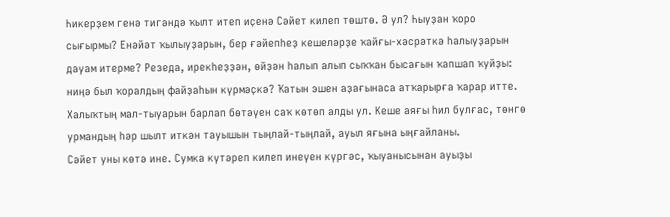Һикерҙем генә тигәндә ҡылт итеп иҫенә Сәйет килеп төштө. Ә ул? Һыуҙан ҡоро сығырмы? Енәйәт ҡылыуҙарын, бер ғәйепһеҙ кешеләрҙе ҡайғы-хәсрәткә һалыуҙарын дауам итерме? Резеда, ирекһеҙҙән, өйҙән һалып алып сыҡҡан бысағын ҡапшап ҡуйҙы: ниңә был ҡоралдың файҙаһын күрмәҫкә? Ҡатын эшен аҙағынаса атҡарырға ҡарар итте.
Халыҡтың мал-тыуарын барлап бөтәүен саҡ көтөп алды ул. Кеше аяғы һил булғас, төнгө урмандың һәр шылт иткән тауышын тыңлай-тыңлай, ауыл яғына ыңғайланы.
Сәйет уны көтә ине. Сумка күтәреп килеп инеүен күргәс, ҡыуанысынан ауыҙы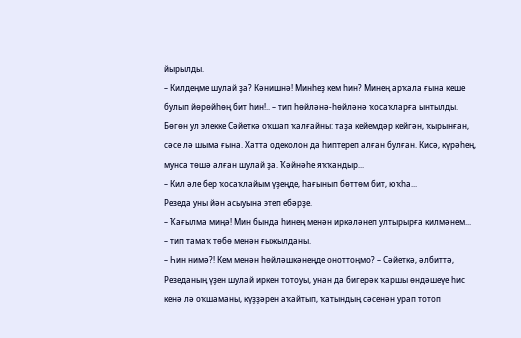йырылды.
– Килдеңме шулай ҙа? Кәнишнә! Минһеҙ кем һин? Минең арҡала ғына кеше булып йөрөйһөң бит һин!.. – тип һөйләнә-һөйләнә ҡосаҡларға ынтылды. Бөгөн ул элекке Сәйеткә оҡшап ҡалғайны: таҙа кейемдәр кейгән, ҡырынған, сәсе лә шыма ғына. Хатта одеколон да һиптереп алған булған. Кисә, күрәһең, мунса төшә алған шулай ҙа. Ҡәйнәһе яҡҡандыр...
– Кил әле бер ҡосаҡлайым үҙеңде, һағынып бөттөм бит, юҡһа...
Резеда уны йән асыуына этеп ебәрҙе.
– Ҡағылма миңә! Мин бында һинең менән иркәләнеп ултырырға килмәнем... – тип тамаҡ төбө менән ғыжылданы.
– Һин нимә?! Кем менән һөйләшкәнеңде оноттоңмо? – Сәйеткә, әлбиттә, Резеданың үҙен шулай иркен тотоуы, унан да бигерәк ҡаршы өндәшеүе һис кенә лә оҡшаманы, күҙҙәрен аҡайтып, ҡатындың сәсенән урап тотоп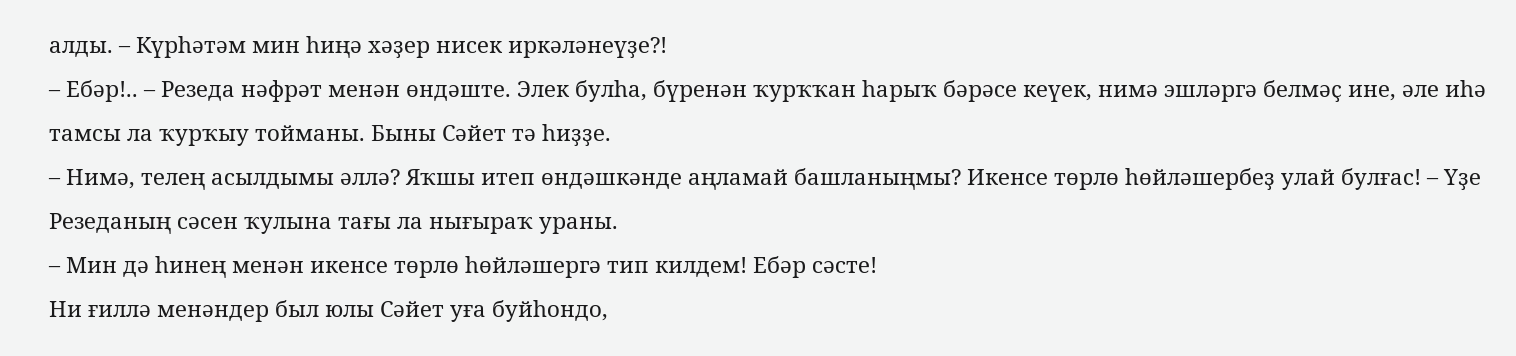алды. – Күрһәтәм мин һиңә хәҙер нисек иркәләнеүҙе?!
– Ебәр!.. – Резеда нәфрәт менән өндәште. Элек булһа, бүренән ҡурҡҡан һарыҡ бәрәсе кеүек, нимә эшләргә белмәҫ ине, әле иһә тамсы ла ҡурҡыу тойманы. Быны Сәйет тә һиҙҙе.
– Нимә, телең асылдымы әллә? Яҡшы итеп өндәшкәнде аңламай башланыңмы? Икенсе төрлө һөйләшербеҙ улай булғас! – Үҙе Резеданың сәсен ҡулына тағы ла нығыраҡ ураны.
– Мин дә һинең менән икенсе төрлө һөйләшергә тип килдем! Ебәр сәсте!
Ни ғиллә менәндер был юлы Сәйет уға буйһондо,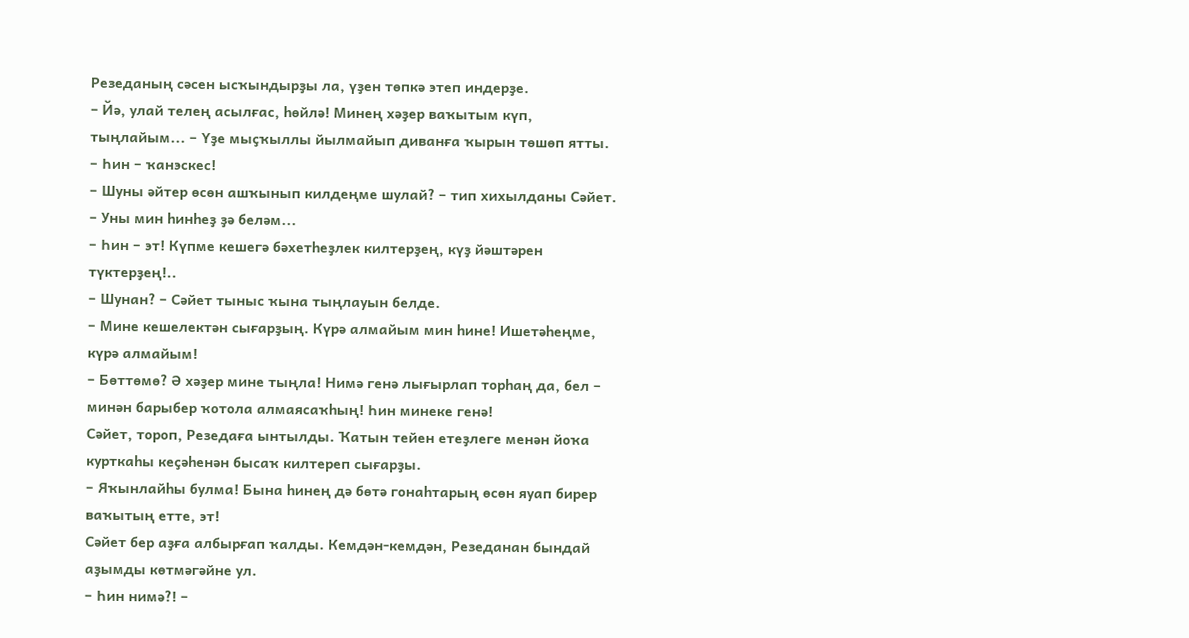Резеданың сәсен ысҡындырҙы ла, үҙен төпкә этеп индерҙе.
– Йә, улай телең асылғас, һөйлә! Минең хәҙер ваҡытым күп, тыңлайым... – Үҙе мыҫҡыллы йылмайып диванға ҡырын төшөп ятты.
– Һин – ҡанэскес!
– Шуны әйтер өсөн ашҡынып килдеңме шулай? – тип хихылданы Сәйет. – Уны мин һинһеҙ ҙә беләм...
– Һин – эт! Күпме кешегә бәхетһеҙлек килтерҙең, күҙ йәштәрен түктерҙең!..
– Шунан? – Сәйет тыныс ҡына тыңлауын белде.
– Мине кешелектән сығарҙың. Күрә алмайым мин һине! Ишетәһеңме, күрә алмайым!
– Бөттөмө? Ә хәҙер мине тыңла! Нимә генә лығырлап торһаң да, бел – минән барыбер ҡотола алмаясаҡһың! Һин минеке генә!
Сәйет, тороп, Резедаға ынтылды. Ҡатын тейен етеҙлеге менән йоҡа курткаһы кеҫәһенән бысаҡ килтереп сығарҙы.
– Яҡынлайһы булма! Бына һинең дә бөтә гонаһтарың өсөн яуап бирер ваҡытың етте, эт!
Сәйет бер аҙға албырғап ҡалды. Кемдән-кемдән, Резеданан бындай аҙымды көтмәгәйне ул.
– Һин нимә?! –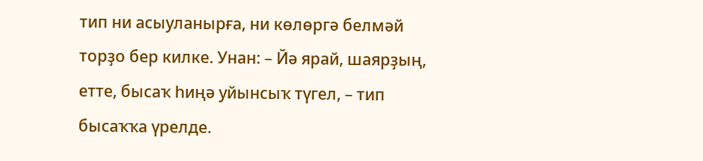тип ни асыуланырға, ни көлөргә белмәй торҙо бер килке. Унан: – Йә ярай, шаярҙың, етте, бысаҡ һиңә уйынсыҡ түгел, – тип бысаҡҡа үрелде.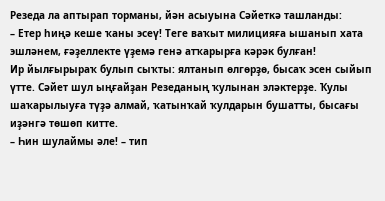Резеда ла аптырап торманы, йән асыуына Сәйеткә ташланды:
– Етер һиңә кеше ҡаны эсеү! Теге ваҡыт милицияға ышанып хата эшләнем, ғәҙеллекте үҙемә генә атҡарырға кәрәк булған!
Ир йылғырыраҡ булып сыҡты: ялтанып өлгөрҙө, бысаҡ эсен сыйып үтте. Сәйет шул ыңғайҙан Резеданың ҡулынан эләктерҙе. Ҡулы шаҡарылыуға түҙә алмай, ҡатынҡай ҡулдарын бушатты, бысағы иҙәнгә төшөп китте.
– Һин шулаймы әле! – тип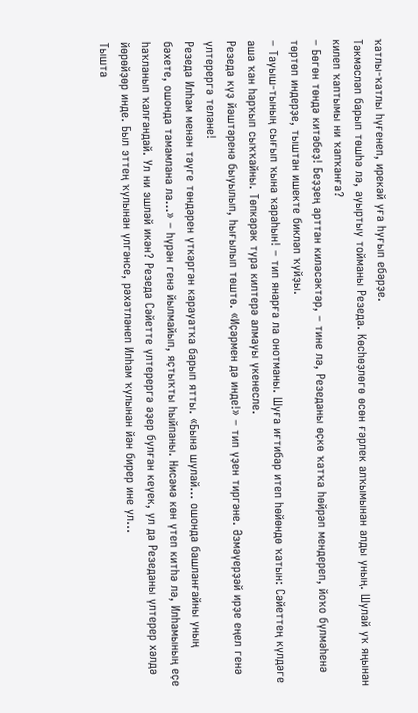ҡатлы-ҡатлы һүғенеп, ирекәй уға һуғып ебәрҙе.
Тәкмәсләп барып төшһә лә, ауыртыу тойманы Резеда. Көсһөҙлөгө өсөн ғәрлек алҡымынан алды уның. Шулай уҡ яңынан килеп ҡаптымы ни ҡапҡанға?
– Бөгөн төндә китәбеҙ! Беҙҙең арттан киләсәктәр, – тине лә, Резеданы өҫкө ҡатҡа һөйрәп мендереп, йоҡо бүлмәһенә төртөп индерҙе, тыштан ишекте бикләп ҡуйҙы.
– Тауыш-тының сығып ҡына ҡараһын! – тип янарға ла онотманы. Шуға иғтибар итеп һөйөндө ҡатын: Сәйеттең күлдәге аша ҡан һарҡып сыҡҡайны. Төпкәрәк тура килтерә алмауы үкенесле.
Резеда күҙ йәштәренә быуылып, һығылып төштө. «Иҫәрмен дә инде!» – тип үҙен тиргәне. Әзмәүерҙәй ирҙе еңел генә үлтерергә теләне!
Резеда Илһам менән тәүге төндәрен үткәргән карауатҡа барып ятты. «Бына шулай... ошонда башланғайны уның бәхете, ошонда тамамлана ла...» – һүрән генә йылмайып, яҫтыҡты һыйпаны. Нисәмә көн үтеп китһә лә, Илһамының еҫе һаҡланып ҡалғандай. Ул ни эшләй икән? Резеда Сәйетте үлтерергә әҙер булған кеүек, ул да Резеданы үлтерер хәлдә йөрөйҙөр инде. Был эттең ҡулынан үлгәнсе, рәхәтләнеп Илһам ҡулынан йән бирер ине ул...
Тышта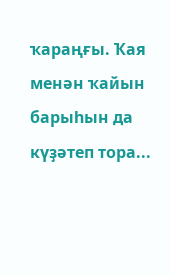ҡараңғы. Ҡая менән ҡайын барыһын да күҙәтеп тора...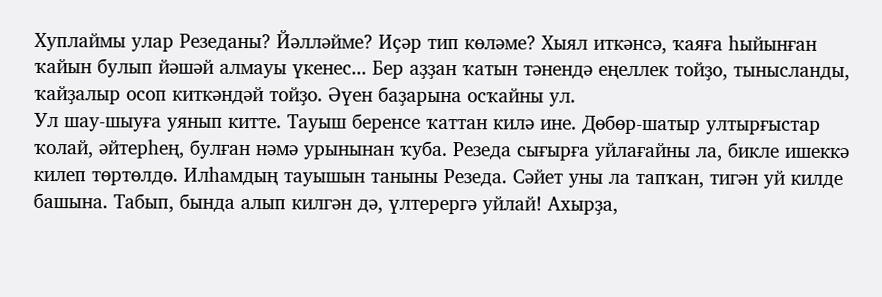Хуплаймы улар Резеданы? Йәлләйме? Иҫәр тип көләме? Хыял иткәнсә, ҡаяға һыйынған ҡайын булып йәшәй алмауы үкенес... Бер аҙҙан ҡатын тәнендә еңеллек тойҙо, тынысланды, ҡайҙалыр осоп киткәндәй тойҙо. Әүен баҙарына осҡайны ул.
Ул шау-шыуға уянып китте. Тауыш беренсе ҡаттан килә ине. Дөбөр-шатыр ултырғыстар ҡолай, әйтерһең, булған нәмә урынынан ҡуба. Резеда сығырға уйлағайны ла, бикле ишеккә килеп төртөлдө. Илһамдың тауышын таныны Резеда. Сәйет уны ла тапҡан, тигән уй килде башына. Табып, бында алып килгән дә, үлтерергә уйлай! Ахырҙа,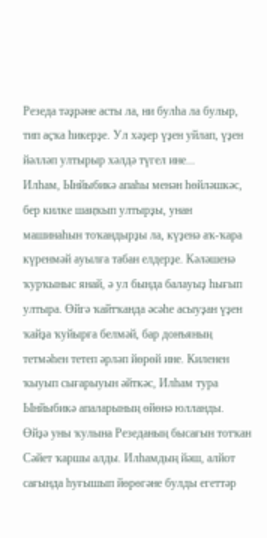Резеда тәҙрәне асты ла, ни булһа ла булыр, тип аҫҡа һикерҙе. Ул хәҙер үҙен уйлап, үҙен йәлләп ултырыр хәлдә түгел ине...
Илһам, Ынйыбикә апаһы менән һөйләшкәс, бер килке шаңҡып ултырҙы, унан машинаһын тоҡандырҙы ла, күҙенә аҡ-ҡара күренмәй ауылға табан елдерҙе. Кәләшенә ҡурҡыныс янай, ә ул бында балауыҙ һығып ултыра. Өйгә ҡайтҡанда әсәһе асыуҙан үҙен ҡайҙа ҡуйырға белмәй, бар донъяның тетмәһен тетеп әрләп йөрөй ине. Киленен ҡыуып сығарыуын әйткәс, Илһам тура Ынйыбикә апаларының өйөнә юлланды. Өйҙә уны ҡулына Резеданың бысағын тотҡан Сәйет ҡаршы алды. Илһамдың йәш, алйот сағында һуғышып йөрөгәне булды егеттәр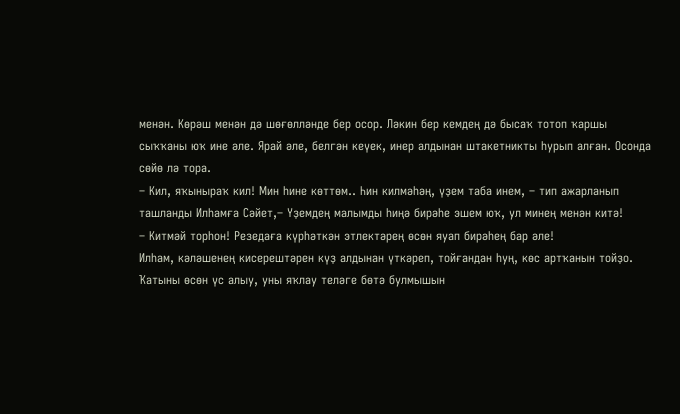менән. Көрәш менән дә шөғөлләнде бер осор. Ләкин бер кемдең дә бысаҡ тотоп ҡаршы сыҡҡаны юҡ ине әле. Ярай әле, белгән кеүек, инер алдынан штакетникты һурып алған. Осонда сөйө лә тора.
– Кил, яҡыныраҡ кил! Мин һине көттөм.. Һин килмәһәң, үҙем таба инем, – тип ажарланып ташланды Илһамға Сәйет,– Үҙемдең малымды һиңә бирәһе эшем юҡ, ул минең менән китә!
– Китмәй торһон! Резедаға күрһәткән этлектәрең өсөн яуап бирәһең бар әле!
Илһам, кәләшенең кисерештәрен күҙ алдынан үткәреп, тойғандан һуң, көс артҡанын тойҙо. Ҡатыны өсөн үс алыу, уны яҡлау теләге бөтә булмышын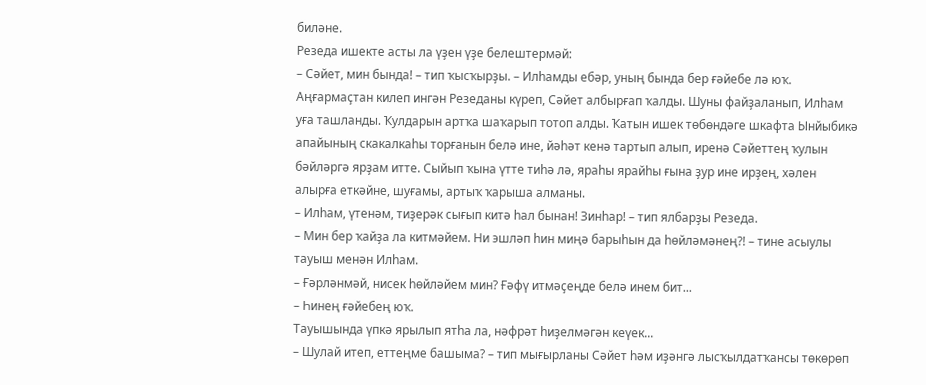биләне.
Резеда ишекте асты ла үҙен үҙе белештермәй:
– Сәйет, мин бында! – тип ҡысҡырҙы. – Илһамды ебәр, уның бында бер ғәйебе лә юҡ.
Аңғармаҫтан килеп ингән Резеданы күреп, Сәйет албырғап ҡалды. Шуны файҙаланып, Илһам уға ташланды. Ҡулдарын артҡа шаҡарып тотоп алды. Ҡатын ишек төбөндәге шкафта Ынйыбикә апайының скакалкаһы торғанын белә ине, йәһәт кенә тартып алып, иренә Сәйеттең ҡулын бәйләргә ярҙам итте. Сыйып ҡына үтте тиһә лә, яраһы ярайһы ғына ҙур ине ирҙең, хәлен алырға еткәйне, шуғамы, артыҡ ҡарыша алманы.
– Илһам, үтенәм, тиҙерәк сығып китә һал бынан! Зинһар! – тип ялбарҙы Резеда.
– Мин бер ҡайҙа ла китмәйем. Ни эшләп һин миңә барыһын да һөйләмәнең?! – тине асыулы тауыш менән Илһам.
– Ғәрләнмәй, нисек һөйләйем мин? Ғәфү итмәҫеңде белә инем бит...
– Һинең ғәйебең юҡ.
Тауышында үпкә ярылып ятһа ла, нәфрәт һиҙелмәгән кеүек...
– Шулай итеп, еттеңме башыма? – тип мығырланы Сәйет һәм иҙәнгә лысҡылдатҡансы төкөрөп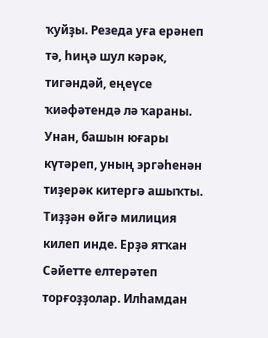ҡуйҙы. Резеда уға ерәнеп тә, һиңә шул кәрәк, тигәндәй, еңеүсе ҡиәфәтендә лә ҡараны. Унан, башын юғары күтәреп, уның эргәһенән тиҙерәк китергә ашыҡты.
Тиҙҙән өйгә милиция килеп инде. Ерҙә ятҡан Сәйетте елтерәтеп торғоҙҙолар. Илһамдан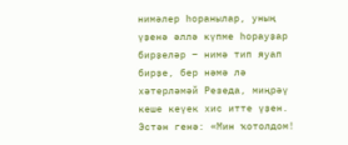нимәлер һоранылар, уның үҙенә әллә күпме һорауҙар бирҙеләр – нимә тип яуап бирҙе, бер нәмә лә хәтерләмәй Резеда, миңрәү кеше кеүек хис итте үҙен. Эстән генә: «Мин ҡотолдом!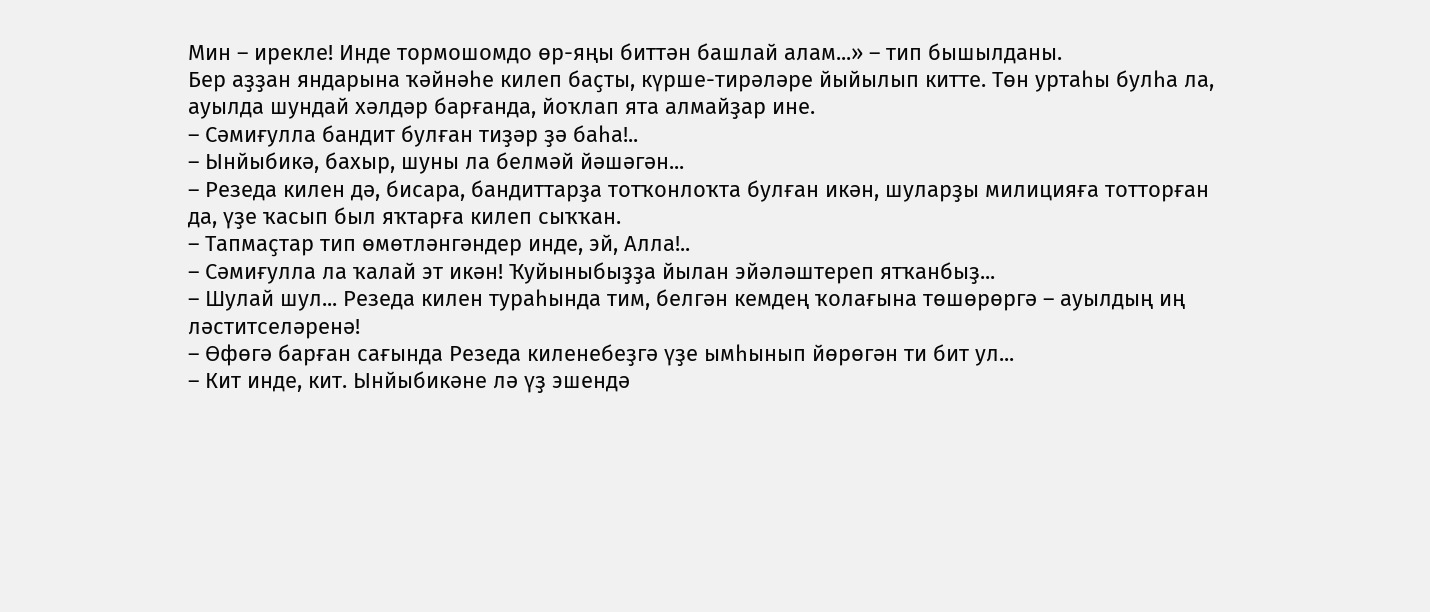Мин – ирекле! Инде тормошомдо өр-яңы биттән башлай алам...» – тип бышылданы.
Бер аҙҙан яндарына ҡәйнәһе килеп баҫты, күрше-тирәләре йыйылып китте. Төн уртаһы булһа ла, ауылда шундай хәлдәр барғанда, йоҡлап ята алмайҙар ине.
– Сәмиғулла бандит булған тиҙәр ҙә баһа!..
– Ынйыбикә, бахыр, шуны ла белмәй йәшәгән...
– Резеда килен дә, бисара, бандиттарҙа тотҡонлоҡта булған икән, шуларҙы милицияға тотторған да, үҙе ҡасып был яҡтарға килеп сыҡҡан.
– Тапмаҫтар тип өмөтләнгәндер инде, эй, Алла!..
– Сәмиғулла ла ҡалай эт икән! Ҡуйыныбыҙҙа йылан эйәләштереп ятҡанбыҙ...
– Шулай шул... Резеда килен тураһында тим, белгән кемдең ҡолағына төшөрөргә – ауылдың иң ләститселәренә!
– Өфөгә барған сағында Резеда киленебеҙгә үҙе ымһынып йөрөгән ти бит ул...
– Кит инде, кит. Ынйыбикәне лә үҙ эшендә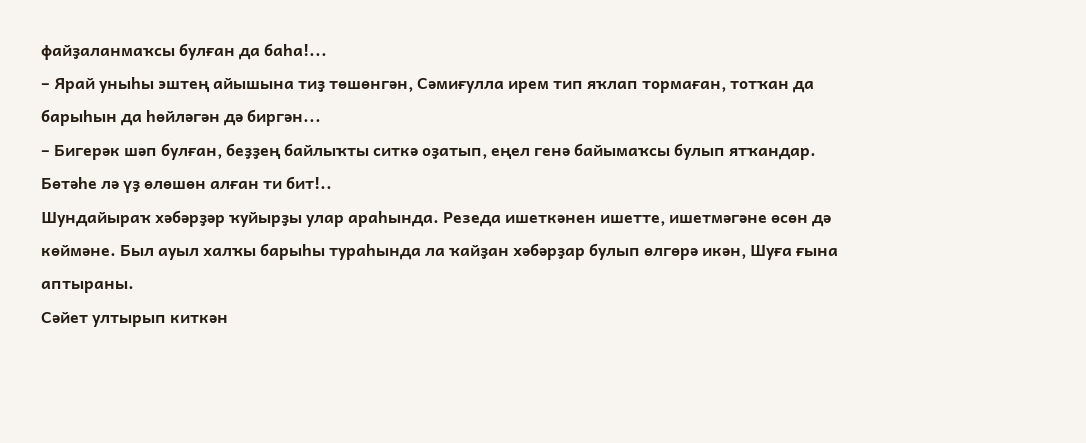файҙаланмаҡсы булған да баһа!...
– Ярай уныһы эштең айышына тиҙ төшөнгән, Сәмиғулла ирем тип яҡлап тормаған, тотҡан да барыһын да һөйләгән дә биргән...
– Бигерәк шәп булған, беҙҙең байлыҡты ситкә оҙатып, еңел генә байымаҡсы булып ятҡандар. Бөтәһе лә үҙ өлөшөн алған ти бит!..
Шундайыраҡ хәбәрҙәр ҡуйырҙы улар араһында. Резеда ишеткәнен ишетте, ишетмәгәне өсөн дә көймәне. Был ауыл халҡы барыһы тураһында ла ҡайҙан хәбәрҙар булып өлгөрә икән, Шуға ғына аптыраны.
Сәйет ултырып киткән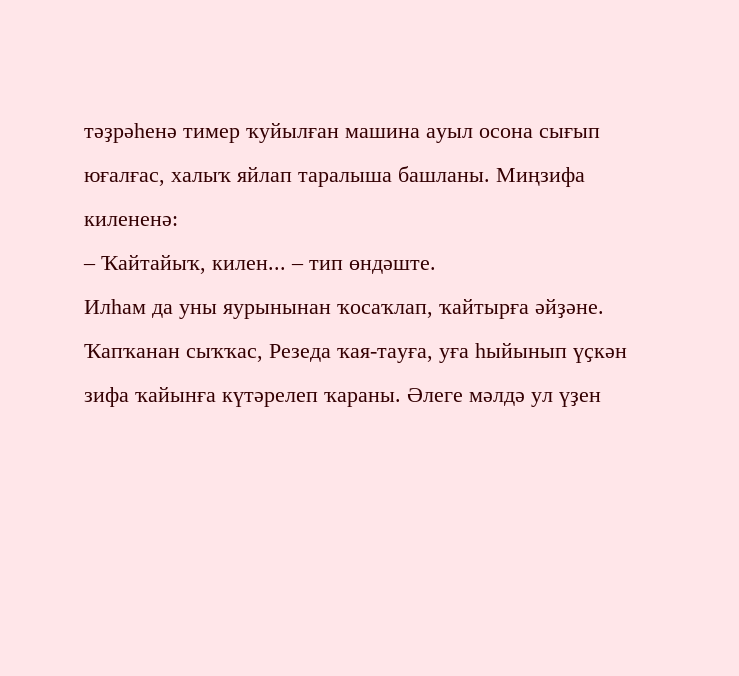тәҙрәһенә тимер ҡуйылған машина ауыл осона сығып юғалғас, халыҡ яйлап таралыша башланы. Миңзифа килененә:
– Ҡайтайыҡ, килен... – тип өндәште.
Илһам да уны яурынынан ҡосаҡлап, ҡайтырға әйҙәне. Ҡапҡанан сыҡҡас, Резеда ҡая-тауға, уға һыйынып үҫкән зифа ҡайынға күтәрелеп ҡараны. Әлеге мәлдә ул үҙен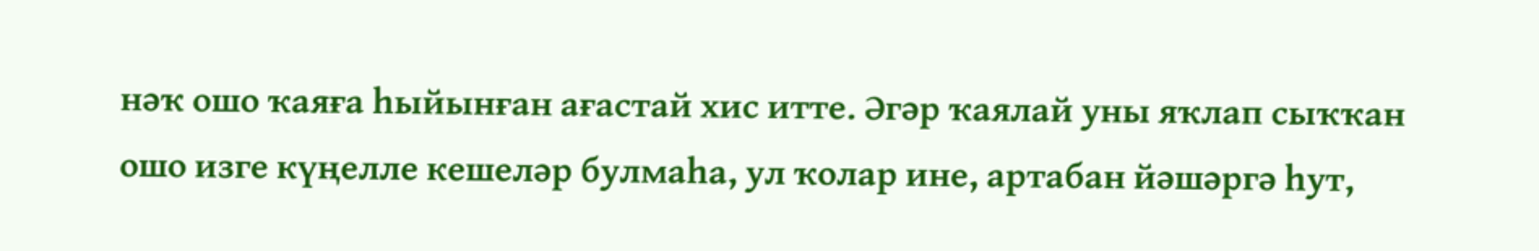нәҡ ошо ҡаяға һыйынған ағастай хис итте. Әгәр ҡаялай уны яҡлап сыҡҡан ошо изге күңелле кешеләр булмаһа, ул ҡолар ине, артабан йәшәргә һут,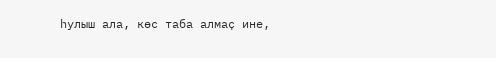һулыш ала, көс таба алмаҫ ине,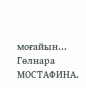моғайын...
Гөлнара МОСТАФИНА.